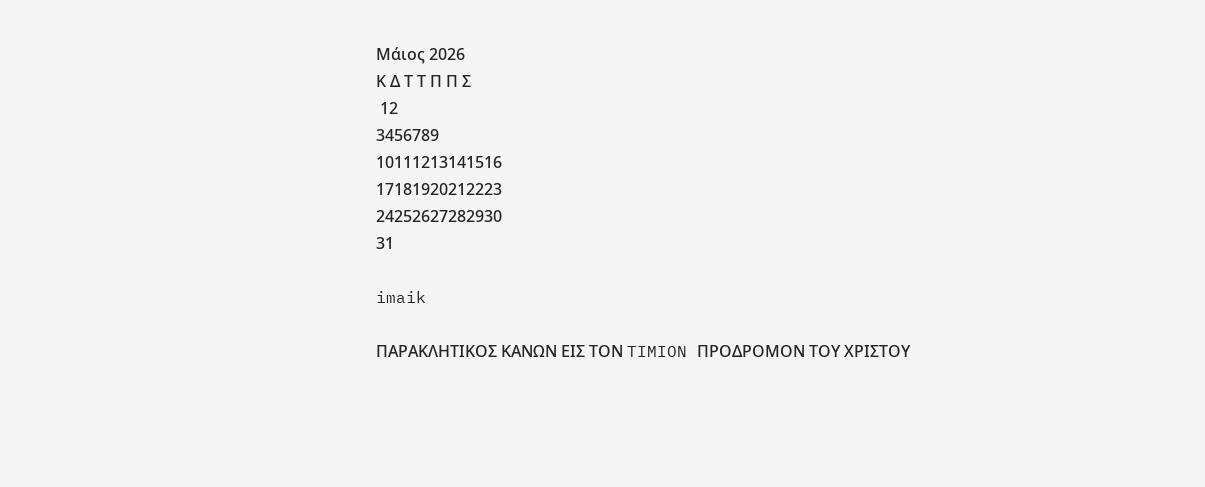Μάιος 2026
Κ Δ Τ Τ Π Π Σ
 12
3456789
10111213141516
17181920212223
24252627282930
31

imaik

ΠΑΡΑΚΛΗΤΙΚΟΣ ΚΑΝΩΝ ΕΙΣ ΤΟΝ TIMION ΠΡΟΔΡΟΜΟΝ ΤΟΥ ΧΡΙΣΤΟΥ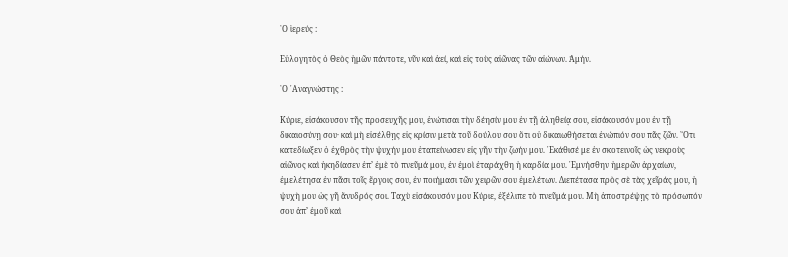῾Ο ἱερεύς :

Εὐλογητὸς ὁ Θεὸς ἡμῶν πάντοτε, νῦν καὶ ἀεί, καὶ εἰς τοὺς αἰῶνας τῶν αἰώνων. Ἀμήν.

῾Ο ᾿Αναγνώστης :

Κύριε, εἰσάκουσον τῆς προσευχῆς μου, ἐνώτισαι τὴν δέησίν μου ἐν τῇ ἀληθείᾳ σου, εἰσάκουσόν μου ἐν τῇ δικαιοσύνῃ σου· καὶ μὴ εἰσέλθῃς εἰς κρίσιν μετὰ τοῦ δούλου σου ὅτι οὐ δικαιωθήσεται ἐνώπιόν σου πᾶς ζῶν. ῞Οτι κατεδίωξεν ὁ ἐχθρὸς τὴν ψυχήν μου ἐταπείνωσεν εἰς γῆν τὴν ζωήν μου. ᾿Εκάθισέ με ἐν σκοτεινοῖς ὡς νεκροὺς αἰῶνος καὶ ἠκηδίασεν ἐπ’ ἐμὲ τὸ πνεῦμά μου, ἐν ἐμοὶ ἐταράχθη ἡ καρδία μου. ᾿Εμνήσθην ἡμερῶν ἀρχαίων, ἐμελέτησα ἐν πᾶσι τοῖς ἔργοις σου, ἐν ποιήμασι τῶν χειρῶν σου ἐμελέτων. Διεπέτασα πρὸς σὲ τὰς χεῖράς μου, ἡ ψυχὴ μου ὡς γῆ ἄνυδρός σοι. Ταχὺ εἰσάκουσόν μου Κύριε, ἐξέλιπε τὸ πνεῦμά μου. Μὴ ἀποστρέψῃς τὸ πρόσωπόν σου ἀπ’ ἐμοῦ καὶ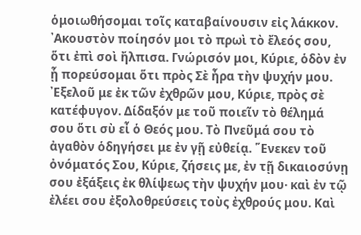ὁμοιωθήσομαι τοῖς καταβαίνουσιν εἰς λάκκον. ᾿Ακουστὸν ποίησόν μοι τὸ πρωὶ τὸ ἔλεός σου, ὅτι ἐπὶ σοὶ ἤλπισα. Γνώρισόν μοι, Κύριε, ὁδὸν ἐν ᾗ πορεύσομαι ὅτι πρὸς Σὲ ἦρα τὴν ψυχήν μου. ᾿Εξελοῦ με ἐκ τῶν ἐχθρῶν μου, Κύριε, πρὸς σὲ κατέφυγον. Δίδαξόν με τοῦ ποιεῖν τὸ θέλημά σου ὅτι σὺ εἶ ὁ Θεός μου. Τὸ Πνεῦμά σου τὸ ἀγαθὸν ὁδηγήσει με ἐν γῇ εὐθείᾳ. ῞Ενεκεν τοῦ ὀνόματός Σου, Κύριε, ζήσεις με, ἐν τῇ δικαιοσύνῃ σου ἐξάξεις ἐκ θλίψεως τὴν ψυχήν μου· καὶ ἐν τῷ ἐλέει σου ἐξολοθρεύσεις τοὺς ἐχθρούς μου. Καὶ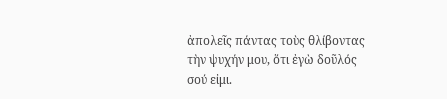ἀπολεῖς πάντας τοὺς θλίβοντας τὴν ψυχήν μου, ὅτι ἐγὼ δοῦλός σού εἰμι.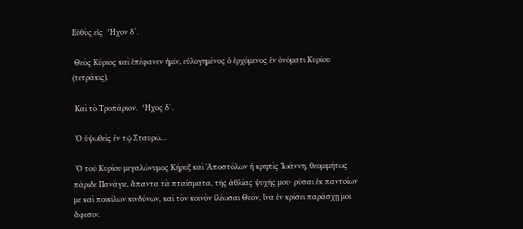Εὐθὺς εἰς  ῏Ηχον δ´.

 Θεὸς Κύριος καὶ ἐπέφανεν ἡμῖν, εὐλογημένος ὁ ἐρχόμενος ἐν ὀνόματι Κυρίου (τετράκις).

 Καὶ τὸ Τροπάριον.  ῏Ηχος δ´.

 ῾Ο ὑψωθεὶς ἐν τῷ Σταυρῶ…

 ῾Ο τοῦ Κυρίου μεγαλώνυμος Κήρυξ καὶ ᾿Αποστόλων ἡ κρηπὶς ᾿Ιωάννη, θεομιμήτως πάριδε Πανάγιε, ἅπαντα τὰ πταίσματα, τῆς ἀθλίας ψυχῆς μου· ρῦσαι ἐκ παντοίων με καὶ ποικίλων κινδύνων, καὶ τὸν κοινὸν ἱλέωσαι Θεόν, ἵνα ἐν κρίσει παράσχῃ μοι ἄφεσιν.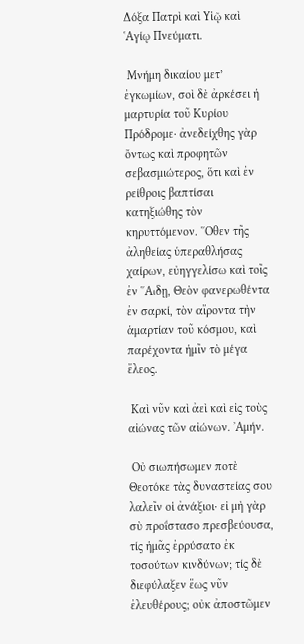Δόξα Πατρὶ καὶ Υἱῷ καὶ ῾Αγίῳ Πνεύματι.

 Μνήμη δικαίου μετ’ ἐγκωμίων, σοὶ δὲ ἀρκέσει ἡ μαρτυρία τοῦ Κυρίου Πρόδρομε· ἀνεδείχθης γὰρ ὄντως καὶ προφητῶν σεβασμιώτερος, ὅτι καὶ ἐν ρείθροις βαπτίσαι κατηξιώθης τὸν κηρυττόμενον. ῞Οθεν τῆς ἀληθείας ὑπεραθλήσας χαίρων, εὐηγγελίσω καὶ τοῖς ἐν ῞ᾼδῃ, Θεὸν φανερωθέντα ἐν σαρκί, τὸν αἴροντα τὴν ἁμαρτίαν τοῦ κόσμου, καὶ παρέχοντα ἡμῖν τὸ μέγα ἔλεος.

 Καὶ νῦν καὶ ἀεὶ καὶ εἰς τοὺς αἰώνας τῶν αἰώνων. ᾿Αμήν.

 Οὐ σιωπήσωμεν ποτὲ Θεοτόκε τὰς δυναστείας σου λαλεῖν οἱ ἀνάξιοι· εἰ μὴ γὰρ σὺ προΐστασο πρεσβεύουσα, τίς ἡμᾶς ἐρρύσατο ἐκ τοσούτων κινδύνων; τίς δὲ διεφύλαξεν ἕως νῦν ἐλευθέρους; οὐκ ἀποστῶμεν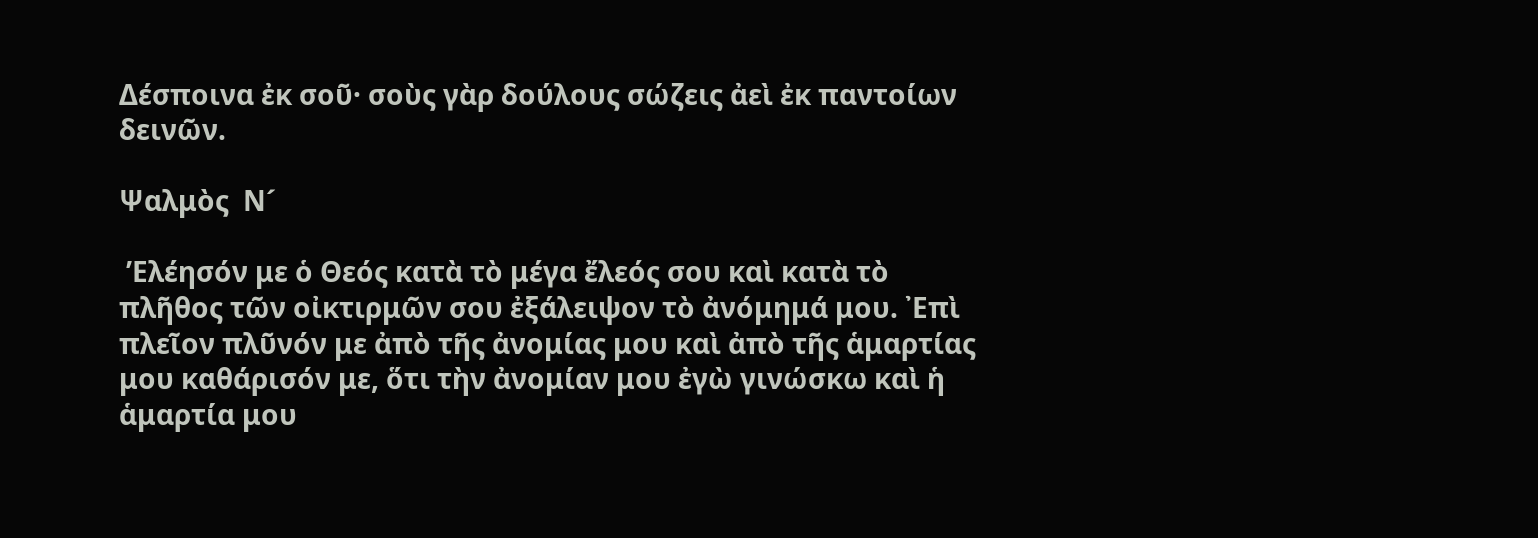Δέσποινα ἐκ σοῦ· σοὺς γὰρ δούλους σώζεις ἀεὶ ἐκ παντοίων δεινῶν.

Ψαλμὸς  Ν´

 ’Ελέησόν με ὁ Θεός κατὰ τὸ μέγα ἔλεός σου καὶ κατὰ τὸ πλῆθος τῶν οἰκτιρμῶν σου ἐξάλειψον τὸ ἀνόμημά μου. ᾿Επὶ πλεῖον πλῦνόν με ἀπὸ τῆς ἀνομίας μου καὶ ἀπὸ τῆς ἁμαρτίας μου καθάρισόν με, ὅτι τὴν ἀνομίαν μου ἐγὼ γινώσκω καὶ ἡ ἁμαρτία μου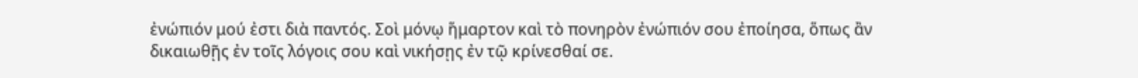ἐνώπιόν μού ἐστι διὰ παντός. Σοὶ μόνῳ ἥμαρτον καὶ τὸ πονηρὸν ἐνώπιόν σου ἐποίησα, ὅπως ἂν δικαιωθῇς ἐν τοῖς λόγοις σου καὶ νικήσῃς ἐν τῷ κρίνεσθαί σε.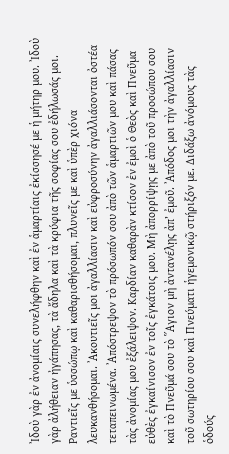᾿Ιδοὺ γὰρ ἐν ἀνομίαις συνελήφθην καὶ ἐν ἁμαρτίαις ἐκίσσησέ με ἡ μήτηρ μου. ᾿Ιδοὺ γὰρ ἀλήθειαν ἠγάπησας, τὰ ἄδηλα καὶ τὰ κρύφια τῆς σοφίας σου ἐδήλωσάς μοι. Ραντιεῖς με ὑσσώπῳ καὶ καθαρισθήσομαι, πλυνεῖς με καὶ ὑπὲρ χιόνα λευκανθήσομαι. ᾿Ακουτιεῖς μοι ἀγαλλίασιν καὶ εὐφροσύνην ἀγαλλιάσονται ὀστέα τεταπεινωμένα. ᾿Απόστρεψον τὸ πρόσωπόν σου ἀπὸ τῶν ἁμαρτιῶν μου καὶ πάσας τὰς ἀνομίας μου ἐξάλειψον. Καρδίαν καθαρὰν κτίσον ἐν ἐμοὶ ὁ Θεὸς καὶ Πνεῦμα εὐθὲς ἐγκαίνισον ἐν τοῖς ἐγκάτοις μου. Μὴ ἀπορρίψῃς με ἀπὸ τοῦ προσώπου σου καὶ τὸ Πνεῦμά σου τὸ ῞Αγιον μὴ ἀντανέλῃς ἀπ’ ἐμοῦ. ᾿Απόδος μοι τὴν ἀγαλλίασιν τοῦ σωτηρίου σου καὶ Πνεύματι ἡγεμονικῷ στήριξόν με. Διδάξω ἀνόμους τὰς ὁδούς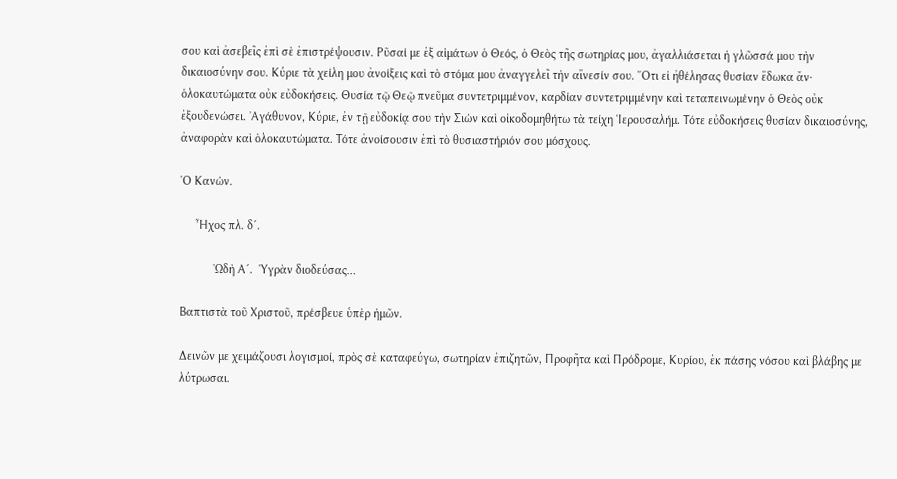σου καὶ ἀσεβεῖς ἐπὶ σὲ ἐπιστρέψουσιν. Ρῦσαί με ἐξ αἱμάτων ὁ Θεός, ὁ Θεὸς τῆς σωτηρίας μου, ἀγαλλιάσεται ἡ γλῶσσά μου τὴν δικαιοσύνην σου. Κύριε τὰ χείλη μου ἀνοίξεις καὶ τὸ στόμα μου ἀναγγελεῖ τὴν αἴνεσίν σου. ῞Οτι εἰ ἠθέλησας θυσίαν ἔδωκα ἄν· ὁλοκαυτώματα οὐκ εὐδοκήσεις. Θυσία τῷ Θεῷ πνεῦμα συντετριμμένον, καρδίαν συντετριμμένην καὶ τεταπεινωμένην ὁ Θεὸς οὐκ ἐξουδενώσει. ᾿Αγάθυνον, Κύριε, ἐν τῇ εὐδοκίᾳ σου τὴν Σιών καὶ οἰκοδομηθήτω τὰ τείχη ῾Ιερουσαλήμ. Τότε εὐδοκήσεις θυσίαν δικαιοσύνης, ἀναφορὰν καὶ ὁλοκαυτώματα. Τότε ἀνοίσουσιν ἐπὶ τὸ θυσιαστήριόν σου μόσχους.

῾Ο Κανών.

     ῏Ηχος πλ. δ´.

           ᾿Ωδὴ Α´.  ῾Υγρὰν διοδεύσας…

Βαπτιστὰ τοῦ Χριστοῦ, πρέσβευε ὑπὲρ ἡμῶν.

Δεινῶν με χειμάζουσι λογισμοί, πρὸς σὲ καταφεύγω, σωτηρίαν ἐπιζητῶν, Προφῆτα καὶ Πρόδρομε, Κυρίου, ἐκ πάσης νόσου καὶ βλάβης με λύτρωσαι.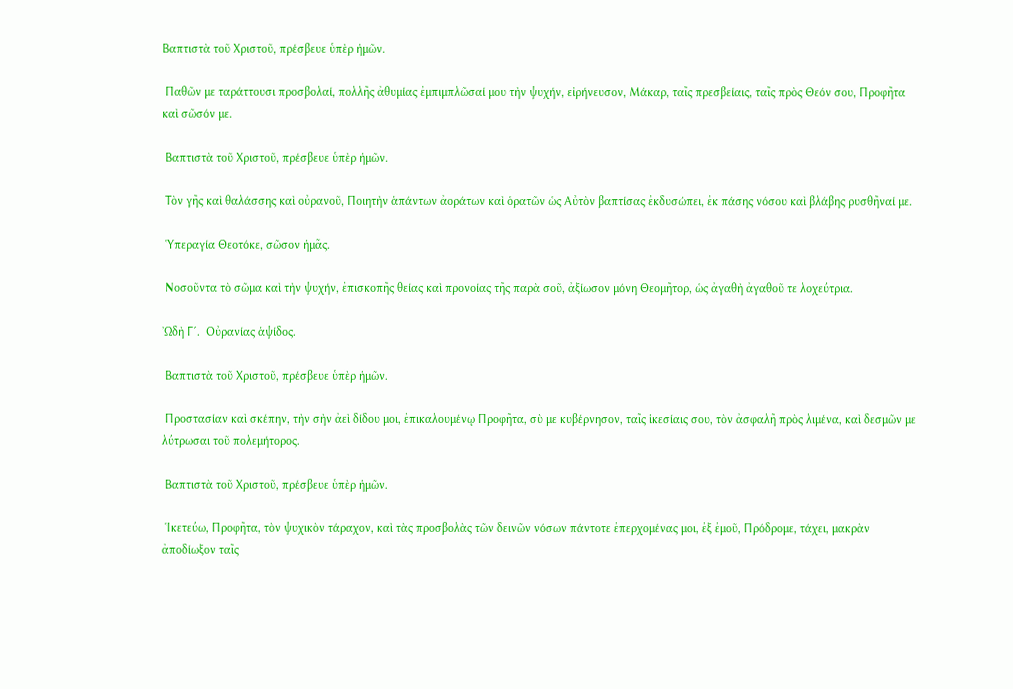Βαπτιστὰ τοῦ Χριστοῦ, πρέσβευε ὑπὲρ ἡμῶν.

 Παθῶν με ταράττουσι προσβολαί, πολλῆς ἀθυμίας ἐμπιμπλῶσαί μου τὴν ψυχήν, εἰρήνευσον, Μάκαρ, ταῖς πρεσβείαις, ταῖς πρὸς Θεόν σου, Προφῆτα καὶ σῶσόν με.

 Βαπτιστὰ τοῦ Χριστοῦ, πρέσβευε ὑπὲρ ἡμῶν.

 Τὸν γῆς καὶ θαλάσσης καὶ οὐρανοῦ, Ποιητὴν ἁπάντων ἀοράτων καὶ ὁρατῶν ὡς Αὐτὸν βαπτίσας ἐκδυσώπει, ἐκ πάσης νόσου καὶ βλάβης ρυσθῆναί με.

 ῾Υπεραγία Θεοτόκε, σῶσον ἡμᾶς.

 Νοσοῦντα τὸ σῶμα καὶ τὴν ψυχήν, ἐπισκοπῆς θείας καὶ προνοίας τῆς παρὰ σοῦ, ἀξίωσον μόνη Θεομῆτορ, ὡς ἀγαθὴ ἀγαθοῦ τε λοχεύτρια.

᾿Ωδὴ Γ´.  Οὐρανίας ἁψίδος.

 Βαπτιστὰ τοῦ Χριστοῦ, πρέσβευε ὑπὲρ ἡμῶν.

 Προστασίαν καὶ σκέπην, τὴν σὴν ἀεὶ δίδου μοι, ἐπικαλουμένῳ Προφῆτα, σὺ με κυβέρνησον, ταῖς ἱκεσίαις σου, τὸν ἀσφαλῆ πρὸς λιμένα, καὶ δεσμῶν με λύτρωσαι τοῦ πολεμήτορος.

 Βαπτιστὰ τοῦ Χριστοῦ, πρέσβευε ὑπὲρ ἡμῶν.

 ῾Ικετεύω, Προφῆτα, τὸν ψυχικὸν τάραχον, καὶ τὰς προσβολὰς τῶν δεινῶν νόσων πάντοτε ἐπερχομένας μοι, ἐξ ἐμοῦ, Πρόδρομε, τάχει, μακρὰν ἀποδίωξον ταῖς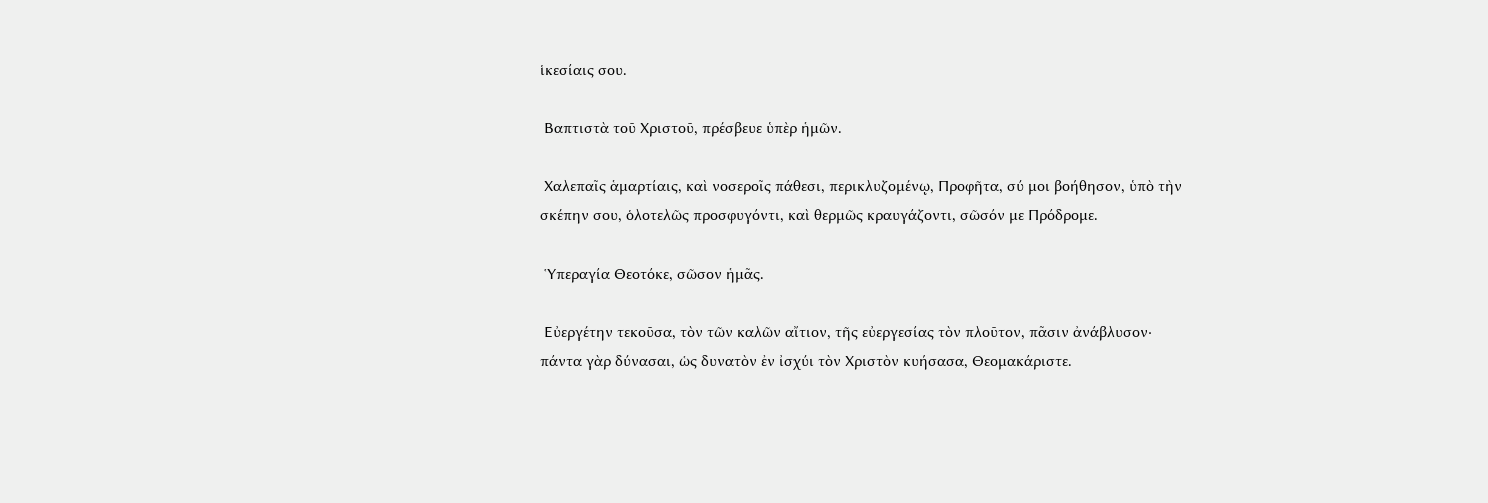ἱκεσίαις σου.

 Βαπτιστὰ τοῦ Χριστοῦ, πρέσβευε ὑπὲρ ἡμῶν.

 Χαλεπαῖς ἁμαρτίαις, καὶ νοσεροῖς πάθεσι, περικλυζομένῳ, Προφῆτα, σύ μοι βοήθησον, ὑπὸ τὴν σκέπην σου, ὁλοτελῶς προσφυγόντι, καὶ θερμῶς κραυγάζοντι, σῶσόν με Πρόδρομε.

 ῾Υπεραγία Θεοτόκε, σῶσον ἡμᾶς.

 Εὐεργέτην τεκοῦσα, τὸν τῶν καλῶν αἴτιον, τῆς εὐεργεσίας τὸν πλοῦτον, πᾶσιν ἀνάβλυσον· πάντα γὰρ δύνασαι, ὡς δυνατὸν ἐν ἰσχύι τὸν Χριστὸν κυήσασα, Θεομακάριστε.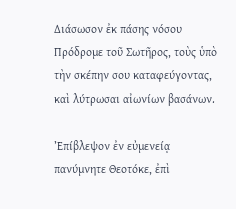Διάσωσον ἐκ πάσης νόσου Πρόδρομε τοῦ Σωτῆρος, τοὺς ὑπὸ τὴν σκέπην σου καταφεύγοντας, καὶ λύτρωσαι αἰωνίων βασάνων.

’Επίβλεψον ἐν εὐμενείᾳ πανύμνητε Θεοτόκε, ἐπὶ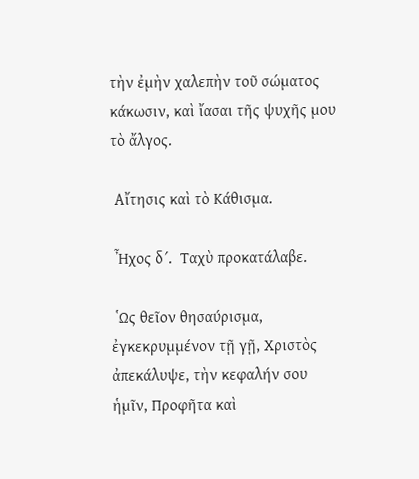τὴν ἐμὴν χαλεπὴν τοῦ σώματος κάκωσιν, καὶ ἴασαι τῆς ψυχῆς μου τὸ ἄλγος.

 Αἴτησις καὶ τὸ Κάθισμα.

 ῏Ηχος δ´.  Ταχὺ προκατάλαβε.

 ῾Ως θεῖον θησαύρισμα, ἐγκεκρυμμένον τῇ γῇ, Χριστὸς ἀπεκάλυψε, τὴν κεφαλήν σου ἡμῖν, Προφῆτα καὶ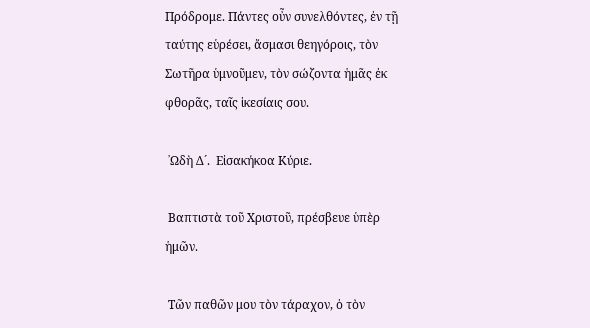Πρόδρομε. Πάντες οὖν συνελθόντες, ἐν τῇ ταύτης εὑρέσει, ἄσμασι θεηγόροις, τὸν Σωτῆρα ὑμνοῦμεν, τὸν σώζοντα ἡμᾶς ἐκ φθορᾶς, ταῖς ἱκεσίαις σου.

 ᾿Ωδὴ Δ´.  Εἰσακήκοα Κύριε.

 Βαπτιστὰ τοῦ Χριστοῦ, πρέσβευε ὑπὲρ ἡμῶν.

 Τῶν παθῶν μου τὸν τάραχον, ὁ τὸν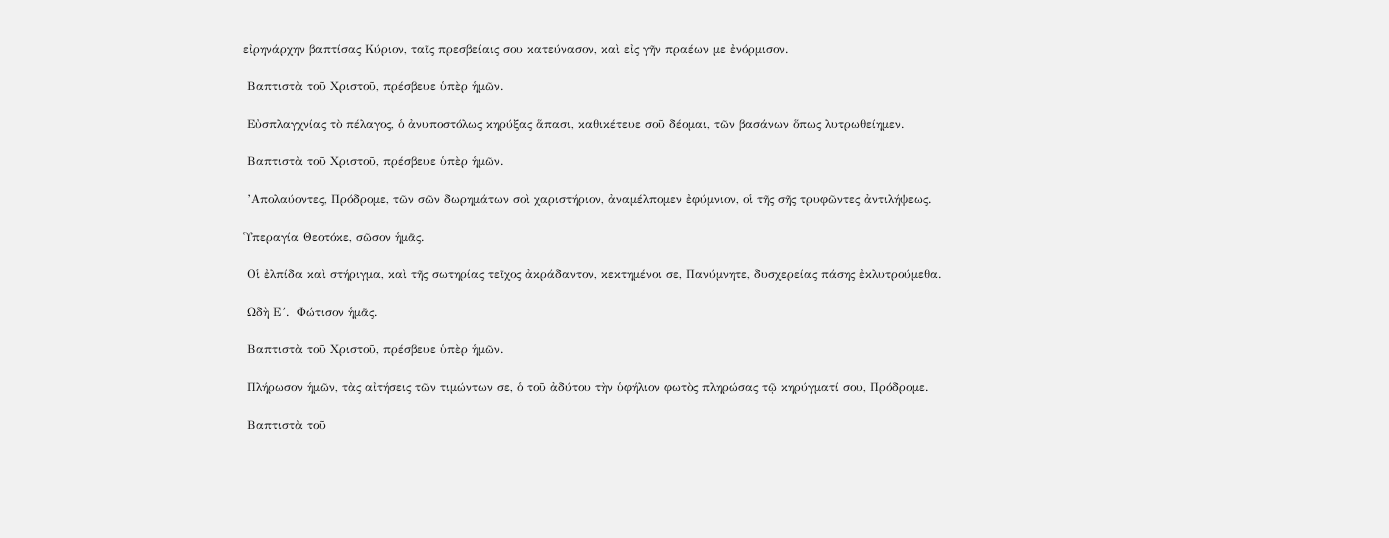εἰρηνάρχην βαπτίσας Κύριον, ταῖς πρεσβείαις σου κατεύνασον, καὶ εἰς γῆν πραέων με ἐνόρμισον.

 Βαπτιστὰ τοῦ Χριστοῦ, πρέσβευε ὑπὲρ ἡμῶν.

 Εὐσπλαγχνίας τὸ πέλαγος, ὁ ἀνυποστόλως κηρύξας ἅπασι, καθικέτευε σοῦ δέομαι, τῶν βασάνων ὅπως λυτρωθείημεν.

 Βαπτιστὰ τοῦ Χριστοῦ, πρέσβευε ὑπὲρ ἡμῶν.

 ’Απολαύοντες, Πρόδρομε, τῶν σῶν δωρημάτων σοὶ χαριστήριον, ἀναμέλπομεν ἐφύμνιον, οἱ τῆς σῆς τρυφῶντες ἀντιλήψεως.

῾Υπεραγία Θεοτόκε, σῶσον ἡμᾶς.

 Οἱ ἐλπίδα καὶ στήριγμα, καὶ τῆς σωτηρίας τεῖχος ἀκράδαντον, κεκτημένοι σε, Πανύμνητε, δυσχερείας πάσης ἐκλυτρούμεθα.

 Ωδὴ Ε´.  Φώτισον ἡμᾶς.

 Βαπτιστὰ τοῦ Χριστοῦ, πρέσβευε ὑπὲρ ἡμῶν.

 Πλήρωσον ἡμῶν, τὰς αἰτήσεις τῶν τιμώντων σε, ὁ τοῦ ἀδύτου τὴν ὑφήλιον φωτὸς πληρώσας τῷ κηρύγματί σου, Πρόδρομε.

 Βαπτιστὰ τοῦ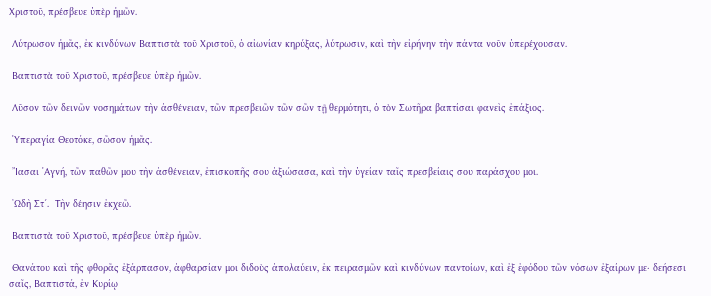Χριστοῦ, πρέσβευε ὑπὲρ ἡμῶν.

 Λύτρωσον ἡμᾶς, ἐκ κινδύνων Βαπτιστὰ τοῦ Χριστοῦ, ὁ αἰωνίαν κηρύξας, λύτρωσιν, καὶ τὴν εἰρήνην τὴν πάντα νοῦν ὑπερέχουσαν.

 Βαπτιστὰ τοῦ Χριστοῦ, πρέσβευε ὑπὲρ ἡμῶν.

 Λῦσον τῶν δεινῶν νοσημάτων τὴν ἀσθένειαν, τῶν πρεσβειῶν τῶν σῶν τῇ θερμότητι, ὁ τὸν Σωτῆρα βαπτίσαι φανεὶς ἐπάξιος.

 ῾Υπεραγία Θεοτόκε, σῶσον ἡμᾶς.

 ῎Ιασαι ῾Αγνή, τῶν παθῶν μου τὴν ἀσθένειαν, ἐπισκοπῆς σου ἀξιώσασα, καὶ τὴν ὑγείαν ταῖς πρεσβείαις σου παράσχου μοι.

 ᾿Ωδὴ Στ´.  Τὴν δέησιν ἐκχεῶ.

 Βαπτιστὰ τοῦ Χριστοῦ, πρέσβευε ὑπὲρ ἡμῶν.

 Θανάτου καὶ τῆς φθορᾶς ἐξάρπασον, ἀφθαρσίαν μοι διδοὺς ἀπολαύειν, ἐκ πειρασμῶν καὶ κινδύνων παντοίων, καὶ ἐξ ἐφόδου τῶν νόσων ἐξαίρων με· δεήσεσι σαῖς, Βαπτιστά, ἐν Κυρίῳ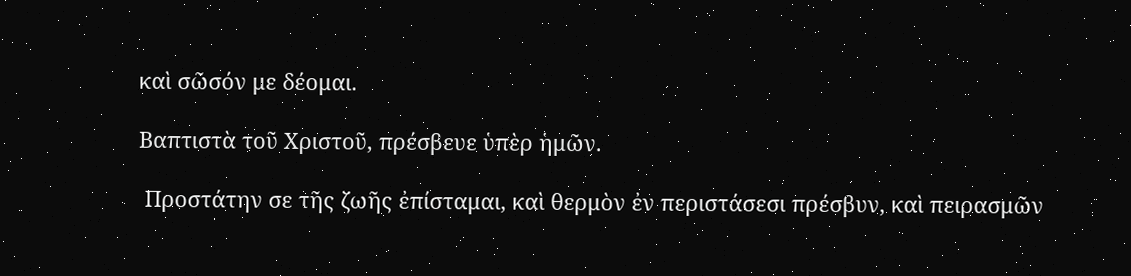καὶ σῶσόν με δέομαι.

Βαπτιστὰ τοῦ Χριστοῦ, πρέσβευε ὑπὲρ ἡμῶν.

 Προστάτην σε τῆς ζωῆς ἐπίσταμαι, καὶ θερμὸν ἐν περιστάσεσι πρέσβυν, καὶ πειρασμῶν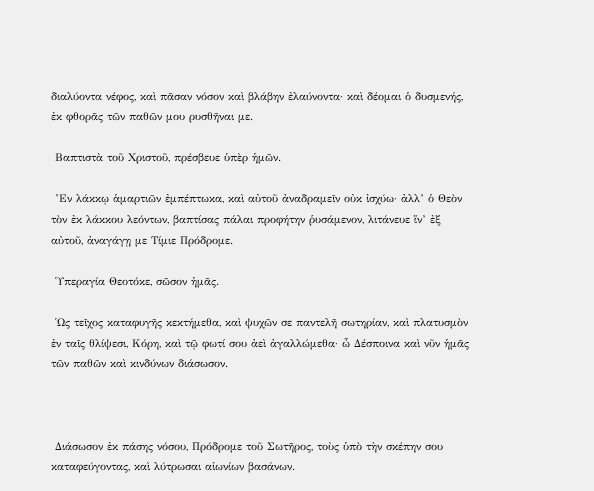διαλύοντα νέφος, καὶ πᾶσαν νόσον καὶ βλάβην ἐλαύνοντα· καὶ δέομαι ὁ δυσμενής, ἐκ φθορᾶς τῶν παθῶν μου ρυσθῆναι με.

 Βαπτιστὰ τοῦ Χριστοῦ, πρέσβευε ὑπὲρ ἡμῶν.

 ’Εν λάκκῳ ἁμαρτιῶν ἐμπέπτωκα, καὶ αὐτοῦ ἀναδραμεῖν οὐκ ἰσχύω· ἀλλ’ ὁ Θεὸν τὸν ἐκ λάκκου λεόντων, βαπτίσας πάλαι προφήτην ῥυσάμενον, λιτάνευε ἵν’ ἐξ αὐτοῦ, ἀναγάγῃ με Τίμιε Πρόδρομε.

 ῾Υπεραγία Θεοτόκε, σῶσον ἡμᾶς.

 ῾Ως τεῖχος καταφυγῆς κεκτήμεθα, καὶ ψυχῶν σε παντελῆ σωτηρίαν, καὶ πλατυσμὸν ἐν ταῖς θλίψεσι, Κόρη, καὶ τῷ φωτί σου ἀεὶ ἀγαλλώμεθα· ὦ Δέσποινα καὶ νῦν ἡμᾶς τῶν παθῶν καὶ κινδύνων διάσωσον.



 Διάσωσον ἐκ πάσης νόσου, Πρόδρομε τοῦ Σωτῆρος, τοὺς ὑπὸ τὴν σκέπην σου καταφεύγοντας, καὶ λύτρωσαι αἰωνίων βασάνων.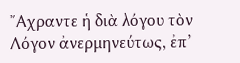῎Αχραντε ἡ διὰ λόγου τὸν Λόγον ἀνερμηνεύτως, ἐπ’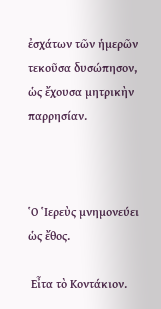ἐσχάτων τῶν ἡμερῶν τεκοῦσα δυσώπησον, ὡς ἔχουσα μητρικὴν παρρησίαν.



῾Ο ῾Ιερεὺς μνημονεύει ὡς ἔθος.

 Εἶτα τὸ Κοντάκιον.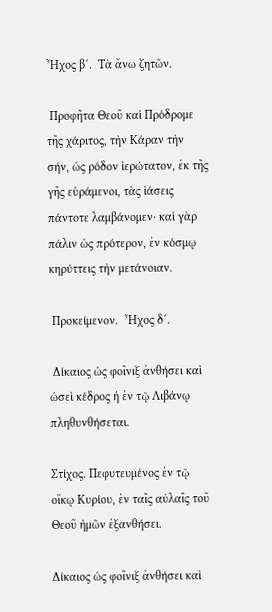῏Ηχος β´.  Τὰ ἄνω ζητῶν.

 Προφῆτα Θεοῦ καὶ Πρόδρομε τῆς χάριτος, τὴν Κάραν τὴν σήν, ὡς ρόδον ἱερώτατον, ἐκ τῆς γῆς εὑράμενοι, τὰς ἰάσεις πάντοτε λαμβάνομεν· καὶ γὰρ πάλιν ὡς πρότερον, ἐν κόσμῳ κηρύττεις τὴν μετάνοιαν.

 Προκείμενον.  ῏Ηχος δ´.

 Δίκαιος ὡς φοῖνιξ ἀνθήσει καὶ ὡσεὶ κέδρος ἡ ἐν τῷ Λιβάνῳ πληθυνθήσεται.

Στίχος. Πεφυτευμένος ἐν τῷ οἴκῳ Κυρίου, ἐν ταῖς αὐλαῖς τοῦ Θεοῦ ἡμῶν ἐξανθήσει.

Δίκαιος ὡς φοῖνιξ ἀνθήσει καὶ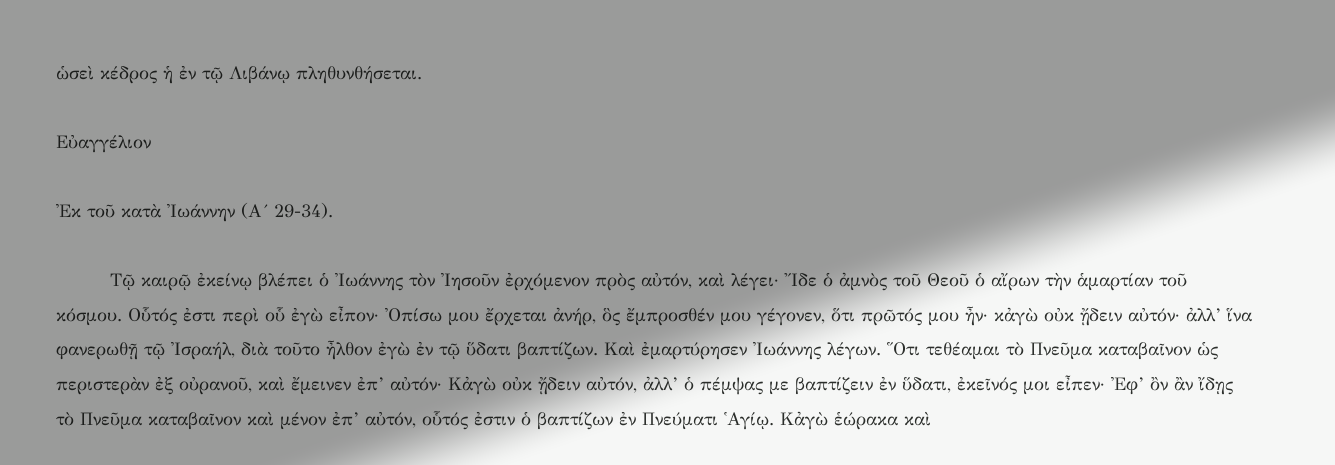ὡσεὶ κέδρος ἡ ἐν τῷ Λιβάνῳ πληθυνθήσεται.

Εὐαγγέλιον

᾿Εκ τοῦ κατὰ ᾿Ιωάννην (Α´ 29-34).

         Τῷ καιρῷ ἐκείνῳ βλέπει ὁ ᾿Ιωάννης τὸν ᾿Ιησοῦν ἐρχόμενον πρὸς αὐτόν, καὶ λέγει· ῎Ιδε ὁ ἀμνὸς τοῦ Θεοῦ ὁ αἴρων τὴν ἁμαρτίαν τοῦ κόσμου. Οὗτός ἐστι περὶ οὗ ἐγὼ εἶπον· ᾿Οπίσω μου ἔρχεται ἀνήρ, ὃς ἔμπροσθέν μου γέγονεν, ὅτι πρῶτός μου ἦν· κἀγὼ οὐκ ᾔδειν αὐτόν· ἀλλ’ ἵνα φανερωθῇ τῷ ᾿Ισραήλ, διὰ τοῦτο ἦλθον ἐγὼ ἐν τῷ ὕδατι βαπτίζων. Καὶ ἐμαρτύρησεν ᾿Ιωάννης λέγων. ῞Οτι τεθέαμαι τὸ Πνεῦμα καταβαῖνον ὡς περιστερὰν ἐξ οὐρανοῦ, καὶ ἔμεινεν ἐπ’ αὐτόν· Κἀγὼ οὐκ ᾔδειν αὐτόν, ἀλλ’ ὁ πέμψας με βαπτίζειν ἐν ὕδατι, ἐκεῖνός μοι εἶπεν· ᾿Εφ’ ὂν ἂν ἴδῃς τὸ Πνεῦμα καταβαῖνον καὶ μένον ἐπ’ αὐτόν, οὗτός ἐστιν ὁ βαπτίζων ἐν Πνεύματι ῾Αγίῳ. Κἀγὼ ἑώρακα καὶ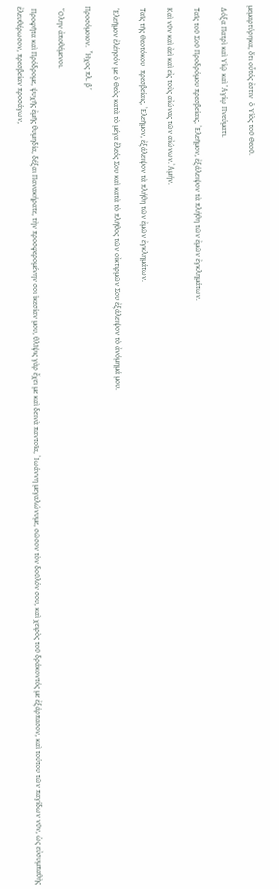μεμαρτύρηκα, ὅτι οὗτός ἐστιν  ὁ Υἱὸς τοῦ Θεοῦ.

 Δόξα Πατρὶ καὶ Υἱῷ καὶ ῾Αγίῳ Πνεύματι.

 Ταῖς τοῦ Σοῦ Προδρόμου πρεσβείαις, ᾿Ελεῆμον, ἐξάλειψον τὰ πλήθη τῶν ἐμῶν ἐγκλημάτων.

 Καὶ νῦν καὶ ἀεὶ καὶ εἰς τοὺς αἰώνας τῶν αἰώνων.᾿Αμήν.

 Ταῖς τῆς Θεοτόκου  πρεσβείαις, ᾿Ελεῆμον, ἐξάλειψον τὰ πλήθη τῶν ἐμῶν ἐγκλημάτων.

 ’Ελεῆμον ἐλέησόν με ὁ Θεὸς κατὰ τὸ μέγα ἔλεός Σου καὶ κατὰ τὸ πλῆθος τῶν οἰκτιρμῶν Σου ἐξάλειψον τὸ ἀνόμημά μου.

Προσόμοιον.  ῏Ηχος πλ. β´

 ῞Ολην ἀποθέμενοι.

 Προφῆτα καὶ Πρόδρομε, ψυχῆς ἐμῆς θυμηδία, δέξαι Πανακήρατε, τὴν προσφερομένην σοι ἱκεσίαν μου, θλῖψις γὰρ ἔχει με καὶ δεινὰ παντοῖα, ᾿Ιωάννη μεγαλώνυμε, σῶσον τὸν δοῦλόν σου, καὶ χειρὸς τοῦ δράκοντός με ἐξάρπασον, καὶ τούτου τῶν παγίδων νῦν, ὡς εὐσυμπαθὴς ἐλευθέρωσον, πρεσβείαν προσάγων,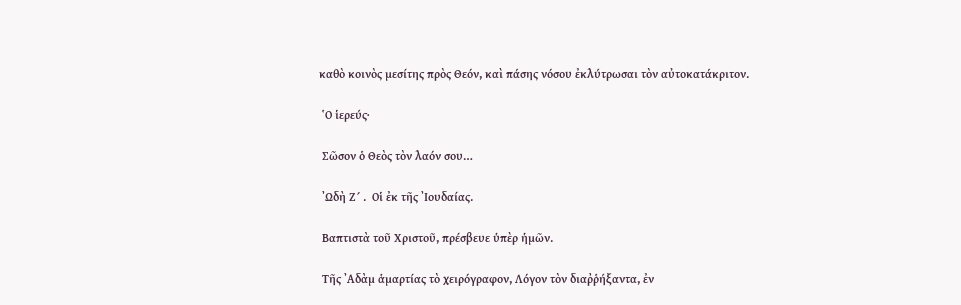καθὸ κοινὸς μεσίτης πρὸς Θεόν, καὶ πάσης νόσου ἐκλύτρωσαι τὸν αὐτοκατάκριτον.

 ῾Ο ἱερεύς·

 Σῶσον ὁ Θεὸς τὸν λαόν σου…

 ᾿Ωδὴ Ζ´ .  Οἱ ἐκ τῆς ᾿Ιουδαίας.

 Βαπτιστὰ τοῦ Χριστοῦ, πρέσβευε ὑπὲρ ἡμῶν.

 Τῆς ᾿Αδὰμ ἁμαρτίας τὸ χειρόγραφον, Λόγον τὸν διαῤῥήξαντα, ἐν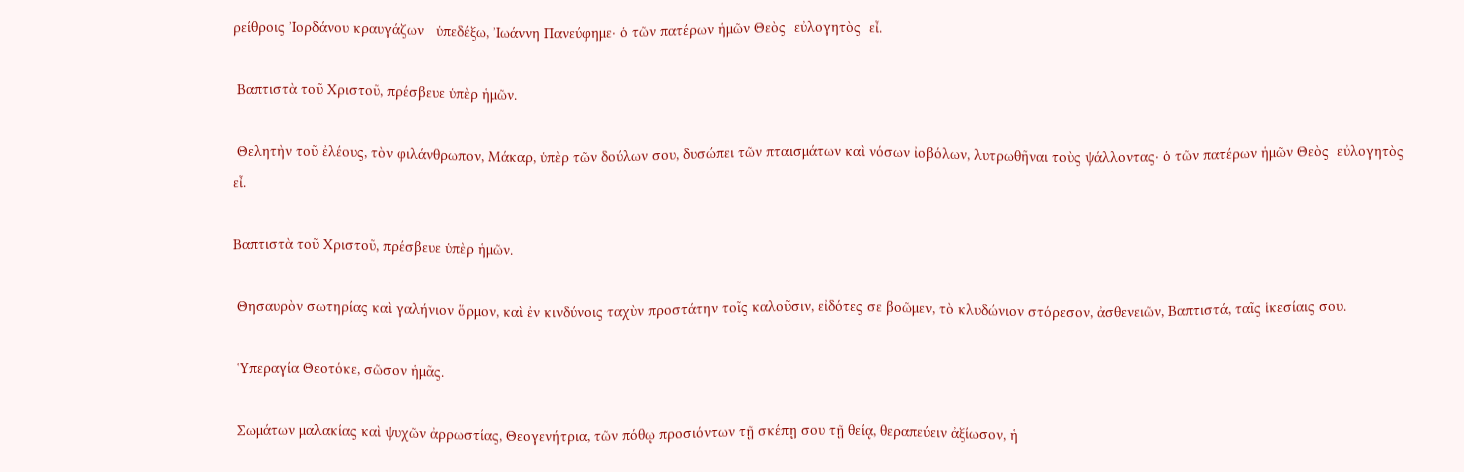ρείθροις ᾿Ιορδάνου κραυγάζων   ὑπεδέξω, ᾿Ιωάννη Πανεύφημε· ὁ τῶν πατέρων ἡμῶν Θεὸς  εὐλογητὸς  εἶ.

 Βαπτιστὰ τοῦ Χριστοῦ, πρέσβευε ὑπὲρ ἡμῶν.

 Θελητὴν τοῦ ἐλέους, τὸν φιλάνθρωπον, Μάκαρ, ὑπὲρ τῶν δούλων σου, δυσώπει τῶν πταισμάτων καὶ νόσων ἰοβόλων, λυτρωθῆναι τοὺς ψάλλοντας· ὁ τῶν πατέρων ἡμῶν Θεὸς  εὐλογητὸς  εἶ.

Βαπτιστὰ τοῦ Χριστοῦ, πρέσβευε ὑπὲρ ἡμῶν.

 Θησαυρὸν σωτηρίας καὶ γαλήνιον ὅρμον, καὶ ἐν κινδύνοις ταχὺν προστάτην τοῖς καλοῦσιν, εἰδότες σε βοῶμεν, τὸ κλυδώνιον στόρεσον, ἀσθενειῶν, Βαπτιστά, ταῖς ἱκεσίαις σου.

 ῾Υπεραγία Θεοτόκε, σῶσον ἡμᾶς.

 Σωμάτων μαλακίας καὶ ψυχῶν ἀρρωστίας, Θεογενήτρια, τῶν πόθῳ προσιόντων τῇ σκέπῃ σου τῇ θείᾳ, θεραπεύειν ἀξίωσον, ἡ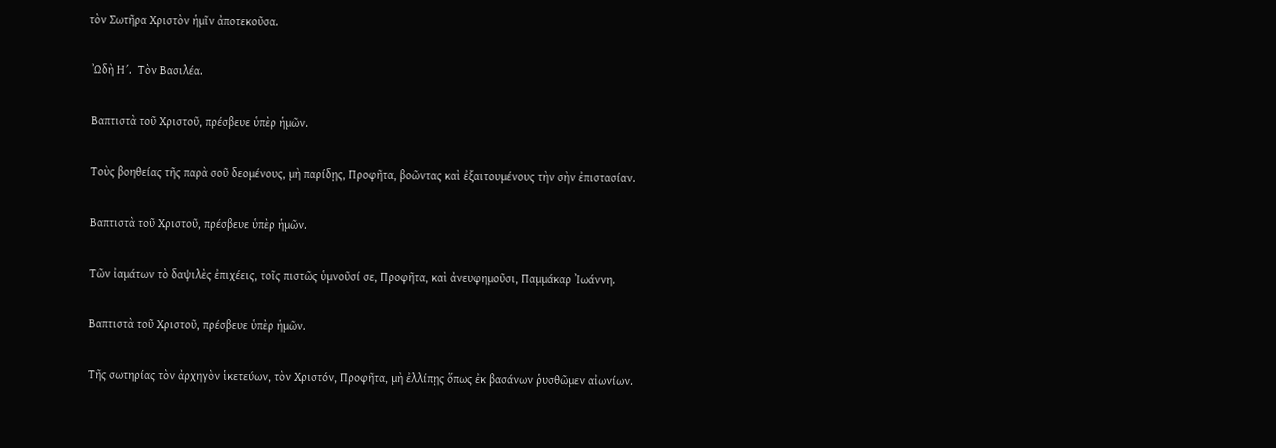τὸν Σωτῆρα Χριστὸν ἡμῖν ἀποτεκοῦσα.

 ᾿Ωδὴ Η´.  Τὸν Βασιλέα.

 Βαπτιστὰ τοῦ Χριστοῦ, πρέσβευε ὑπὲρ ἡμῶν.

 Τοὺς βοηθείας τῆς παρὰ σοῦ δεομένους, μὴ παρίδῃς, Προφῆτα, βοῶντας καὶ ἐξαιτουμένους τὴν σὴν ἐπιστασίαν.

 Βαπτιστὰ τοῦ Χριστοῦ, πρέσβευε ὑπὲρ ἡμῶν.

 Τῶν ἰαμάτων τὸ δαψιλὲς ἐπιχέεις, τοῖς πιστῶς ὑμνοῦσί σε, Προφῆτα, καὶ ἀνευφημοῦσι, Παμμάκαρ ᾿Ιωάννη.

 Βαπτιστὰ τοῦ Χριστοῦ, πρέσβευε ὑπὲρ ἡμῶν.

 Τῆς σωτηρίας τὸν ἀρχηγὸν ἱκετεύων, τὸν Χριστόν, Προφῆτα, μὴ ἐλλίπῃς ὅπως ἐκ βασάνων ῥυσθῶμεν αἰωνίων.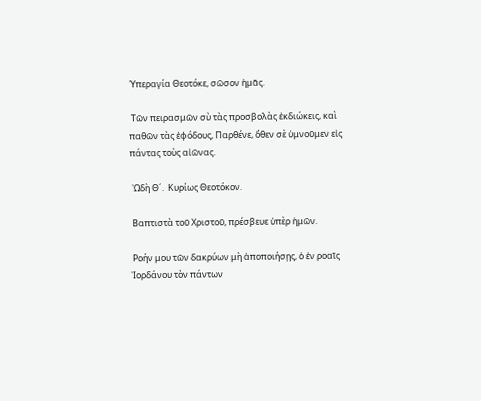῾Υπεραγία Θεοτόκε, σῶσον ἡμᾶς.

 Τῶν πειρασμῶν σὺ τὰς προσβολὰς ἐκδιώκεις, καὶ παθῶν τὰς ἐφόδους, Παρθένε, ὅθεν σὲ ὑμνοῦμεν εἰς πάντας τοὺς αἰῶνας.

 ᾿Ωδὴ Θ´.  Κυρίως Θεοτόκον.

 Βαπτιστὰ τοῦ Χριστοῦ, πρέσβευε ὑπὲρ ἡμῶν.

 Ροήν μου τῶν δακρύων μὴ ἀποποιήσῃς, ὁ ἐν ροαῖς ᾿Ιορδάνου τὸν πάντων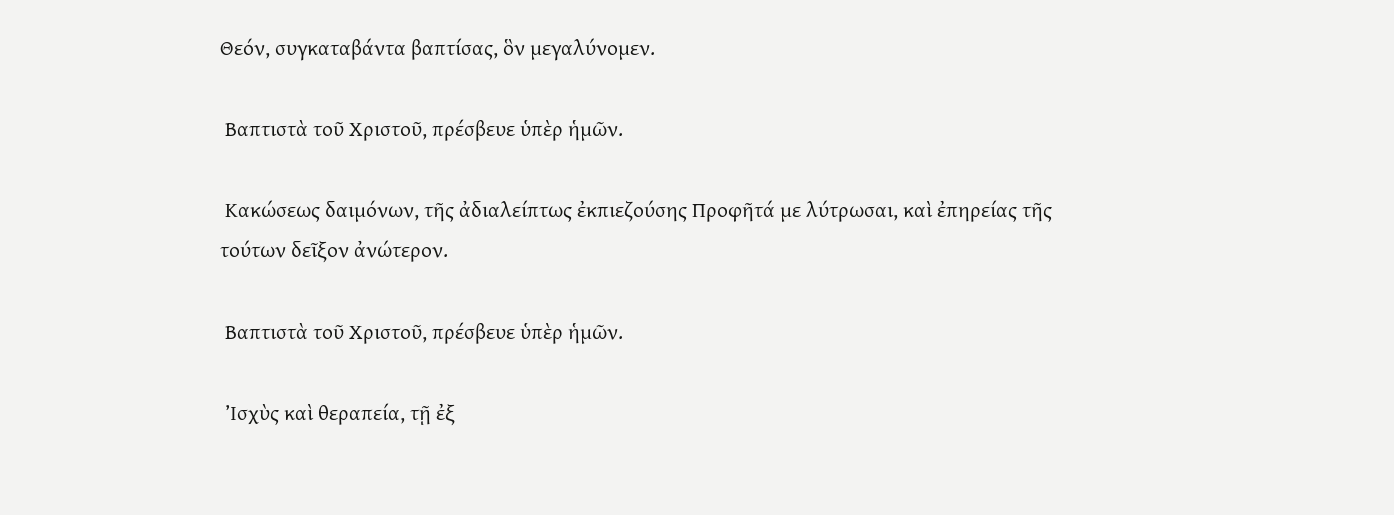Θεόν, συγκαταβάντα βαπτίσας, ὃν μεγαλύνομεν.

 Βαπτιστὰ τοῦ Χριστοῦ, πρέσβευε ὑπὲρ ἡμῶν.

 Κακώσεως δαιμόνων, τῆς ἀδιαλείπτως ἐκπιεζούσης Προφῆτά με λύτρωσαι, καὶ ἐπηρείας τῆς τούτων δεῖξον ἀνώτερον.

 Βαπτιστὰ τοῦ Χριστοῦ, πρέσβευε ὑπὲρ ἡμῶν.

 ’Ισχὺς καὶ θεραπεία, τῇ ἐξ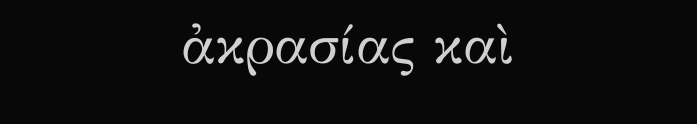ἀκρασίας καὶ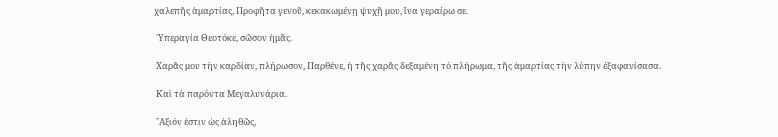χαλεπῆς ἁμαρτίας, Προφῆτα γενοῦ, κεκακωμένῃ ψυχῇ μου, ἵνα γεραίρω σε.

 ῾Υπεραγία Θεοτόκε, σῶσον ἡμᾶς.

 Χαρᾶς μου τὴν καρδίαν, πλήρωσον, Παρθένε, ἡ τῆς χαρᾶς δεξαμένη τὸ πλήρωμα, τῆς ἁμαρτίας τὴν λύπην ἐξαφανίσασα.

 Καὶ τὰ παρόντα Μεγαλυνάρια.

 ῎Αξιόν ἐστιν ὡς ἀληθῶς,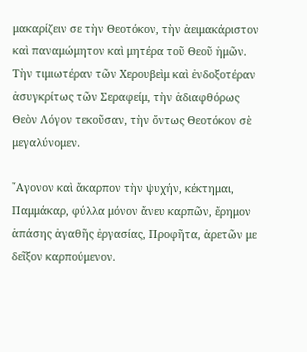μακαρίζειν σε τὴν Θεοτόκον, τὴν ἀειμακάριστον καὶ παναμώμητον καὶ μητέρα τοῦ Θεοῦ ἡμῶν. Τὴν τιμιωτέραν τῶν Χερουβεὶμ καὶ ἐνδοξοτέραν ἀσυγκρίτως τῶν Σεραφείμ, τὴν ἀδιαφθόρως  Θεὸν Λόγον τεκοῦσαν, τὴν ὄντως Θεοτόκον σὲ μεγαλύνομεν.

῎Αγονον καὶ ἄκαρπον τὴν ψυχήν, κέκτημαι, Παμμάκαρ, φύλλα μόνον ἄνευ καρπῶν, ἔρημον ἁπάσης ἀγαθῆς ἐργασίας, Προφῆτα, ἀρετῶν με δεῖξον καρπούμενον.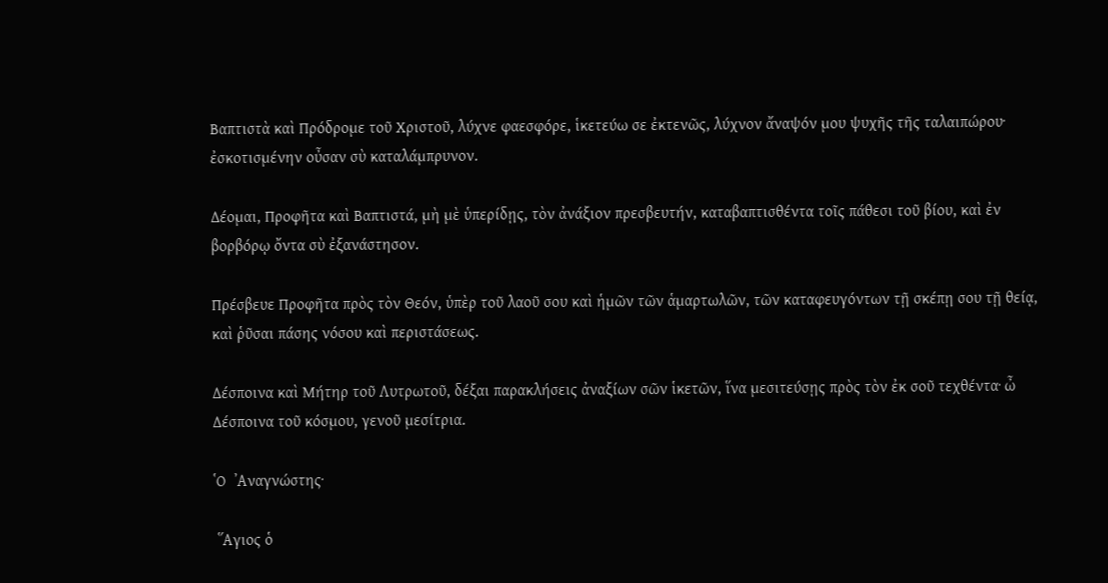Βαπτιστὰ καὶ Πρόδρομε τοῦ Χριστοῦ, λύχνε φαεσφόρε, ἱκετεύω σε ἐκτενῶς, λύχνον ἄναψόν μου ψυχῆς τῆς ταλαιπώρου· ἐσκοτισμένην οὖσαν σὺ καταλάμπρυνον.

Δέομαι, Προφῆτα καὶ Βαπτιστά, μὴ μὲ ὑπερίδῃς, τὸν ἀνάξιον πρεσβευτήν, καταβαπτισθέντα τοῖς πάθεσι τοῦ βίου, καὶ ἐν βορβόρῳ ὄντα σὺ ἐξανάστησον.

Πρέσβευε Προφῆτα πρὸς τὸν Θεόν, ὑπὲρ τοῦ λαοῦ σου καὶ ἡμῶν τῶν ἁμαρτωλῶν, τῶν καταφευγόντων τῇ σκέπῃ σου τῇ θείᾳ, καὶ ῥῦσαι πάσης νόσου καὶ περιστάσεως.

Δέσποινα καὶ Μήτηρ τοῦ Λυτρωτοῦ, δέξαι παρακλήσεις ἀναξίων σῶν ἱκετῶν, ἵνα μεσιτεύσῃς πρὸς τὸν ἐκ σοῦ τεχθέντα· ὦ Δέσποινα τοῦ κόσμου, γενοῦ μεσίτρια.

῾Ο  ᾿Αναγνώστης·

 ῞Αγιος ὁ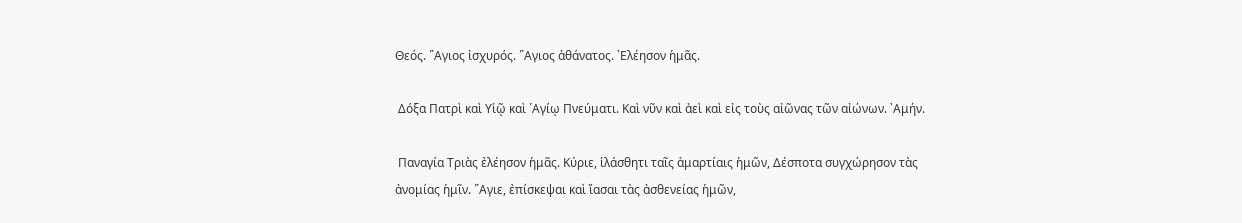Θεός. ῞Αγιος ἰσχυρός. ῞Αγιος ἀθάνατος. ᾿Ελέησον ἡμᾶς.

 Δόξα Πατρὶ καὶ Υἱῷ καὶ ῾Αγίῳ Πνεύματι. Καὶ νῦν καὶ ἀεὶ καὶ εἰς τοὺς αἰῶνας τῶν αἰώνων. ᾿Αμήν.

 Παναγία Τριὰς ἐλέησον ἡμᾶς. Κύριε, ἱλάσθητι ταῖς ἁμαρτίαις ἡμῶν, Δέσποτα συγχώρησον τὰς ἀνομίας ἡμῖν. ῞Αγιε, ἐπίσκεψαι καὶ ἴασαι τὰς ἀσθενείας ἡμῶν,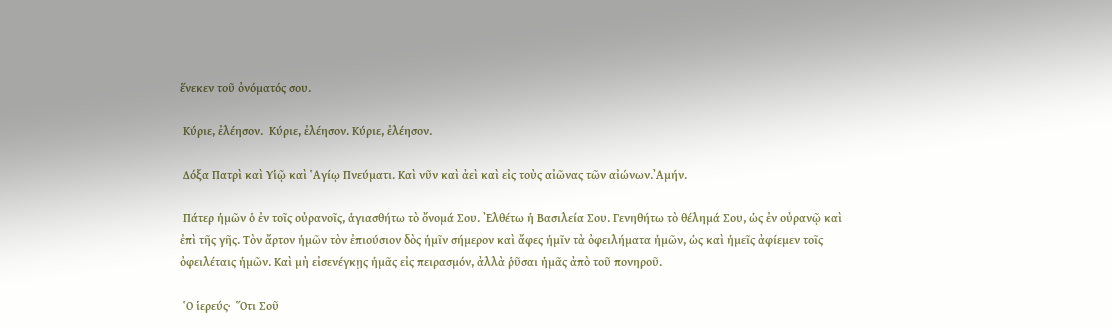ἕνεκεν τοῦ ὀνόματός σου.

 Κύριε, ἐλέησον.  Κύριε, ἐλέησον. Κύριε, ἐλέησον.

 Δόξα Πατρὶ καὶ Υἱῷ καὶ ῾Αγίῳ Πνεύματι. Καὶ νῦν καὶ ἀεὶ καὶ εἰς τοὺς αἰῶνας τῶν αἰώνων.᾿Αμήν.

 Πάτερ ἡμῶν ὁ ἐν τοῖς οὐρανοῖς, ἁγιασθήτω τὸ ὄνομά Σου. ᾿Ελθέτω ἡ Βασιλεία Σου. Γενηθήτω τὸ θέλημά Σου, ὡς ἐν οὐρανῷ καὶ ἐπὶ τῆς γῆς. Τὸν ἄρτον ἡμῶν τὸν ἐπιούσιον δὸς ἡμῖν σήμερον καὶ ἄφες ἡμῖν τὰ ὀφειλήματα ἡμῶν, ὡς καὶ ἡμεῖς ἀφίεμεν τοῖς ὀφειλέταις ἡμῶν. Καὶ μὴ εἰσενέγκῃς ἡμᾶς εἰς πειρασμόν, ἀλλὰ ῥῦσαι ἡμᾶς ἀπὸ τοῦ πονηροῦ.

 ῾Ο ἱερεύς·  ῞Οτι Σοῦ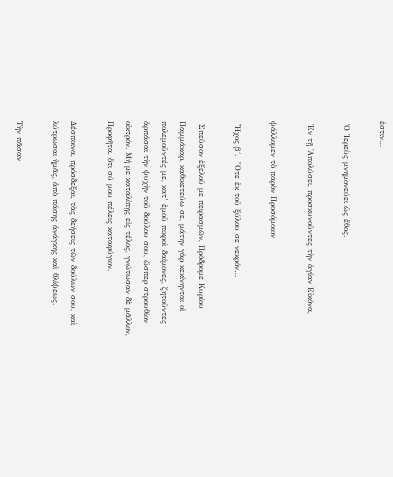ἐστιν…

 ῾Ο ῾Ιερεὺς μνημονεύει ὡς ἔθος.

 ᾿Εν τῇ ᾿Απολύσει, προσκυνοῦντες τὴν ἁγίαν Εἰκόνα,

ψάλλομεν τὸ παρὸν Προσόμοιον

 ῏Ηχος β´.  ῞Οτε ἐκ τοῦ ξύλου σε νεκρόν…

 Σπεῦσον ἐξελοῦ με πειρασμῶν, Πρόδρομε Κυρίου Παμμάκαρ, καθικετεύω σε, μάτην γὰρ κεκίνηνται οἱ πολεμοῦντές με, κατ’ ἐμοῦ πικροὶ δαίμονες, ζητοῦντες ἁρπάσαι τὴν ψυχὴν τοῦ δούλου σου, ὥσπερ στρουθίον οἰκτρόν. Μή με καταλίπῃς εἰς τέλος, γνώτωσαν δὲ μᾶλλον, Προφῆτα, ὅτι σύ μου πέλεις καταφύγιον.

Δέσποινα, πρόσδεξαι, τὰς δεήσεις τῶν δούλων σου, καὶ λύτρωσαι ἡμᾶς, ἀπὸ πάσης ἀνάγκης καὶ θλίψεως.

Τὴν πᾶσαν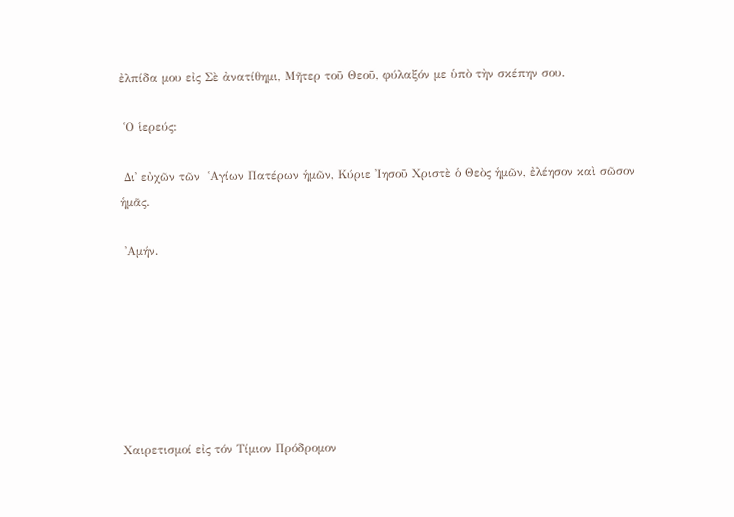ἐλπίδα μου εἰς Σὲ ἀνατίθημι, Μῆτερ τοῦ Θεοῦ, φύλαξόν με ὑπὸ τὴν σκέπην σου.

 ῾Ο ἱερεύς:

 Δι᾿ εὐχῶν τῶν  ῾Αγίων Πατέρων ἡμῶν, Κύριε ᾿Ιησοῦ Χριστὲ ὁ Θεὸς ἡμῶν, ἐλέησον καὶ σῶσον ἡμᾶς.

 ᾿Αμήν.







Χαιρετισμοί εἰς τόν Τίμιον Πρόδρομον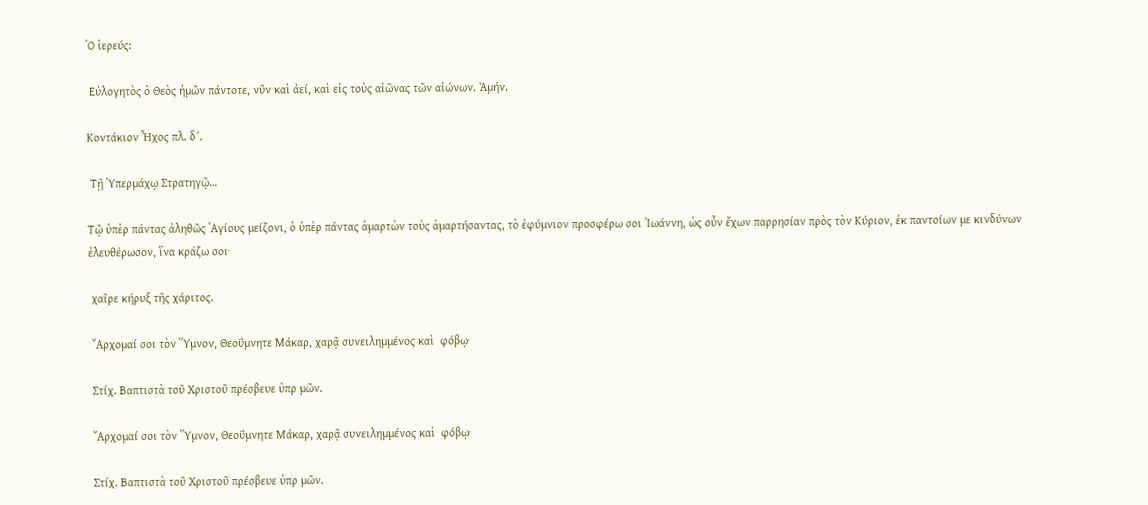῾Ο ἱερεύς:

 Εὐλογητὸς ὁ Θεὸς ἡμῶν πάντοτε, νῦν καὶ ἀεί, καὶ εἰς τοὺς αἰῶνας τῶν αἰώνων. Ἀμήν.

Κοντάκιον ῏Ηχος πλ. δ´.

 Τῇ ῾Υπερμάχῳ Στρατηγῷ…

Τῷ ὑπὲρ πάντας ἀληθῶς ῾Αγίους μείζονι, ὁ ὑπὲρ πάντας ἁμαρτὼν τοὺς ἁμαρτήσαντας, τὸ ἐφύμνιον προσφέρω σοι ᾿Ιωάννη, ὡς οὖν ἔχων παρρησίαν πρὸς τὸν Κύριον, ἐκ παντοίων με κινδύνων ἐλευθέρωσον, ἵνα κράζω σοι·

 χαῖρε κήρυξ τῆς χάριτος.

 ῎Αρχομαί σοι τὸν ῞Υμνον, Θεοΰμνητε Μάκαρ, χαρᾷ συνειλημμένος καὶ  φόβῳ·

 Στίχ. Βαπτιστὰ τοῦ Χριστοῦ πρέσβευε ὑπρ μῶν.

 ῎Αρχομαί σοι τὸν ῞Υμνον, Θεοΰμνητε Μάκαρ, χαρᾷ συνειλημμένος καὶ  φόβῳ·

 Στίχ. Βαπτιστὰ τοῦ Χριστοῦ πρέσβευε ὑπρ μῶν.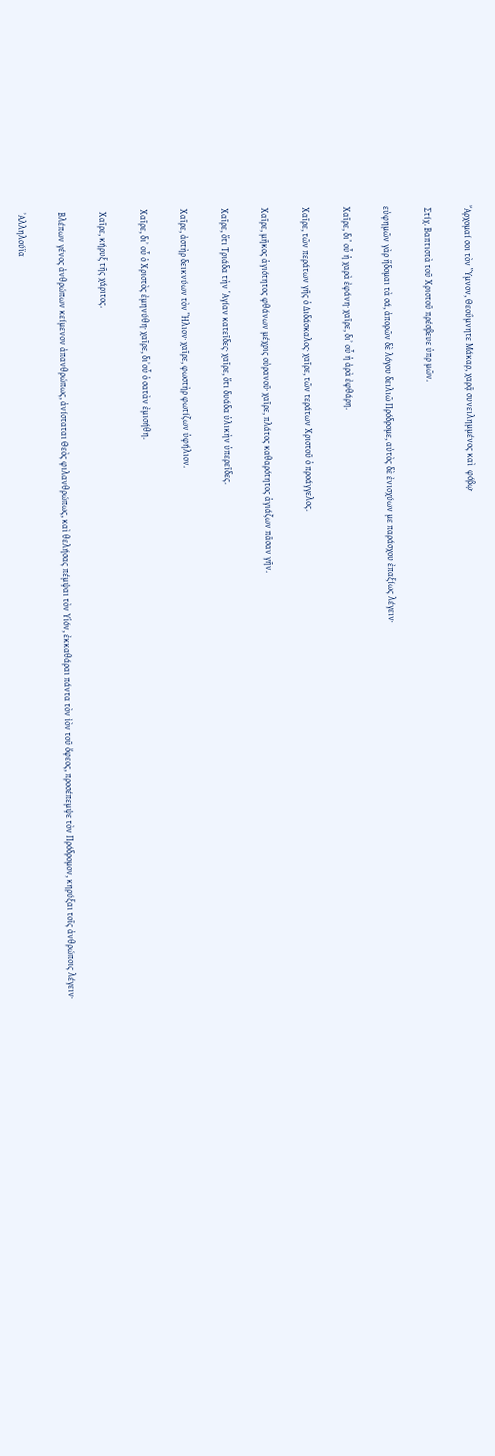῎Αρχομαί σοι τὸν ῞Υμνον, Θεοΰμνητε Μάκαρ, χαρᾷ συνειλημμένος καὶ  φόβῳ·

 Στίχ. Βαπτιστὰ τοῦ Χριστοῦ πρέσβευε ὑπρ μῶν.

εὐφημῶν γὰρ ἥδομαι τὰ σά, ἀπορῶν δὲ λόγου δειλιῶ Πρόδρομε, αὐτὸς δὲ ἐνισχύων με παράσχου ἐπαξίως λέγειν·

Χαῖρε, δι’ οὗ ἡ χαρὰ ἐφάνη· χαῖρε, δι᾿ οὗ ἡ ἀρὰ ἐφθάρη.

Χαῖρε, τῶν περάτων γῆς ὁ Διδάσκαλος· χαῖρε, τῶν τεράτων Χριστοῦ ὁ προάγγελος.

Χαῖρε, μῆκος ἁγιότητος φθάνων μέχρις οὐρανοῦ· χαῖρε, πλάτος καθαρότητος ἁγιάζων πᾶσαν γῆν.

Χαῖρε, ὅτι Τριάδα τὴν ῾Αγίαν κατεῖδες· χαῖρε, ὅτι δυάδα ὑλικὴν ὑπερεῖδες.

Χαῖρε, ἀστὴρ δεικνύων τὸν ῝Ηλιον· χαῖρε, φωστὴρ φωτίζων ὑφήλιον.

Χαῖρε, δι᾿ οὗ ὁ Χριστὸς ἐμηνύθη· χαῖρε, δι᾿οὗ ὁ σατὰν ἐμισήθη.

 Χαῖρε, κήρυξ τῆς χάριτος.

 Βλέπων γένος ἀνθρώπων κείμενον ἀπανθρώπως, ἀνίσταται Θεὸς φιλανθρώπως, καὶ θελήσας πέμψαι τὸν Υἱόν, ἐκκαθάραι πάντα τὸν ἰὸν τοῦ ὄφεος, προσέπεμψε τὸν Πρόδρομον, κηρύξαι τοῖς ἀνθρώποις λέγειν·

 ᾿Αλληλούϊα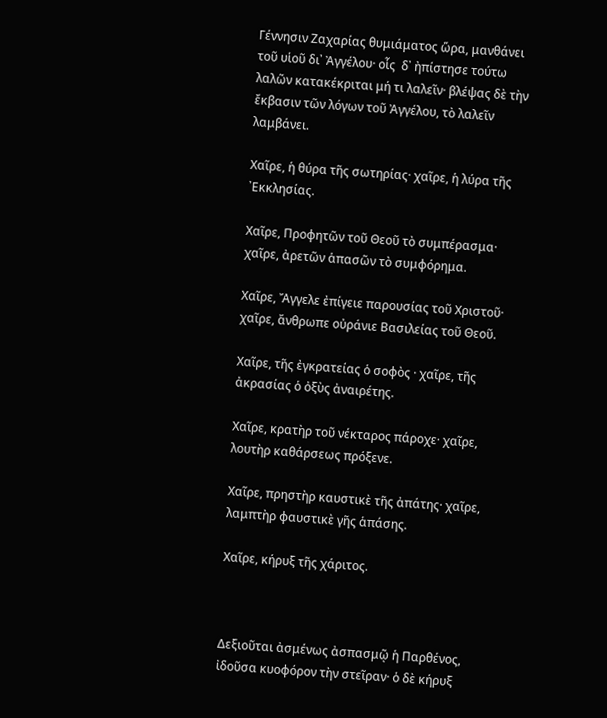Γέννησιν Ζαχαρίας θυμιάματος ὥρα, μανθάνει τοῦ υἱοῦ δι᾿ Ἀγγέλου· οἷς  δ᾿ ἠπίστησε τούτω λαλῶν κατακέκριται μή τι λαλεῖν· βλέψας δὲ τὴν ἔκβασιν τῶν λόγων τοῦ Ἀγγέλου, τὸ λαλεῖν λαμβάνει.

Χαῖρε, ἡ θύρα τῆς σωτηρίας· χαῖρε, ἡ λύρα τῆς ᾿Εκκλησίας.

Χαῖρε, Προφητῶν τοῦ Θεοῦ τὸ συμπέρασμα· χαῖρε, ἀρετῶν ἁπασῶν τὸ συμφόρημα.

Χαῖρε, Ἄγγελε ἐπίγειε παρουσίας τοῦ Χριστοῦ· χαῖρε, ἄνθρωπε οὐράνιε Βασιλείας τοῦ Θεοῦ.

Χαῖρε, τῆς ἐγκρατείας ὁ σοφὸς · χαῖρε, τῆς ἀκρασίας ὁ ὀξὺς ἀναιρέτης.

Χαῖρε, κρατὴρ τοῦ νέκταρος πάροχε· χαῖρε, λουτὴρ καθάρσεως πρόξενε.

Χαῖρε, πρηστὴρ καυστικὲ τῆς ἀπάτης· χαῖρε, λαμπτὴρ φαυστικὲ γῆς ἁπάσης.

Χαῖρε, κήρυξ τῆς χάριτος.



Δεξιοῦται ἀσμένως ἀσπασμῷ ἡ Παρθένος, ἰδοῦσα κυοφόρον τὴν στεῖραν· ὁ δὲ κήρυξ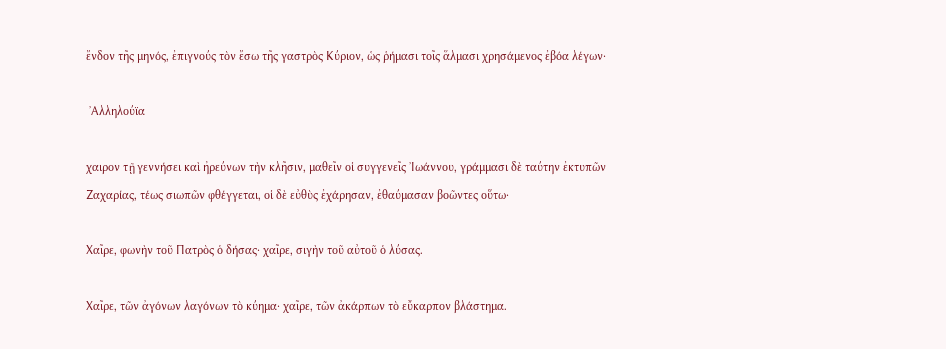ἔνδον τῆς μηνός, ἐπιγνούς τὸν ἔσω τῆς γαστρὸς Κύριον, ὡς ῥήμασι τοῖς ἅλμασι χρησάμενος ἐβόα λέγων·

 ᾿Αλληλούϊα

χαιρον τῇ γεννήσει καὶ ἠρεύνων τὴν κλῆσιν, μαθεῖν οἱ συγγενεῖς ᾿Ιωάννου, γράμμασι δὲ ταύτην ἐκτυπῶν Ζαχαρίας, τέως σιωπῶν φθέγγεται, οἱ δὲ εὐθὺς ἐχάρησαν, ἐθαύμασαν βοῶντες οὕτω·

Χαῖρε, φωνὴν τοῦ Πατρὸς ὁ δήσας· χαῖρε, σιγὴν τοῦ αὐτοῦ ὁ λύσας.

Χαῖρε, τῶν ἀγόνων λαγόνων τὸ κύημα· χαῖρε, τῶν ἀκάρπων τὸ εὔκαρπον βλάστημα.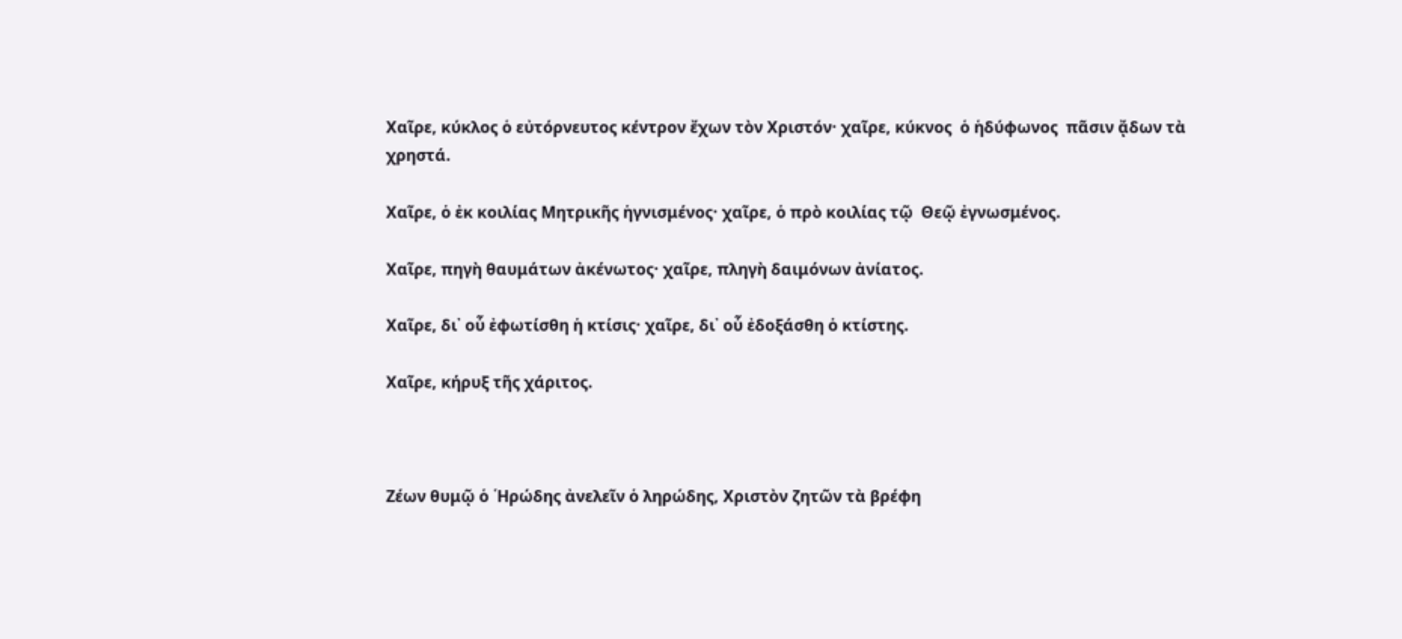Χαῖρε, κύκλος ὁ εὐτόρνευτος κέντρον ἔχων τὸν Χριστόν· χαῖρε, κύκνος  ὁ ἡδύφωνος  πᾶσιν ᾄδων τὰ χρηστά.

Χαῖρε, ὁ ἐκ κοιλίας Μητρικῆς ἡγνισμένος· χαῖρε, ὁ πρὸ κοιλίας τῷ  Θεῷ ἐγνωσμένος.

Χαῖρε, πηγὴ θαυμάτων ἀκένωτος· χαῖρε, πληγὴ δαιμόνων ἀνίατος.

Χαῖρε, δι᾿ οὗ ἐφωτίσθη ἡ κτίσις· χαῖρε, δι᾿ οὗ ἐδοξάσθη ὁ κτίστης.

Χαῖρε, κήρυξ τῆς χάριτος.



Ζέων θυμῷ ὁ ῾Ηρώδης ἀνελεῖν ὁ ληρώδης, Χριστὸν ζητῶν τὰ βρέφη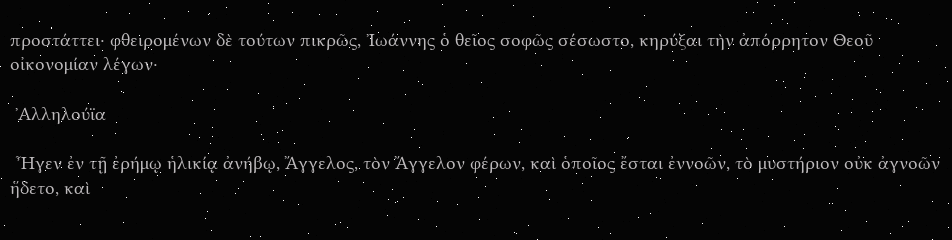προστάττει· φθειρομένων δὲ τούτων πικρῶς, ᾿Ιωάννης ὁ θεῖος σοφῶς σέσωστο, κηρύξαι τὴν ἀπόρρητον Θεοῦ οἰκονομίαν λέγων·

 ᾿Αλληλούϊα

 ῏Ηγεν ἐν τῇ ἐρήμῳ ἡλικίᾳ ἀνήβῳ, Ἄγγελος, τὸν Ἄγγελον φέρων, καὶ ὁποῖος ἔσται ἐννοῶν, τὸ μυστήριον οὐκ ἀγνοῶν ἥδετο, καὶ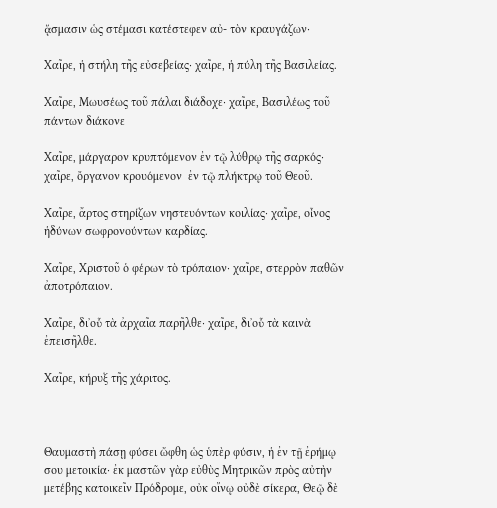ᾄσμασιν ὡς στέμασι κατέστεφεν αὐ- τὸν κραυγάζων·

Χαῖρε, ἡ στήλη τῆς εὐσεβείας· χαῖρε, ἡ πύλη τῆς Βασιλείας.

Χαῖρε, Μωυσέως τοῦ πάλαι διάδοχε· χαῖρε, Βασιλέως τοῦ πάντων διάκονε

Χαῖρε, μάργαρον κρυπτόμενον ἐν τῷ λύθρῳ τῆς σαρκός· χαῖρε, ὄργανον κρουόμενον  ἐν τῷ πλήκτρῳ τοῦ Θεοῦ.

Χαῖρε, ἄρτος στηρίζων νηστευόντων κοιλίας· χαῖρε, οἶνος ἡδύνων σωφρονούντων καρδίας.

Χαῖρε, Χριστοῦ ὁ φέρων τὸ τρόπαιον· χαῖρε, στερρὸν παθῶν ἀποτρόπαιον.

Χαῖρε, δι᾿οὗ τὰ ἀρχαῖα παρῆλθε· χαῖρε, δι᾿οὗ τὰ καινὰ ἐπεισῆλθε.

Χαῖρε, κήρυξ τῆς χάριτος.



Θαυμαστὴ πάσῃ φύσει ὤφθη ὡς ὑπὲρ φύσιν, ἡ ἐν τῇ ἐρήμῳ σου μετοικία· ἐκ μαστῶν γὰρ εὐθὺς Μητρικῶν πρὸς αὐτὴν μετέβης κατοικεῖν Πρόδρομε, οὐκ οἴνῳ οὐδὲ σίκερα, Θεῷ δὲ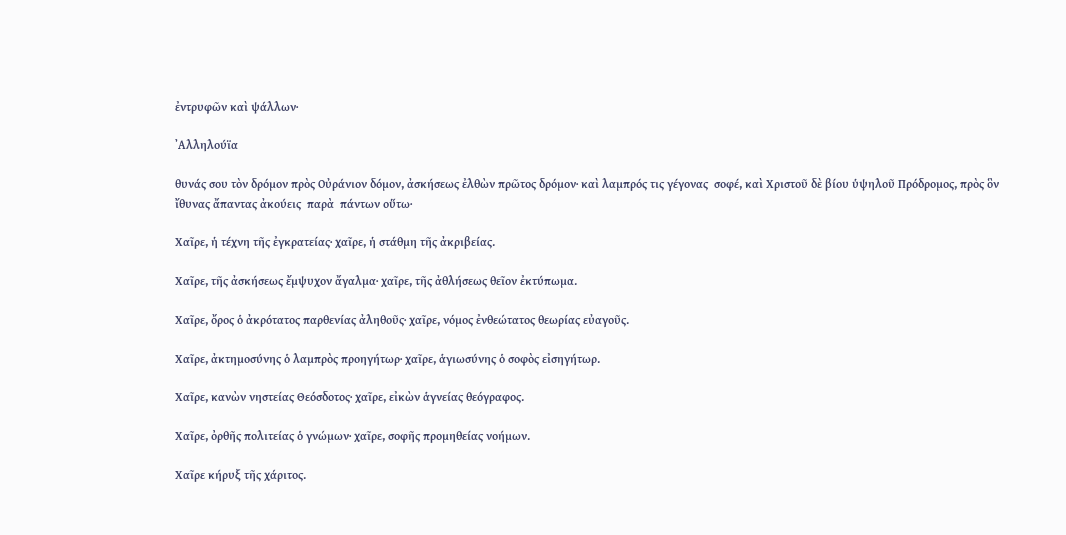ἐντρυφῶν καὶ ψάλλων·

᾿Αλληλούϊα

θυνάς σου τὸν δρόμον πρὸς Οὐράνιον δόμον, ἀσκήσεως ἐλθὼν πρῶτος δρόμον· καὶ λαμπρός τις γέγονας  σοφέ, καὶ Χριστοῦ δὲ βίου ὑψηλοῦ Πρόδρομος, πρὸς ὃν ἴθυνας ἄπαντας ἀκούεις  παρὰ  πάντων οὕτω·

Χαῖρε, ἡ τέχνη τῆς ἐγκρατείας· χαῖρε, ἡ στάθμη τῆς ἀκριβείας.

Χαῖρε, τῆς ἀσκήσεως ἔμψυχον ἄγαλμα· χαῖρε, τῆς ἀθλήσεως θεῖον ἐκτύπωμα.

Χαῖρε, ὄρος ὁ ἀκρότατος παρθενίας ἀληθοῦς· χαῖρε, νόμος ἐνθεώτατος θεωρίας εὐαγοῦς.

Χαῖρε, ἀκτημοσύνης ὁ λαμπρὸς προηγήτωρ· χαῖρε, ἁγιωσύνης ὁ σοφὸς εἰσηγήτωρ.

Χαῖρε, κανὼν νηστείας Θεόσδοτος· χαῖρε, εἰκὼν ἁγνείας θεόγραφος.

Χαῖρε, ὀρθῆς πολιτείας ὁ γνώμων· χαῖρε, σοφῆς προμηθείας νοήμων.

Χαῖρε κήρυξ τῆς χάριτος.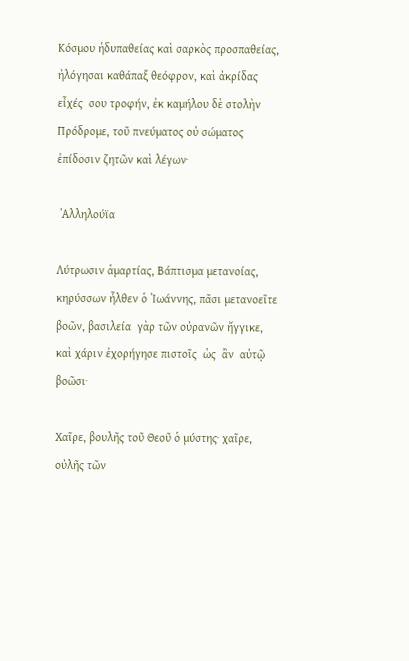Κόσμου ἡδυπαθείας καὶ σαρκὸς προσπαθείας, ἠλόγησαι καθάπαξ θεόφρον, καὶ ἀκρίδας εἶχές  σου τροφήν, ἐκ καμήλου δὲ στολὴν Πρόδρομε, τοῦ πνεύματος οὐ σώματος ἐπίδοσιν ζητῶν καὶ λέγων·

 ᾿Αλληλούϊα

Λύτρωσιν ἁμαρτίας, Βάπτισμα μετανοίας, κηρύσσων ἦλθεν ὁ ᾿Ιωάννης, πᾶσι μετανοεῖτε βοῶν, βασιλεία  γὰρ τῶν οὐρανῶν ἤγγικε, καὶ χάριν ἐχορήγησε πιστοῖς  ὡς  ἂν  αὐτῷ  βοῶσι·

Χαῖρε, βουλῆς τοῦ Θεοῦ ὁ μύστης· χαῖρε, οὐλῆς τῶν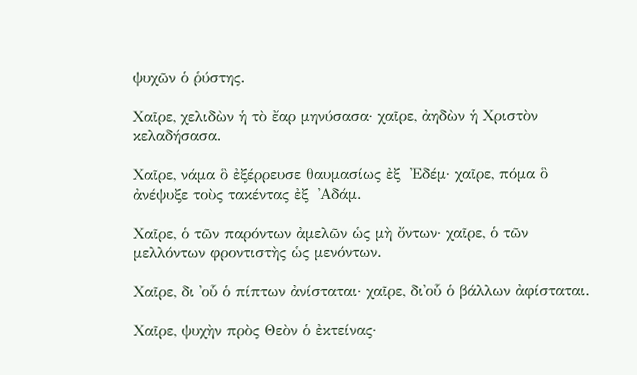ψυχῶν ὁ ῥύστης.

Χαῖρε, χελιδὼν ἡ τὸ ἔαρ μηνύσασα· χαῖρε, ἀηδὼν ἡ Χριστὸν κελαδήσασα.

Χαῖρε, νάμα ὃ ἐξέρρευσε θαυμασίως ἐξ  ᾿Εδέμ· χαῖρε, πόμα ὃ ἀνέψυξε τοὺς τακέντας ἐξ  ᾿Αδάμ.

Χαῖρε, ὁ τῶν παρόντων ἀμελῶν ὡς μὴ ὄντων· χαῖρε, ὁ τῶν μελλόντων φροντιστὴς ὡς μενόντων.

Χαῖρε, δι ᾿οὗ ὁ πίπτων ἀνίσταται· χαῖρε, δι᾿οὗ ὁ βάλλων ἀφίσταται.

Χαῖρε, ψυχὴν πρὸς Θεὸν ὁ ἐκτείνας·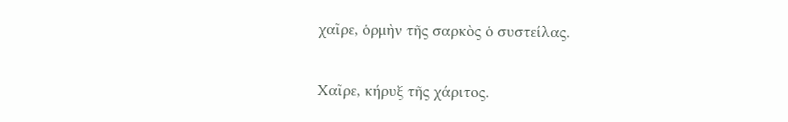χαῖρε, ὁρμὴν τῆς σαρκὸς ὁ συστείλας.

Χαῖρε, κήρυξ τῆς χάριτος.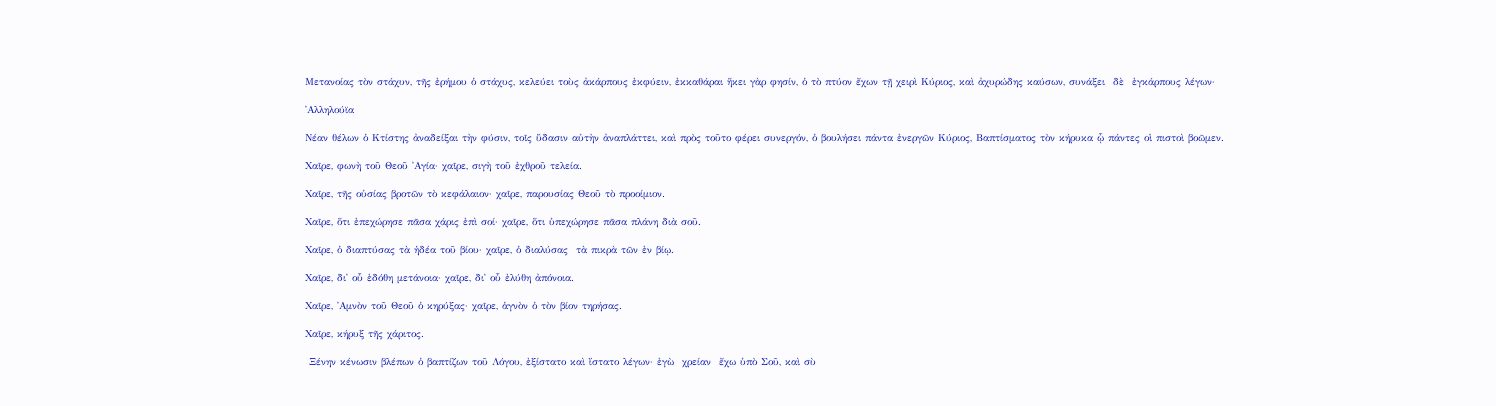Μετανοίας τὸν στάχυν, τῆς ἐρήμου ὁ στάχυς, κελεύει τοὺς ἀκάρπους ἐκφύειν, ἐκκαθάραι ἥκει γὰρ φησίν, ὁ τὸ πτύον ἔχων τῇ χειρὶ Κύριος, καὶ ἀχυρώδης καύσων, συνάξει  δὲ  ἐγκάρπους λέγων·

᾿Αλληλούϊα

Νέαν θέλων ὁ Κτίστης ἀναδείξαι τὴν φύσιν, τοῖς ὕδασιν αὐτὴν ἀναπλάττει, καὶ πρὸς τοῦτο φέρει συνεργόν, ὁ βουλήσει πάντα ἐνεργῶν Κύριος, Βαπτίσματος τὸν κήρυκα ᾧ πάντες οἱ πιστοὶ βοῶμεν.

Χαῖρε, φωνὴ τοῦ Θεοῦ ᾿Αγία· χαῖρε, σιγὴ τοῦ ἐχθροῦ τελεία.

Χαῖρε, τῆς οὐσίας βροτῶν τὸ κεφάλαιον· χαῖρε, παρουσίας Θεοῦ τὸ προοίμιον.

Χαῖρε, ὅτι ἐπεχώρησε πᾶσα χάρις ἐπὶ σοί· χαῖρε, ὅτι ὑπεχώρησε πᾶσα πλάνη διὰ σοῦ.

Χαῖρε, ὁ διαπτύσας τὰ ἡδέα τοῦ βίου· χαῖρε, ὁ διαλύσας  τὰ πικρὰ τῶν ἐν βίῳ.

Χαῖρε, δι᾿ οὗ ἐδόθη μετάνοια· χαῖρε, δι᾿ οὗ ἐλύθη ἀπόνοια.

Χαῖρε, ᾿Αμνὸν τοῦ Θεοῦ ὁ κηρύξας· χαῖρε, ἁγνὸν ὁ τὸν βίον τηρήσας.

Χαῖρε, κήρυξ τῆς χάριτος.

 Ξένην κένωσιν βλέπων ὁ βαπτίζων τοῦ Λόγου, ἐξίστατο καὶ ἵστατο λέγων· ἐγὼ  χρείαν  ἔχω ὑπὸ Σοῦ, καὶ σὺ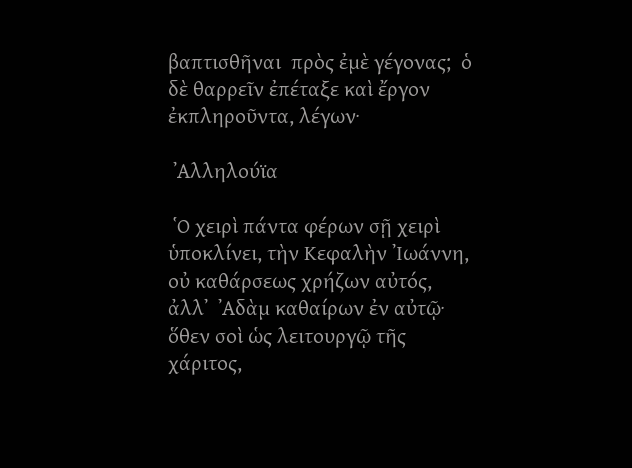βαπτισθῆναι  πρὸς ἐμὲ γέγονας;  ὁ δὲ θαρρεῖν ἐπέταξε καὶ ἔργον ἐκπληροῦντα, λέγων·

 ᾿Αλληλούϊα

 ῾Ο χειρὶ πάντα φέρων σῇ χειρὶ ὑποκλίνει, τὴν Κεφαλὴν ᾿Ιωάννη, οὐ καθάρσεως χρήζων αὐτός, ἀλλ᾿  ᾿Αδὰμ καθαίρων ἐν αὐτῷ· ὅθεν σοὶ ὡς λειτουργῷ τῆς χάριτος,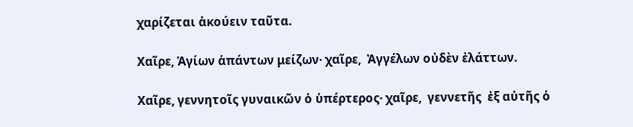χαρίζεται ἀκούειν ταῦτα.

Χαῖρε, Ἁγίων ἁπάντων μείζων· χαῖρε,  Ἀγγέλων οὐδὲν ἐλάττων.

Χαῖρε, γεννητοῖς γυναικῶν ὁ ὑπέρτερος· χαῖρε,  γεννετῆς  ἐξ αὐτῆς ὁ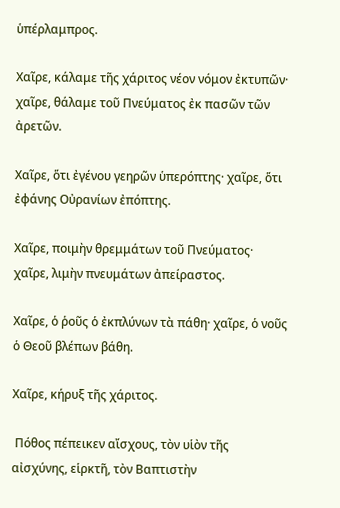ὑπέρλαμπρος.

Χαῖρε, κάλαμε τῆς χάριτος νέον νόμον ἐκτυπῶν· χαῖρε, θάλαμε τοῦ Πνεύματος ἐκ πασῶν τῶν ἀρετῶν.

Χαῖρε, ὅτι ἐγένου γεηρῶν ὑπερόπτης· χαῖρε, ὅτι ἐφάνης Οὐρανίων ἐπόπτης.

Χαῖρε, ποιμὴν θρεμμάτων τοῦ Πνεύματος· χαῖρε, λιμὴν πνευμάτων ἀπείραστος.

Χαῖρε, ὁ ῥοῦς ὁ ἐκπλύνων τὰ πάθη· χαῖρε, ὁ νοῦς ὁ Θεοῦ βλέπων βάθη.

Χαῖρε, κήρυξ τῆς χάριτος.

 Πόθος πέπεικεν αἴσχους, τὸν υἱὸν τῆς αἰσχύνης, εἱρκτῆ, τὸν Βαπτιστὴν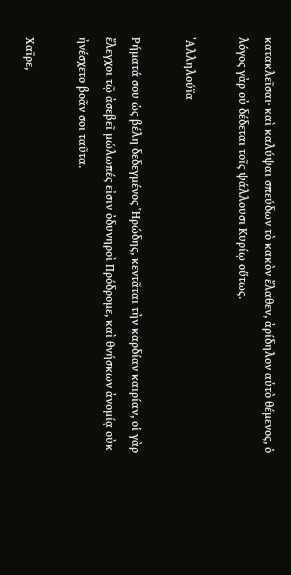κατακλεῖσαι· καὶ καλύψαι σπεύδων τὸ κακὸν ἔλαθεν, ἀρίδηλον αὐτὸ θέμενος, ὁ λόγος γὰρ οὐ δέδεται τοῖς ψάλλουσι Κυρίῳ οὕτως.

᾿Αλληλούϊα

Ρήματά σου ὡς βέλη δεδεγμένος ῾Ηρώδης, κεντᾶται τὴν καρδίαν καιρίαν, οἱ γὰρ ἔλεγχοι τῷ ἀσεβεῖ μώλωπές εἰσιν ὀδυνηροὶ Πρόδρομε, καὶ θνήσκων ἀνομίᾳ οὐκ ἠνέσχετο βοᾶν σοι ταῦτα.

Χαῖρε,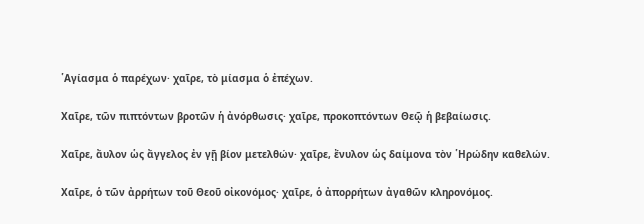῾Αγίασμα ὁ παρέχων· χαῖρε, τὸ μίασμα ὁ ἐπέχων.

Χαῖρε, τῶν πιπτόντων βροτῶν ἡ ἀνόρθωσις· χαῖρε, προκοπτόντων Θεῷ ἡ βεβαίωσις.

Χαῖρε, ἄυλον ὡς ἄγγελος ἐν γῇ βίον μετελθών· χαῖρε, ἔνυλον ὡς δαίμονα τὸν ῾Ηρώδην καθελών.

Χαῖρε, ὁ τῶν ἀρρήτων τοῦ Θεοῦ οἰκονόμος· χαῖρε, ὁ ἀπορρήτων ἀγαθῶν κληρονόμος.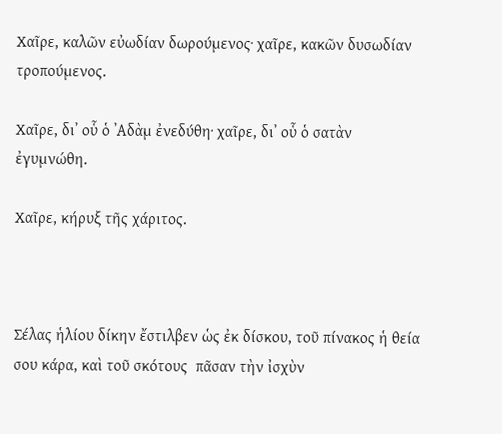Χαῖρε, καλῶν εὐωδίαν δωρούμενος· χαῖρε, κακῶν δυσωδίαν τροπούμενος.

Χαῖρε, δι᾿ οὗ ὁ ᾿Αδὰμ ἐνεδύθη· χαῖρε, δι᾿ οὗ ὁ σατὰν ἐγυμνώθη.

Χαῖρε, κήρυξ τῆς χάριτος.



Σέλας ἡλίου δίκην ἔστιλβεν ὡς ἐκ δίσκου, τοῦ πίνακος ἡ θεία σου κάρα, καὶ τοῦ σκότους  πᾶσαν τὴν ἰσχὺν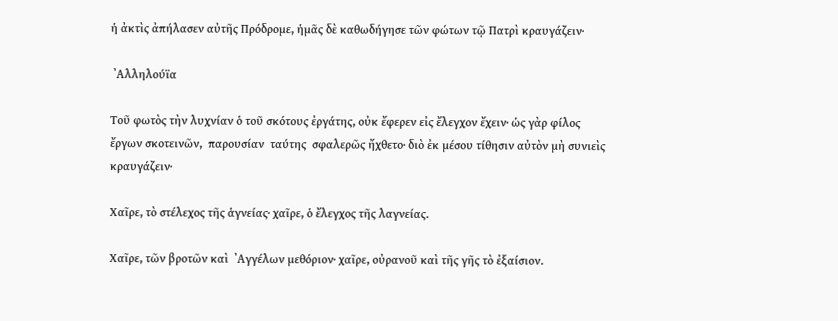ἡ ἀκτὶς ἀπήλασεν αὐτῆς Πρόδρομε, ἡμᾶς δὲ καθωδήγησε τῶν φώτων τῷ Πατρὶ κραυγάζειν·

 ᾿Αλληλούϊα

Τοῦ φωτὸς τὴν λυχνίαν ὁ τοῦ σκότους ἐργάτης, οὐκ ἔφερεν εἰς ἔλεγχον ἔχειν· ὡς γὰρ φίλος ἔργων σκοτεινῶν,  παρουσίαν  ταύτης  σφαλερῶς ἤχθετο· διὸ ἐκ μέσου τίθησιν αὐτὸν μὴ συνιεὶς κραυγάζειν·

Χαῖρε, τὸ στέλεχος τῆς ἁγνείας· χαῖρε, ὁ ἔλεγχος τῆς λαγνείας.

Χαῖρε, τῶν βροτῶν καὶ  ᾿Αγγέλων μεθόριον· χαῖρε, οὐρανοῦ καὶ τῆς γῆς τὸ ἐξαίσιον.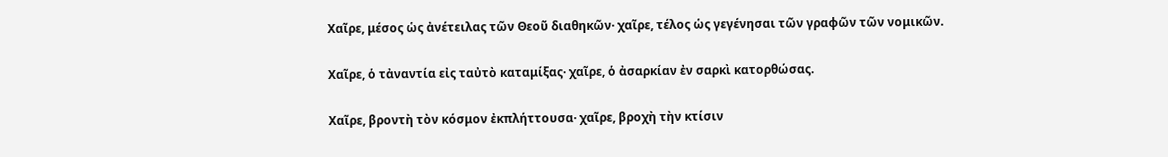Χαῖρε, μέσος ὡς ἀνέτειλας τῶν Θεοῦ διαθηκῶν· χαῖρε, τέλος ὡς γεγένησαι τῶν γραφῶν τῶν νομικῶν.

Χαῖρε, ὁ τἀναντία εἰς ταὐτὸ καταμίξας· χαῖρε, ὁ ἀσαρκίαν ἐν σαρκὶ κατορθώσας.

Χαῖρε, βροντὴ τὸν κόσμον ἐκπλήττουσα· χαῖρε, βροχὴ τὴν κτίσιν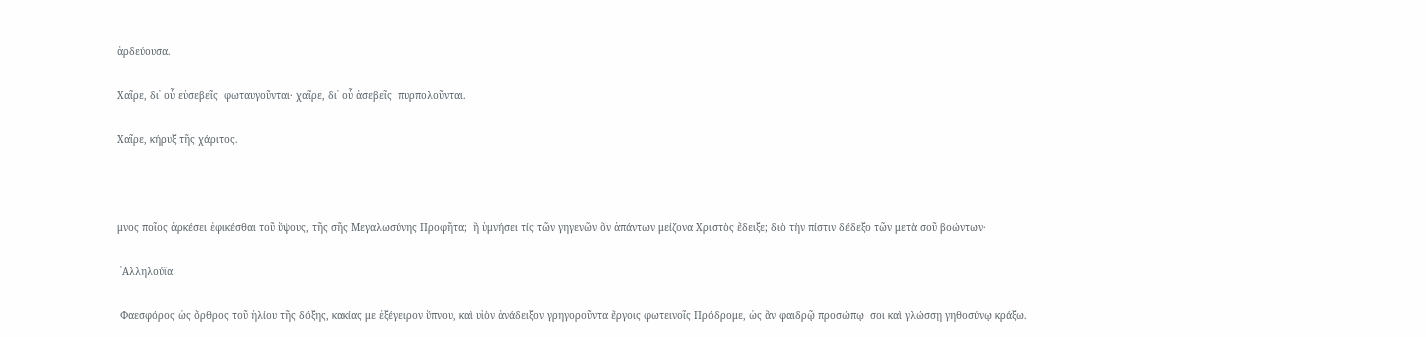ἀρδεύουσα.

Χαῖρε, δι᾿ οὗ εὐσεβεῖς  φωταυγοῦνται· χαῖρε, δι᾿ οὗ ἀσεβεῖς  πυρπολοῦνται.

Χαῖρε, κήρυξ τῆς χάριτος.



μνος ποῖος ἀρκέσει ἐφικέσθαι τοῦ ὕψους, τῆς σῆς Μεγαλωσύνης Προφῆτα;  ἢ ὑμνήσει τίς τῶν γηγενῶν ὃν ἁπάντων μείζονα Χριστὸς ἔδειξε; διὸ τὴν πίστιν δέδεξο τῶν μετὰ σοῦ βοώντων·

 ᾿Αλληλούϊα

 Φαεσφόρος ὡς ὄρθρος τοῦ ἡλίου τῆς δόξης, κακίας με ἐξέγειρον ὕπνου, καὶ υἱὸν ἀνάδειξον γρηγοροῦντα ἔργοις φωτεινοῖς Πρόδρομε, ὡς ἂν φαιδρῷ προσώπῳ  σοι καὶ γλώσσῃ γηθοσύνῳ κράξω.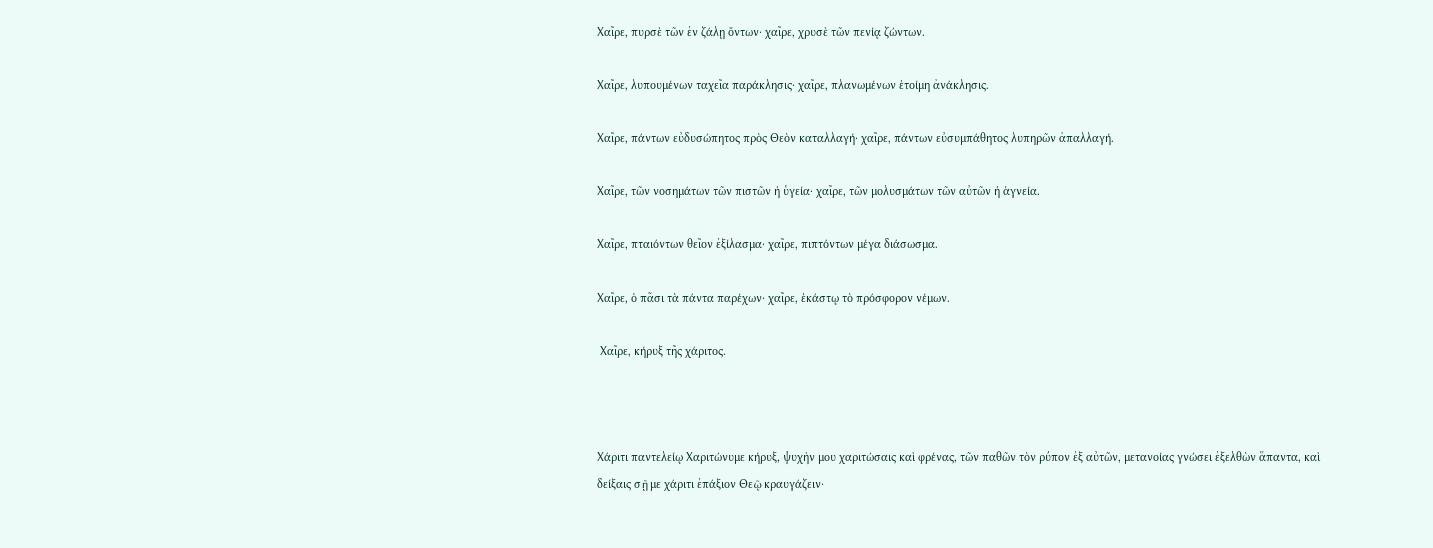Χαῖρε, πυρσὲ τῶν ἐν ζάλῃ ὄντων· χαῖρε, χρυσὲ τῶν πενίᾳ ζώντων.

Χαῖρε, λυπουμένων ταχεῖα παράκλησις· χαῖρε, πλανωμένων ἑτοίμη ἀνάκλησις.

Χαῖρε, πάντων εὐδυσώπητος πρὸς Θεὸν καταλλαγή· χαῖρε, πάντων εὐσυμπάθητος λυπηρῶν ἀπαλλαγή.

Χαῖρε, τῶν νοσημάτων τῶν πιστῶν ἡ ὑγεία· χαῖρε, τῶν μολυσμάτων τῶν αὐτῶν ἡ ἁγνεία.

Χαῖρε, πταιόντων θεῖον ἐξίλασμα· χαῖρε, πιπτόντων μέγα διάσωσμα.

Χαῖρε, ὁ πᾶσι τὰ πάντα παρέχων· χαῖρε, ἑκάστῳ τὸ πρόσφορον νέμων.

 Χαῖρε, κήρυξ τῆς χάριτος.



Χάριτι παντελείῳ Χαριτώνυμε κήρυξ, ψυχὴν μου χαριτώσαις καὶ φρένας, τῶν παθῶν τὸν ρύπον ἐξ αὐτῶν, μετανοίας γνώσει ἐξελθὼν ἅπαντα, καὶ δείξαις σῇ με χάριτι ἐπάξιον Θεῷ κραυγάζειν·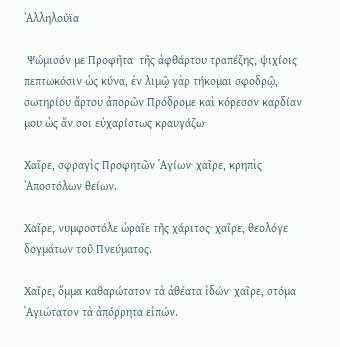᾿Αλληλούϊα

 Ψώμισόν με Προφῆτα  τῆς ἀφθάρτου τραπέζης, ψιχίοις πεπτωκόσιν ὡς κύνα, ἐν λιμῷ γὰρ τήκομαι σφοδρῷ, σωτηρίου ἄρτου ἀπορῶν Πρόδρομε καὶ κόρεσον καρδίαν μου ὡς ἄν σοι εὐχαρίστως κραυγάζω·

Χαῖρε, σφραγὶς Προφητῶν ῾Αγίων· χαῖρε, κρηπὶς ᾿Αποστόλων θείων.

Χαῖρε, νυμφοστόλε ὡραῖε τῆς χάριτος· χαῖρε, θεολόγε δογμάτων τοῦ Πνεύματος.

Χαῖρε, ὄμμα καθαρώτατον τὰ ἀθέατα ἰδών· χαῖρε, στόμα ῾Αγιώτατον τὰ ἀπόρρητα εἰπών.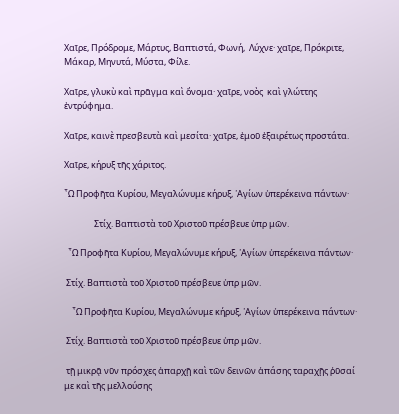Χαῖρε, Πρόδρομε, Μάρτυς, Βαπτιστά, Φωνή,  Λύχνε· χαῖρε, Πρόκριτε, Μάκαρ, Μηνυτά, Μύστα, Φίλε.

Χαῖρε, γλυκὺ καὶ πρᾶγμα καὶ ὄνομα· χαῖρε, νοὸς  καὶ γλώττης ἐντρύφημα.

Χαῖρε, καινὲ πρεσβευτὰ καὶ μεσίτα· χαῖρε, ἐμοῦ ἐξαιρέτως προστάτα.

Χαῖρε, κήρυξ τῆς χάριτος.

῏Ω Προφῆτα Κυρίου, Μεγαλώνυμε κήρυξ, ῾Αγίων ὑπερέκεινα πάντων·

               Στίχ. Βαπτιστὰ τοῦ Χριστοῦ πρέσβευε ὑπρ μῶν.

  ῏Ω Προφῆτα Κυρίου, Μεγαλώνυμε κήρυξ, ῾Αγίων ὑπερέκεινα πάντων·

 Στίχ. Βαπτιστὰ τοῦ Χριστοῦ πρέσβευε ὑπρ μῶν.

    ῏Ω Προφῆτα Κυρίου, Μεγαλώνυμε κήρυξ, ῾Αγίων ὑπερέκεινα πάντων·

 Στίχ. Βαπτιστὰ τοῦ Χριστοῦ πρέσβευε ὑπρ μῶν.

 τῇ μικρᾷ νῦν πρόσχες ἀπαρχῇ καὶ τῶν δεινῶν ἁπάσης ταραχῇς ῥῦσαί με καὶ τῆς μελλούσης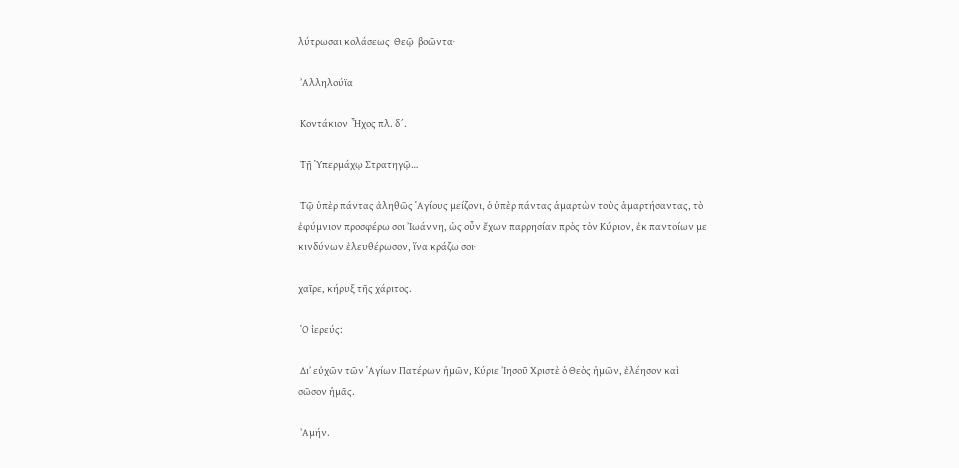λύτρωσαι κολάσεως  Θεῷ  βοῶντα·

 ᾿Αλληλούϊα

 Κοντάκιον  ῏Ηχος πλ. δ´.

 Τῇ ῾Υπερμάχῳ Στρατηγῷ…

 Τῷ ὑπὲρ πάντας ἀληθῶς ῾Αγίους μείζονι, ὁ ὑπὲρ πάντας ἁμαρτὼν τοὺς ἁμαρτήσαντας, τὸ ἐφύμνιον προσφέρω σοι ᾿Ιωάννη, ὡς οὖν ἔχων παρρησίαν πρὸς τὸν Κύριον, ἐκ παντοίων με κινδύνων ἐλευθέρωσον, ἵνα κράζω σοι·

χαῖρε, κήρυξ τῆς χάριτος.

 ῾Ο ἱερεύς:

 Δι᾿ εὐχῶν τῶν ῾Αγίων Πατέρων ἡμῶν, Κύριε ᾿Ιησοῦ Χριστὲ ὁ Θεὸς ἡμῶν, ἐλέησον καὶ σῶσον ἡμᾶς.

 ᾿Αμήν.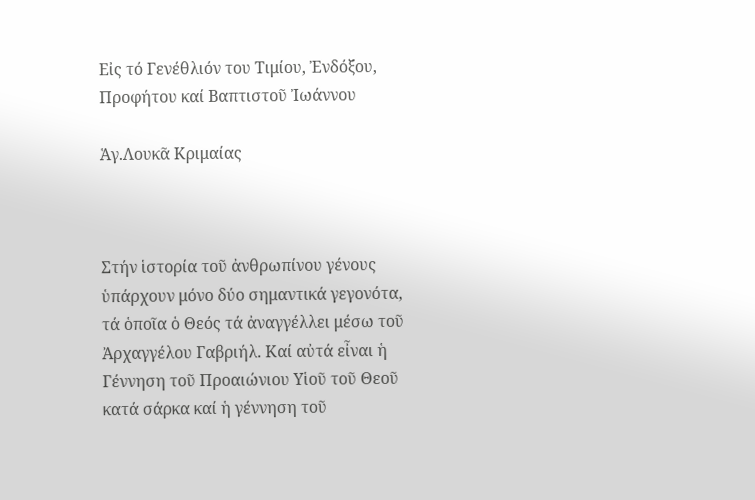Εἰς τό Γενέθλιόν του Τιμίου, Ἐνδόξου, Προφήτου καί Βαπτιστοῦ Ἰωάννου

Ἁγ.Λουκᾶ Κριμαίας



Στήν ἱστορία τοῦ ἀνθρωπίνου γένους ὑπάρχουν μόνο δύο σημαντικά γεγονότα, τά ὁποῖα ὁ Θεός τά ἀναγγέλλει μέσω τοῦ Ἀρχαγγέλου Γαβριήλ. Καί αὐτά εἶναι ἡ Γέννηση τοῦ Προαιώνιου Υἱοῦ τοῦ Θεοῦ κατά σάρκα καί ἡ γέννηση τοῦ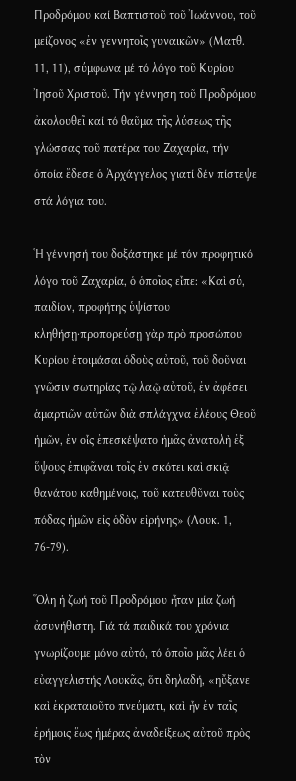Προδρόμου καί Βαπτιστοῦ τοῦ Ἰωάννου, τοῦ μείζονος «ἐν γεννητοῖς γυναικῶν» (Ματθ. 11, 11), σύμφωνα μέ τό λόγο τοῦ Κυρίου Ἰησοῦ Χριστοῦ. Τήν γέννηση τοῦ Προδρόμου ἀκολουθεῖ καί τό θαῦμα τῆς λύσεως τῆς γλώσσας τοῦ πατέρα του Ζαχαρία, τήν ὁποία ἔδεσε ὁ Ἀρχάγγελος γιατί δέν πίστεψε στά λόγια του.

Ἡ γέννησή του δοξάστηκε μέ τόν προφητικό λόγο τοῦ Ζαχαρία, ὁ ὁποῖος εἶπε: «Καὶ σύ, παιδίον, προφήτης ὑψίστου κληθήσῃ·προπορεύσῃ γὰρ πρὸ προσώπου Κυρίου ἑτοιμάσαι ὁδοὺς αὐτοῦ, τοῦ δοῦναι γνῶσιν σωτηρίας τῷ λαῷ αὐτοῦ, ἐν ἀφέσει ἁμαρτιῶν αὐτῶν διὰ σπλάγχνα ἐλέους Θεοῦ ἡμῶν, ἐν οἷς ἐπεσκέψατο ἡμᾶς ἀνατολὴ ἐξ ὕψους ἐπιφᾶναι τοῖς ἐν σκότει καὶ σκιᾷ θανάτου καθημένοις, τοῦ κατευθῦναι τοὺς πόδας ἡμῶν εἰς ὁδὸν εἰρήνης» (Λουκ. 1, 76-79).

Ὅλη ἡ ζωή τοῦ Προδρόμου ἦταν μία ζωή ἀσυνήθιστη. Γιά τά παιδικά του χρόνια γνωρίζουμε μόνο αὐτό, τό ὁποῖο μᾶς λέει ὁ εὐαγγελιστής Λουκᾶς, ὅτι δηλαδή, «ηὔξανε καὶ ἐκραταιοῦτο πνεύματι, καὶ ἦν ἐν ταῖς ἐρήμοις ἕως ἡμέρας ἀναδείξεως αὐτοῦ πρὸς τὸν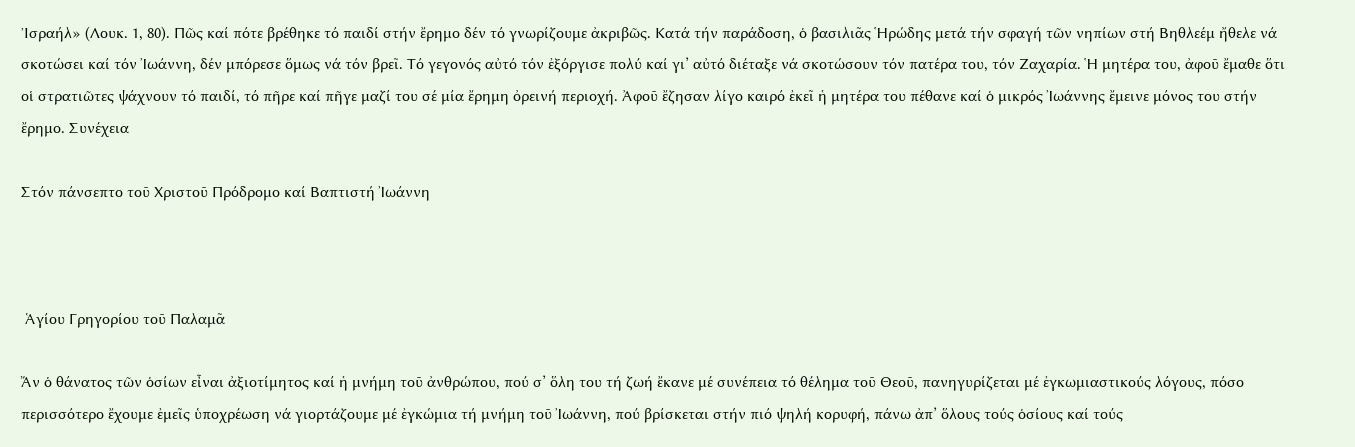᾿Ισραήλ» (Λουκ. 1, 80). Πῶς καί πότε βρέθηκε τό παιδί στήν ἔρημο δέν τό γνωρίζουμε ἀκριβῶς. Κατά τήν παράδοση, ὁ βασιλιᾶς Ἡρώδης μετά τήν σφαγή τῶν νηπίων στή Βηθλεέμ ἤθελε νά σκοτώσει καί τόν Ἰωάννη, δέν μπόρεσε ὅμως νά τόν βρεῖ. Τό γεγονός αὐτό τόν ἐξόργισε πολύ καί γι’ αὐτό διέταξε νά σκοτώσουν τόν πατέρα του, τόν Ζαχαρία. Ἡ μητέρα του, ἀφοῦ ἔμαθε ὅτι οἱ στρατιῶτες ψάχνουν τό παιδί, τό πῆρε καί πῆγε μαζί του σέ μία ἔρημη ὀρεινή περιοχή. Ἀφοῦ ἔζησαν λίγο καιρό ἐκεῖ ἡ μητέρα του πέθανε καί ὁ μικρός Ἰωάννης ἔμεινε μόνος του στήν ἔρημο. Συνέχεια

Στόν πάνσεπτο τοῦ Χριστοῦ Πρόδρομο καί Βαπτιστή Ἰωάννη



 Ἁγίου Γρηγορίου τοῦ Παλαμᾶ

Ἄν ὁ θάνατος τῶν ὁσίων εἶναι ἀξιοτίμητος καί ἡ μνήμη τοῦ ἀνθρώπου, πού σ’ ὅλη του τή ζωή ἔκανε μέ συνέπεια τό θέλημα τοῦ Θεοῦ, πανηγυρίζεται μέ ἐγκωμιαστικούς λόγους, πόσο περισσότερο ἔχουμε ἐμεῖς ὑποχρέωση νά γιορτάζουμε μέ ἐγκώμια τή μνήμη τοῦ Ἰωάννη, πού βρίσκεται στήν πιό ψηλή κορυφή, πάνω ἀπ’ ὅλους τούς ὁσίους καί τούς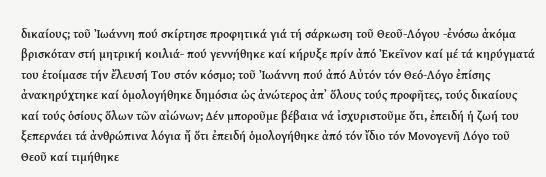δικαίους; τοῦ Ἰωάννη πού σκίρτησε προφητικά γιά τή σάρκωση τοῦ Θεοῦ-Λόγου -ἐνόσω ἀκόμα βρισκόταν στή μητρική κοιλιά- πού γεννήθηκε καί κήρυξε πρίν ἀπό Ἐκεῖνον καί μέ τά κηρύγματά του ἑτοίμασε τήν ἔλευσή Του στόν κόσμο; τοῦ Ἰωάννη πού ἀπό Αὐτόν τόν Θεό-Λόγο ἐπίσης ἀνακηρύχτηκε καί ὁμολογήθηκε δημόσια ὡς ἀνώτερος ἀπ᾽ ὅλους τούς προφῆτες, τούς δικαίους καί τούς ὁσίους ὅλων τῶν αἰώνων; Δέν μποροῦμε βέβαια νά ἰσχυριστοῦμε ὅτι, ἐπειδή ἡ ζωή του ξεπερνάει τά ἀνθρώπινα λόγια ἤ ὅτι ἐπειδή ὁμολογήθηκε ἀπό τόν ἴδιο τόν Μονογενῆ Λόγο τοῦ Θεοῦ καί τιμήθηκε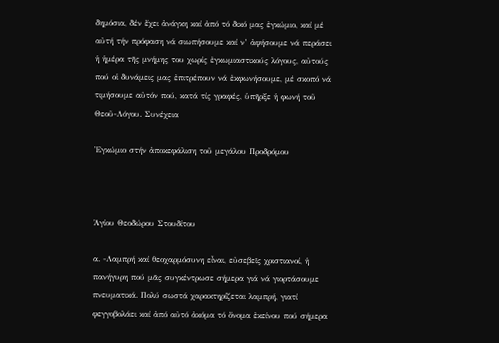δημόσια, δέν ἔχει ἀνάγκη καί ἀπό τό δικό μας ἐγκώμιο, καί μέ αὐτή τήν πρόφαση νά σιωπήσουμε καί ν’ ἀφήσουμε νά περάσει ἡ ἡμέρα τῆς μνήμης του χωρίς ἐγκωμιαστικούς λόγους, αὐτούς πού οἱ δυνάμεις μας ἐπιτρέπουν νά ἐκφωνήσουμε, μέ σκοπό νά τιμήσουμε αὐτόν πού, κατά τίς γραφές, ὑπῆρξε ἡ φωνή τοῦ Θεοῦ-Λόγου. Συνέχεια

Ἐγκώμιο στήν ἀποκεφάλιση τοῦ μεγάλου Προδρόμου



Ἁγίου Θεοδώρου Στουδίτου

α. -Λαμπρή καί θεοχαρμόσυνη εἶναι, εὐσεβεῖς χριστιανοί, ἡ πανήγυρη πού μᾶς συγκέντρωσε σήμερα γιά νά γιορτάσουμε πνευματικά. Πολύ σωστά χαρακτηρίζεται λαμπρή, γιατί φεγγοβολάει καί ἀπό αὐτό ἀκόμα τό ὄνομα ἐκείνου πού σήμερα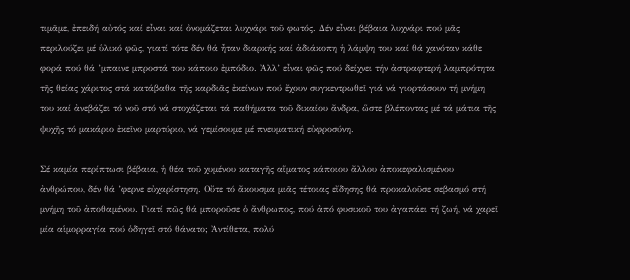τιμᾶμε, ἐπειδή αὐτός καί εἶναι καί ὀνομάζεται λυχνάρι τοῦ φωτός. Δέν εἶναι βέβαια λυχνάρι πού μᾶς περιλούζει μέ ὑλικό φῶς, γιατί τότε δέν θά ἦταν διαρκής καί ἀδιάκοπη ἡ λάμψη του καί θά χανόταν κάθε φορά πού θά ’μπαινε μπροστά του κάποιο ἐμπόδιο. Ἀλλ’ εἶναι φῶς πού δείχνει τήν ἀστραφτερή λαμπρότητα τῆς θείας χάριτος στά κατάβαθα τῆς καρδιᾶς ἐκείνων πού ἔχουν συγκεντρωθεῖ γιά νά γιορτάσουν τή μνήμη του καί ἀνεβάζει τό νοῦ στό νά στοχάζεται τά παθήματα τοῦ δικαίου ἄνδρα, ὥστε βλέποντας μέ τά μάτια τῆς ψυχῆς τό μακάριο ἐκεῖνο μαρτύριο, νά γεμίσουμε μέ πνευματική εὐφροσύνη.

Σέ καμία περίπτωσι βέβαια, ἡ θέα τοῦ χυμένου καταγῆς αἵματος κάποιου ἄλλου ἀποκεφαλισμένου ἀνθρώπου, δέν θά ’φερνε εὐχαρίστηση. Οὔτε τό ἄκουσμα μιᾶς τέτοιας εἴδησης θά προκαλοῦσε σεβασμό στή μνήμη τοῦ ἀποθαμένου. Γιατί πῶς θά μποροῦσε ὁ ἄνθρωπος, πού ἀπό φυσικοῦ του ἀγαπάει τή ζωή, νά χαρεῖ μία αἱμορραγία πού ὁδηγεῖ στό θάνατο; Ἀντίθετα, πολύ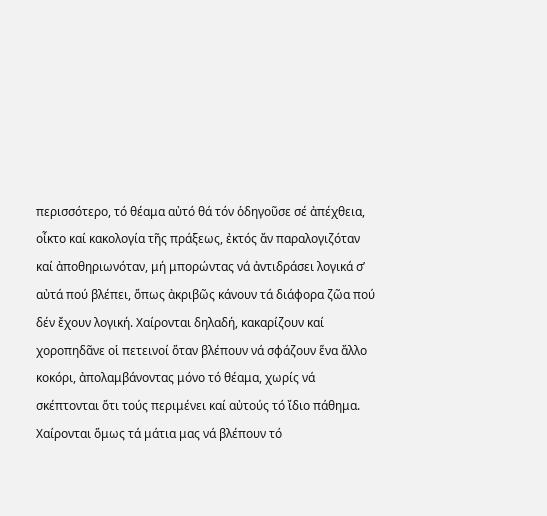περισσότερο, τό θέαμα αὐτό θά τόν ὁδηγοῦσε σέ ἀπέχθεια, οἶκτο καί κακολογία τῆς πράξεως, ἐκτός ἄν παραλογιζόταν καί ἀποθηριωνόταν, μή μπορώντας νά ἀντιδράσει λογικά σ’ αὐτά πού βλέπει, ὅπως ἀκριβῶς κάνουν τά διάφορα ζῶα πού δέν ἔχουν λογική. Χαίρονται δηλαδή, κακαρίζουν καί χοροπηδᾶνε οἱ πετεινοί ὅταν βλέπουν νά σφάζουν ἕνα ἄλλο κοκόρι, ἀπολαμβάνοντας μόνο τό θέαμα, χωρίς νά σκέπτονται ὅτι τούς περιμένει καί αὐτούς τό ἴδιο πάθημα. Χαίρονται ὅμως τά μάτια μας νά βλέπουν τό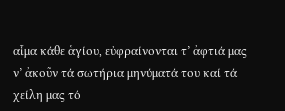αἷμα κάθε ἁγίου, εὐφραίνονται τ’ ἀφτιά μας ν’ ἀκοῦν τά σωτήρια μηνύματά του καί τά χείλη μας τό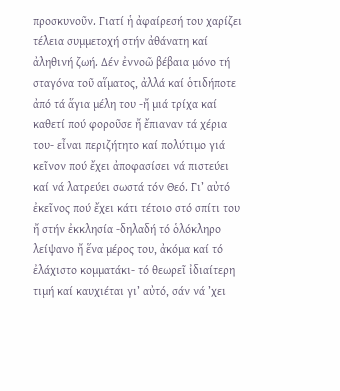προσκυνοῦν. Γιατί ἡ ἀφαίρεσή του χαρίζει τέλεια συμμετοχή στήν ἀθάνατη καί ἀληθινή ζωή. Δέν ἐννοῶ βέβαια μόνο τή σταγόνα τοῦ αἵματος, ἀλλά καί ὁτιδήποτε ἀπό τά ἅγια μέλη του -ἤ μιά τρίχα καί καθετί πού φοροῦσε ἤ ἔπιαναν τά χέρια του- εἶναι περιζήτητο καί πολύτιμο γιά κεῖνον πού ἔχει ἀποφασίσει νά πιστεύει καί νά λατρεύει σωστά τόν Θεό. Γι’ αὐτό ἐκεῖνος πού ἔχει κάτι τέτοιο στό σπίτι του ἤ στήν ἐκκλησία -δηλαδή τό ὁλόκληρο λείψανο ἤ ἕνα μέρος του, ἀκόμα καί τό ἐλάχιστο κομματάκι- τό θεωρεῖ ἰδιαίτερη τιμή καί καυχιέται γι’ αὐτό, σάν νά ’χει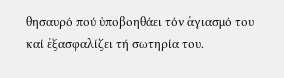θησαυρό πού ὑποβοηθάει τόν ἁγιασμό του καί ἐξασφαλίζει τή σωτηρία του.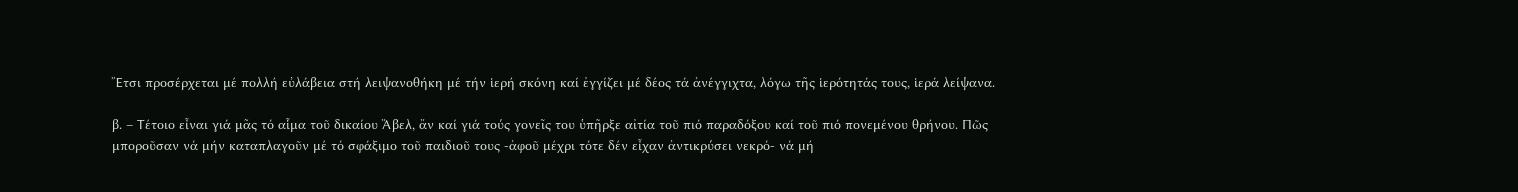Ἔτσι προσέρχεται μέ πολλή εὐλάβεια στή λειψανοθήκη μέ τήν ἱερή σκόνη καί ἐγγίζει μέ δέος τά ἀνέγγιχτα, λόγω τῆς ἱερότητάς τους, ἱερά λείψανα.

β. – Τέτοιο εἶναι γιά μᾶς τό αἷμα τοῦ δικαίου Ἄβελ, ἄν καί γιά τούς γονεῖς του ὑπῆρξε αἰτία τοῦ πιό παραδόξου καί τοῦ πιό πονεμένου θρήνου. Πῶς μποροῦσαν νά μήν καταπλαγοῦν μέ τό σφάξιμο τοῦ παιδιοῦ τους -ἀφοῦ μέχρι τότε δέν εἶχαν ἀντικρύσει νεκρό- νά μή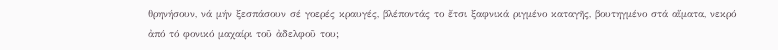θρηνήσουν, νά μήν ξεσπάσουν σέ γοερές κραυγές, βλέποντάς το ἔτσι ξαφνικά ριγμένο καταγῆς, βουτηγμένο στά αἵματα, νεκρό ἀπό τό φονικό μαχαίρι τοῦ ἀδελφοῦ του;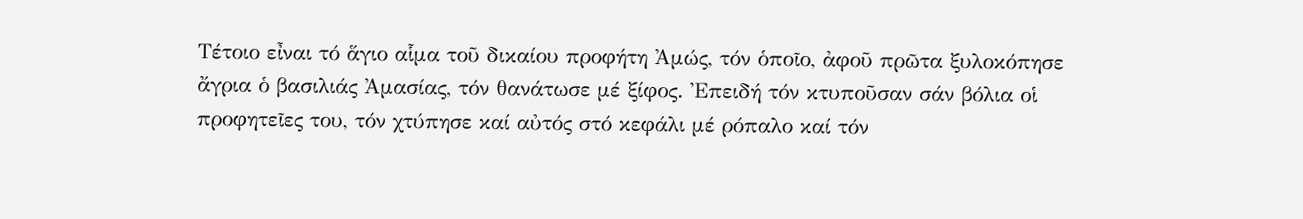Τέτοιο εἶναι τό ἅγιο αἷμα τοῦ δικαίου προφήτη Ἀμώς, τόν ὁποῖο, ἀφοῦ πρῶτα ξυλοκόπησε ἄγρια ὁ βασιλιάς Ἀμασίας, τόν θανάτωσε μέ ξίφος. Ἐπειδή τόν κτυποῦσαν σάν βόλια οἱ προφητεῖες του, τόν χτύπησε καί αὐτός στό κεφάλι μέ ρόπαλο καί τόν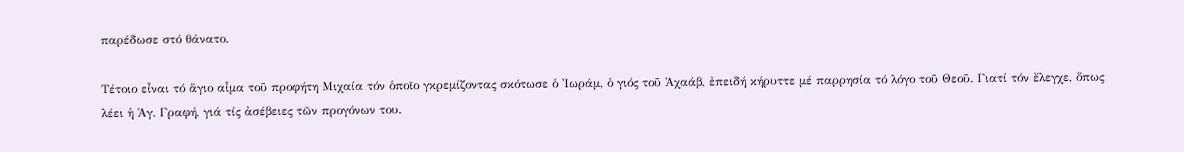παρέδωσε στό θάνατο.

Τέτοιο εἶναι τό ἅγιο αἷμα τοῦ προφήτη Μιχαία τόν ὁποῖο γκρεμίζοντας σκότωσε ὁ Ἰωράμ, ὁ γιός τοῦ Ἀχαάβ, ἐπειδή κήρυττε μέ παρρησία τό λόγο τοῦ Θεοῦ. Γιατί τόν ἔλεγχε, ὅπως λέει ἡ Ἁγ. Γραφή, γιά τίς ἀσέβειες τῶν προγόνων του.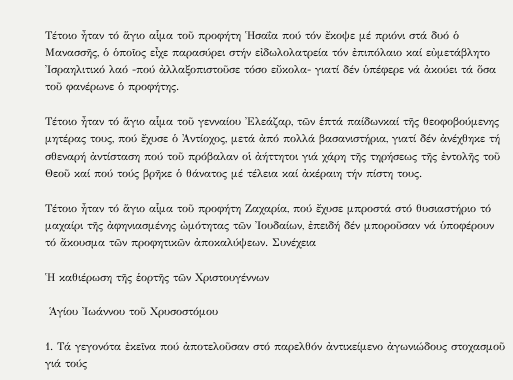Τέτοιο ἦταν τό ἅγιο αἷμα τοῦ προφήτη Ἡσαΐα πού τόν ἔκοψε μέ πριόνι στά δυό ὁ Μανασσῆς, ὁ ὁποῖος εἶχε παρασύρει στήν εἰδωλολατρεία τόν ἐπιπόλαιο καί εὐμετάβλητο Ἰσραηλιτικό λαό -πού ἀλλαξοπιστοῦσε τόσο εὔκολα- γιατί δέν ὑπέφερε νά ἀκούει τά ὅσα τοῦ φανέρωνε ὁ προφήτης.

Τέτοιο ἦταν τό ἅγιο αἷμα τοῦ γενναίου Ἐλεάζαρ, τῶν ἑπτά παίδωνκαί τῆς θεοφοβούμενης μητέρας τους, πού ἔχυσε ὁ Ἀντίοχος, μετά ἀπό πολλά βασανιστήρια, γιατί δέν ἀνέχθηκε τή σθεναρή ἀντίσταση πού τοῦ πρόβαλαν οἱ ἀήττητοι γιά χάρη τῆς τηρήσεως τῆς ἐντολῆς τοῦ Θεοῦ καί πού τούς βρῆκε ὁ θάνατος μέ τέλεια καί ἀκέραιη τήν πίστη τους.

Τέτοιο ἦταν τό ἅγιο αἷμα τοῦ προφήτη Ζαχαρία, πού ἔχυσε μπροστά στό θυσιαστήριο τό μαχαίρι τῆς ἀφηνιασμένης ὠμότητας τῶν Ἰουδαίων, ἐπειδή δέν μποροῦσαν νά ὑποφέρουν τό ἄκουσμα τῶν προφητικῶν ἀποκαλύψεων. Συνέχεια

Ἡ καθιέρωση τῆς ἑορτῆς τῶν Χριστουγέννων

 Ἁγίου Ἰωάννου τοῦ Χρυσοστόμου

1. Τά γεγονότα ἐκεῖνα πού ἀποτελοῦσαν στό παρελθόν ἀντικείμενο ἀγωνιώδους στοχασμοῦ γιά τούς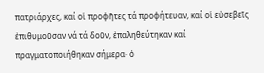πατριάρχες, καί οἱ προφῆτες τά προφήτευαν, καί οἱ εὐσεβεῖς ἐπιθυμοῦσαν νά τά δοῦν, ἐπαληθεύτηκαν καί πραγματοποιήθηκαν σήμερα· ὁ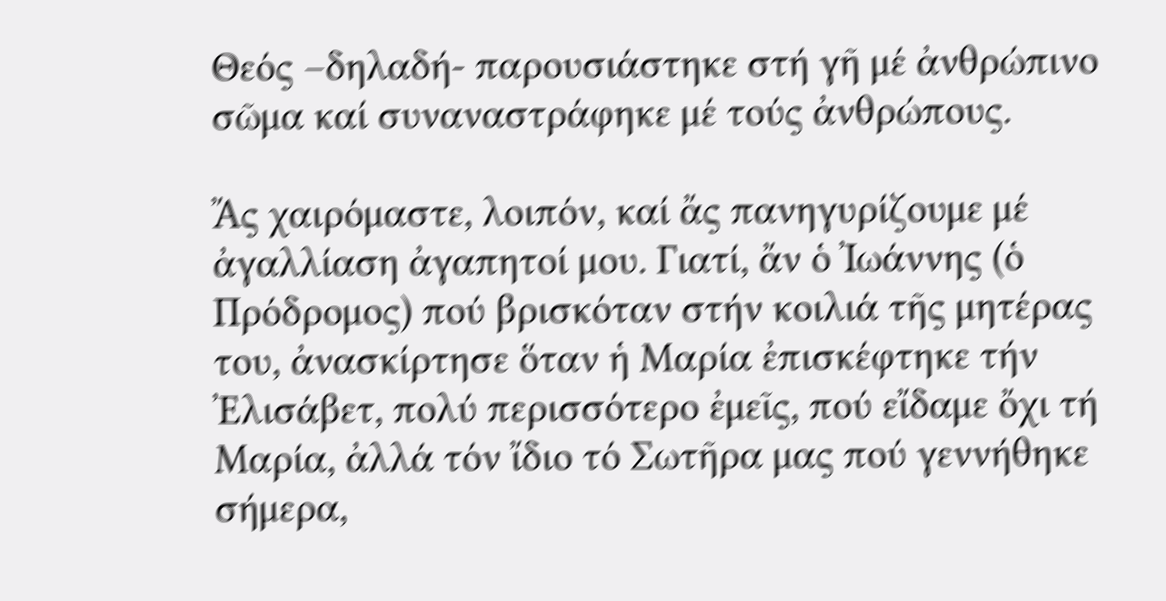Θεός –δηλαδή- παρουσιάστηκε στή γῆ μέ ἀνθρώπινο σῶμα καί συναναστράφηκε μέ τούς ἀνθρώπους.

Ἄς χαιρόμαστε, λοιπόν, καί ἄς πανηγυρίζουμε μέ ἀγαλλίαση ἀγαπητοί μου. Γιατί, ἄν ὁ Ἰωάννης (ὁ Πρόδρομος) πού βρισκόταν στήν κοιλιά τῆς μητέρας του, ἀνασκίρτησε ὅταν ἡ Μαρία ἐπισκέφτηκε τήν Ἐλισάβετ, πολύ περισσότερο ἐμεῖς, πού εἴδαμε ὄχι τή Μαρία, ἀλλά τόν ἴδιο τό Σωτῆρα μας πού γεννήθηκε σήμερα,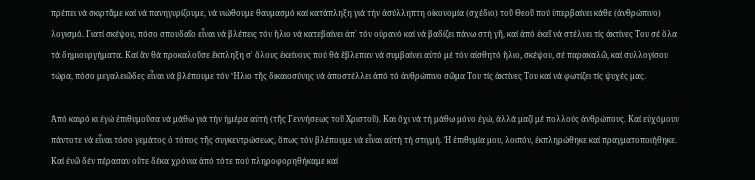πρέπει νά σκιρτᾶμε καί νά πανηγυρίζουμε, νά νιώθουμε θαυμασμό καί κατάπληξη γιά τήν ἀσύλληπτη οἰκονομία (σχέδιο) τοῦ Θεοῦ πού ὑπερβαίνει κάθε (ἀνθρώπινο) λογισμό. Γιατί σκέψου, πόσο σπουδαῖο εἶναι νά βλέπεις τόν ἥλιο νά κατεβαίνει ἀπ᾿ τόν οὐρανό καί νά βαδίζει πάνω στή γῆ, καί ἀπό ἐκεῖ νά στέλνει τίς ἀκτίνες Του σέ ὅλα τά δημιουργήματα. Καί ἄν θά προκαλοῦσε ἔκπληξη σ᾿ ὅλους ἐκείνους πού θά ἔβλεπαν νά συμβαίνει αὐτό μέ τόν αἰσθητό ἥλιο, σκέψου, σέ παρακαλῶ, καί συλλογίσου τώρα, πόσο μεγαλειῶδες εἶναι νά βλέπουμε τόν Ἥλιο τῆς δικαιοσύνης νά ἀποστέλλει ἀπό τό ἀνθρώπινο σῶμα Του τίς ἀκτίνες Του καί νά φωτίζει τίς ψυχές μας.

Ἀπό καιρό κι ἐγώ ἐπιθυμοῦσα νά μάθω γιά τήν ἡμέρα αὐτή (τῆς Γεννήσεως τοῦ Χριστοῦ). Και ὄχι νά τή μάθω μόνο ἐγώ, ἀλλά μαζί μέ πολλούς ἀνθρώπους. Καί εὐχόμουν πάντοτε νά εἶναι τόσο γεμάτος ὁ τόπος τῆς συγκεντρώσεως, ὅπως τόν βλέπουμε νά εἶναι αὐτή τή στιγμή. Ἡ ἐπιθυμία μου, λοιπόν, ἐκπληρώθηκε καί πραγματοποιήθηκε. Καί ἐνῶ δέν πέρασαν οὔτε δέκα χρόνια ἀπό τότε πού πληροφορηθήκαμε καί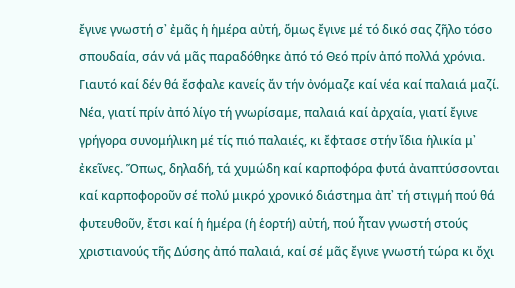ἔγινε γνωστή σ᾿ ἐμᾶς ἡ ἡμέρα αὐτή, ὅμως ἔγινε μέ τό δικό σας ζῆλο τόσο σπουδαία, σάν νά μᾶς παραδόθηκε ἀπό τό Θεό πρίν ἀπό πολλά χρόνια. Γιαυτό καί δέν θά ἔσφαλε κανείς ἄν τήν ὀνόμαζε καί νέα καί παλαιά μαζί. Νέα, γιατί πρίν ἀπό λίγο τή γνωρίσαμε, παλαιά καί ἀρχαία, γιατί ἔγινε γρήγορα συνομήλικη μέ τίς πιό παλαιές, κι ἔφτασε στήν ἴδια ἡλικία μ᾿ ἐκεῖνες. Ὅπως, δηλαδή, τά χυμώδη καί καρποφόρα φυτά ἀναπτύσσονται καί καρποφοροῦν σέ πολύ μικρό χρονικό διάστημα ἀπ᾿ τή στιγμή πού θά φυτευθοῦν, ἔτσι καί ἡ ἡμέρα (ἡ ἑορτή) αὐτή, πού ἦταν γνωστή στούς χριστιανούς τῆς Δύσης ἀπό παλαιά, καί σέ μᾶς ἔγινε γνωστή τώρα κι ὄχι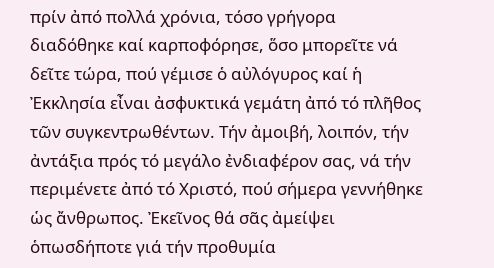πρίν ἀπό πολλά χρόνια, τόσο γρήγορα διαδόθηκε καί καρποφόρησε, ὅσο μπορεῖτε νά δεῖτε τώρα, πού γέμισε ὁ αὐλόγυρος καί ἡ Ἐκκλησία εἶναι ἀσφυκτικά γεμάτη ἀπό τό πλῆθος τῶν συγκεντρωθέντων. Τήν ἀμοιβή, λοιπόν, τήν ἀντάξια πρός τό μεγάλο ἐνδιαφέρον σας, νά τήν περιμένετε ἀπό τό Χριστό, πού σήμερα γεννήθηκε ὡς ἄνθρωπος. Ἐκεῖνος θά σᾶς ἀμείψει ὁπωσδήποτε γιά τήν προθυμία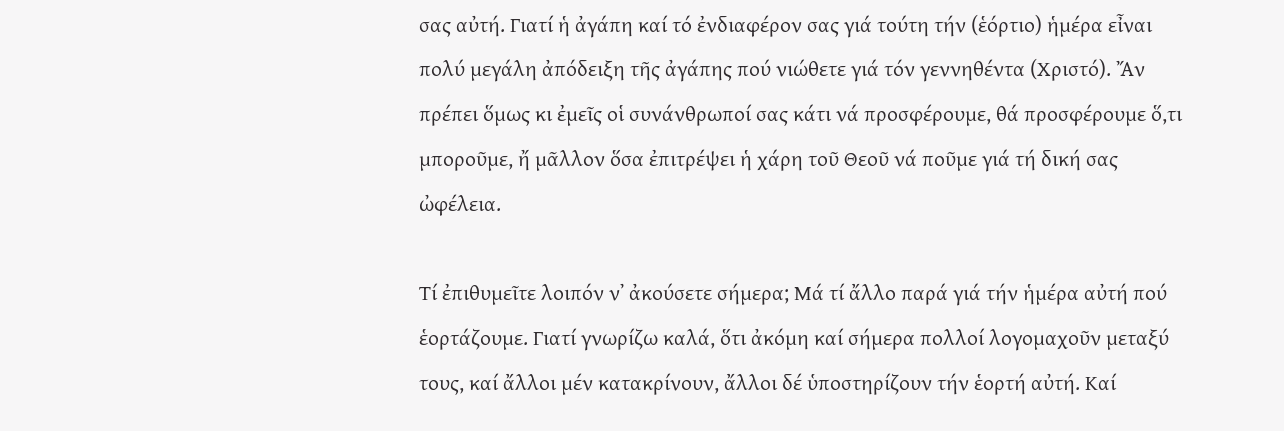σας αὐτή. Γιατί ἡ ἀγάπη καί τό ἐνδιαφέρον σας γιά τούτη τήν (ἑόρτιο) ἡμέρα εἶναι πολύ μεγάλη ἀπόδειξη τῆς ἀγάπης πού νιώθετε γιά τόν γεννηθέντα (Χριστό). Ἄν πρέπει ὅμως κι ἐμεῖς οἱ συνάνθρωποί σας κάτι νά προσφέρουμε, θά προσφέρουμε ὅ,τι μποροῦμε, ἤ μᾶλλον ὅσα ἐπιτρέψει ἡ χάρη τοῦ Θεοῦ νά ποῦμε γιά τή δική σας ὠφέλεια.

Τί ἐπιθυμεῖτε λοιπόν ν᾿ ἀκούσετε σήμερα; Μά τί ἄλλο παρά γιά τήν ἡμέρα αὐτή πού ἑορτάζουμε. Γιατί γνωρίζω καλά, ὅτι ἀκόμη καί σήμερα πολλοί λογομαχοῦν μεταξύ τους, καί ἄλλοι μέν κατακρίνουν, ἄλλοι δέ ὑποστηρίζουν τήν ἑορτή αὐτή. Καί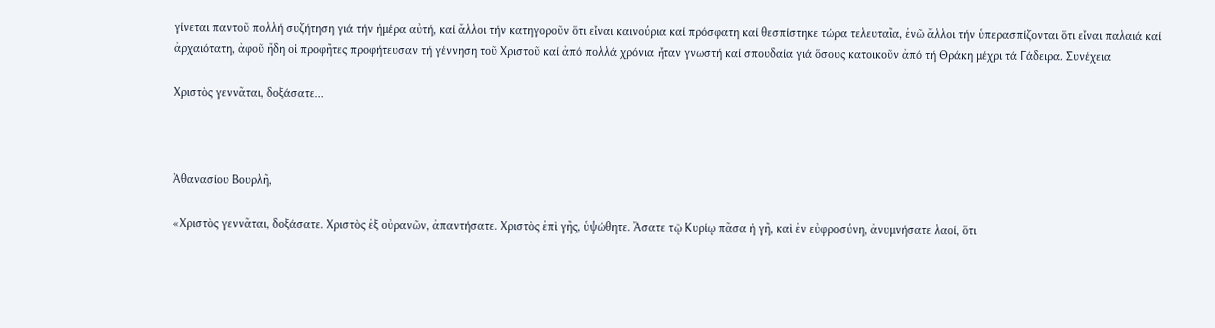γίνεται παντοῦ πολλή συζήτηση γιά τήν ἡμέρα αὐτή, καί ἄλλοι τήν κατηγοροῦν ὅτι εἶναι καινούρια καί πρόσφατη καί θεσπίστηκε τώρα τελευταῖα, ἐνῶ ἄλλοι τήν ὑπερασπίζονται ὅτι εἶναι παλαιά καί ἀρχαιότατη, ἀφοῦ ἤδη οἱ προφῆτες προφήτευσαν τή γέννηση τοῦ Χριστοῦ καί ἀπό πολλά χρόνια ἦταν γνωστή καί σπουδαία γιά ὅσους κατοικοῦν ἀπό τή Θράκη μέχρι τά Γάδειρα. Συνέχεια

Χριστὸς γεννᾶται, δοξάσατε…



Ἀθανασίου Βουρλῆ,

«Χριστὸς γεννᾶται, δοξάσατε. Χριστὸς ἐξ οὐρανῶν, ἀπαντήσατε. Χριστὸς ἐπὶ γῆς, ὑψώθητε. Ἄσατε τῷ Κυρίῳ πᾶσα ἡ γῆ, καὶ ἐν εὐφροσύνη, ἀνυμνήσατε λαοί, ὅτι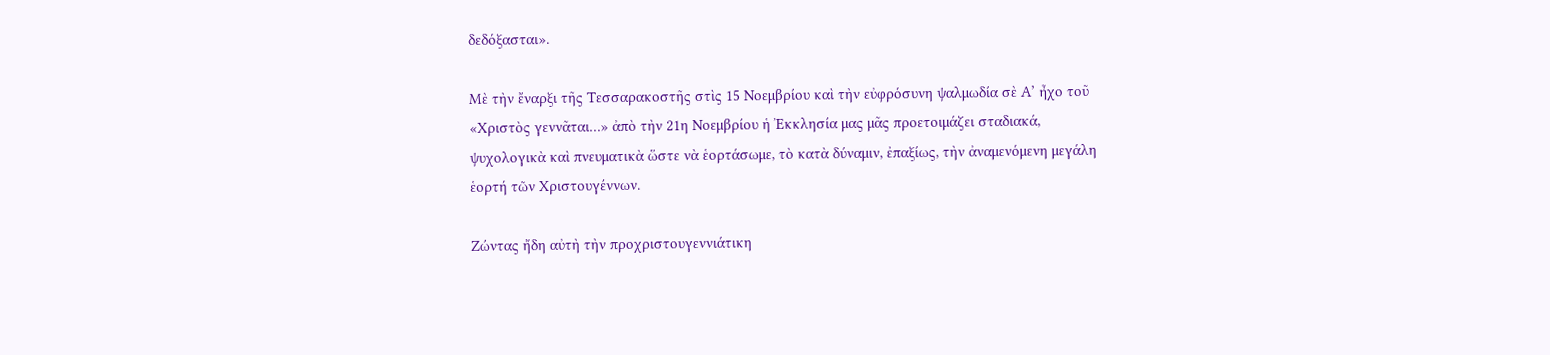δεδόξασται».

Μὲ τὴν ἔναρξι τῆς Τεσσαρακοστῆς στὶς 15 Νοεμβρίου καὶ τὴν εὐφρόσυνη ψαλμωδία σὲ Α’ ἦχο τοῦ «Χριστὸς γεννᾶται…» ἀπὸ τὴν 21η Νοεμβρίου ἡ Ἐκκλησία μας μᾶς προετοιμάζει σταδιακά, ψυχολογικὰ καὶ πνευματικὰ ὥστε νὰ ἑορτάσωμε, τὸ κατὰ δύναμιν, ἐπαξίως, τὴν ἀναμενόμενη μεγάλη ἑορτή τῶν Χριστουγέννων.

Ζώντας ἤδη αὐτὴ τὴν προχριστουγεννιάτικη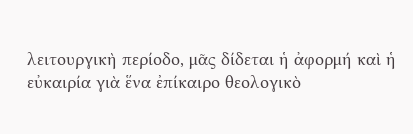λειτουργικὴ περίοδο, μᾶς δίδεται ἡ ἀφορμή καὶ ἡ εὐκαιρία γιὰ ἕνα ἐπίκαιρο θεολογικὸ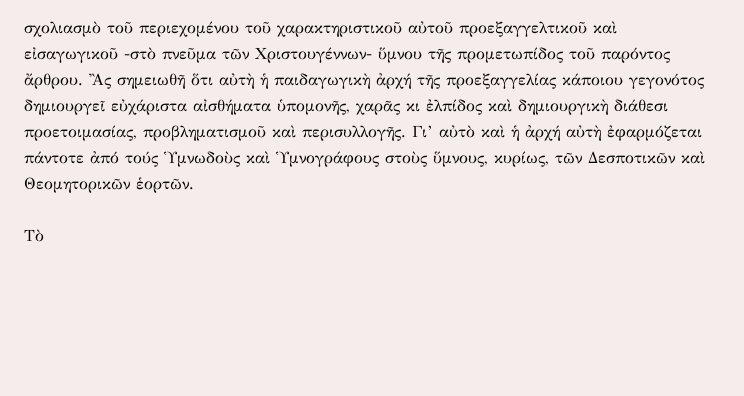σχολιασμὸ τοῦ περιεχομένου τοῦ χαρακτηριστικοῦ αὐτοῦ προεξαγγελτικοῦ καὶ εἰσαγωγικοῦ -στὸ πνεῦμα τῶν Χριστουγέννων- ὕμνου τῆς προμετωπίδος τοῦ παρόντος ἄρθρου. Ἂς σημειωθῆ ὅτι αὐτὴ ἡ παιδαγωγικὴ ἀρχή τῆς προεξαγγελίας κάποιου γεγονότος δημιουργεῖ εὐχάριστα αἰσθήματα ὑπομονῆς, χαρᾶς κι ἐλπίδος καὶ δημιουργικὴ διάθεσι προετοιμασίας, προβληματισμοῦ καὶ περισυλλογῆς. Γι’ αὐτὸ καὶ ἡ ἀρχή αὐτὴ ἐφαρμόζεται πάντοτε ἀπό τούς Ὑμνωδοὺς καὶ Ὑμνογράφους στοὺς ὕμνους, κυρίως, τῶν Δεσποτικῶν καὶ Θεομητορικῶν ἑορτῶν.

Τὸ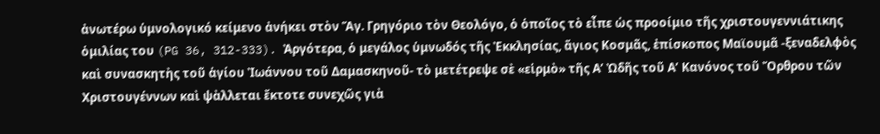ἀνωτέρω ὑμνολογικό κείμενο ἀνήκει στὸν Ἅγ. Γρηγόριο τὸν Θεολόγο, ὁ ὁποῖος τὸ εἶπε ὡς προοίμιο τῆς χριστουγεννιάτικης ὁμιλίας του (PG 36, 312-333). Ἀργότερα, ὁ μεγάλος ὑμνωδός τῆς Ἐκκλησίας, ἅγιος Κοσμᾶς, ἐπίσκοπος Μαϊουμᾶ -ξεναδελφὸς καὶ συνασκητὴς τοῦ ἁγίου Ἰωάννου τοῦ Δαμασκηνοῦ- τὸ μετέτρεψε σὲ «εἱρμὸ» τῆς Α’ Ὠδῆς τοῦ Α’ Κανόνος τοῦ Ὄρθρου τῶν Χριστουγέννων καὶ ψὰλλεται ἔκτοτε συνεχῶς γιὰ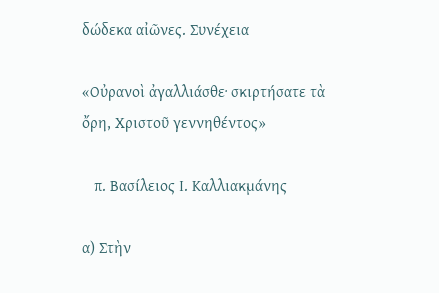δώδεκα αἰῶνες. Συνέχεια

«Οὐρανοὶ ἀγαλλιάσθε· σκιρτήσατε τὰ ὄρη, Χριστοῦ γεννηθέντος»

   π. Βασίλειος Ι. Καλλιακμάνης

α) Στὴν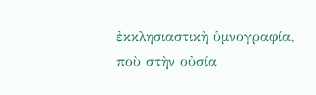ἐκκλησιαστικὴ ὑμνογραφία, ποὺ στὴν οὐσία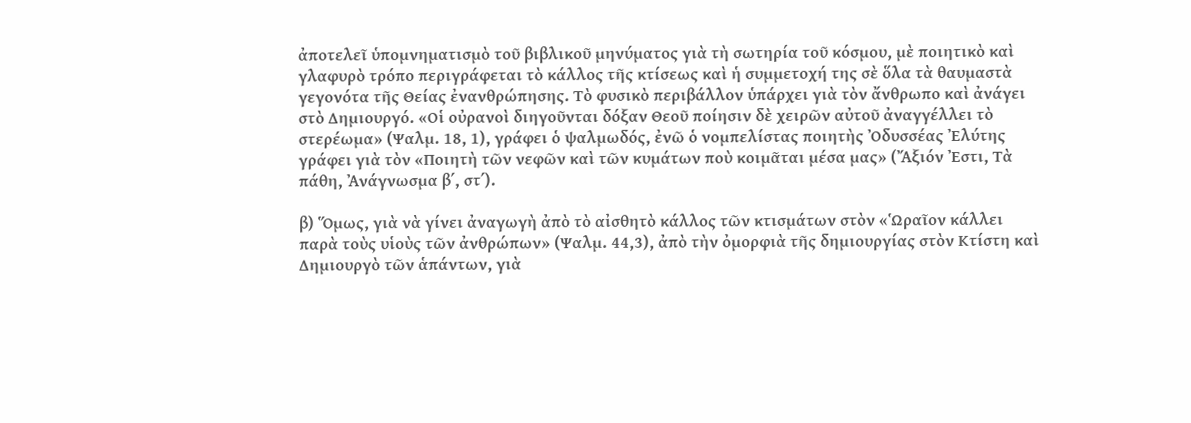ἀποτελεῖ ὑπομνηματισμὸ τοῦ βιβλικοῦ μηνύματος γιὰ τὴ σωτηρία τοῦ κόσμου, μὲ ποιητικὸ καὶ γλαφυρὸ τρόπο περιγράφεται τὸ κάλλος τῆς κτίσεως καὶ ἡ συμμετοχή της σὲ ὅλα τὰ θαυμαστὰ γεγονότα τῆς Θείας ἐνανθρώπησης. Τὸ φυσικὸ περιβάλλον ὑπάρχει γιὰ τὸν ἄνθρωπο καὶ ἀνάγει στὸ Δημιουργό. «Οἱ οὐρανοὶ διηγοῦνται δόξαν Θεοῦ ποίησιν δὲ χειρῶν αὐτοῦ ἀναγγέλλει τὸ στερέωμα» (Ψαλμ. 18, 1), γράφει ὁ ψαλμωδός, ἐνῶ ὁ νομπελίστας ποιητὴς Ὀδυσσέας Ἐλύτης γράφει γιὰ τὸν «Ποιητὴ τῶν νεφῶν καὶ τῶν κυμάτων ποὺ κοιμᾶται μέσα μας» (Ἄξιόν Ἐστι, Τὰ πάθη, Ἀνάγνωσμα β΄, στ΄).

β) Ὅμως, γιὰ νὰ γίνει ἀναγωγὴ ἀπὸ τὸ αἰσθητὸ κάλλος τῶν κτισμάτων στὸν «Ὡραῖον κάλλει παρὰ τοὺς υἱοὺς τῶν ἀνθρώπων» (Ψαλμ. 44,3), ἀπὸ τὴν ὀμορφιὰ τῆς δημιουργίας στὸν Κτίστη καὶ Δημιουργὸ τῶν ἁπάντων, γιὰ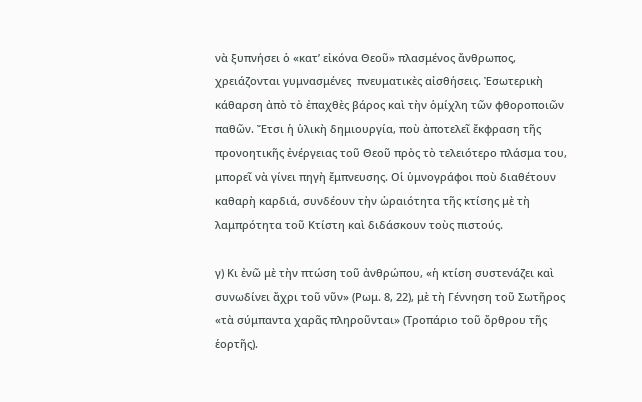νὰ ξυπνήσει ὁ «κατ’ εἰκόνα Θεοῦ» πλασμένος ἄνθρωπος, χρειάζονται γυμνασμένες  πνευματικὲς αἰσθήσεις. Ἐσωτερικὴ κάθαρση ἀπὸ τὸ ἐπαχθὲς βάρος καὶ τὴν ὁμίχλη τῶν φθοροποιῶν παθῶν. Ἔτσι ἡ ὑλικὴ δημιουργία, ποὺ ἀποτελεῖ ἔκφραση τῆς προνοητικῆς ἐνέργειας τοῦ Θεοῦ πρὸς τὸ τελειότερο πλάσμα του, μπορεῖ νὰ γίνει πηγὴ ἔμπνευσης. Οἱ ὑμνογράφοι ποὺ διαθέτουν καθαρὴ καρδιά, συνδέουν τὴν ὡραιότητα τῆς κτίσης μὲ τὴ λαμπρότητα τοῦ Κτίστη καὶ διδάσκουν τοὺς πιστούς.

γ) Κι ἐνῶ μὲ τὴν πτώση τοῦ ἀνθρώπου, «ἡ κτίση συστενάζει καὶ συνωδίνει ἄχρι τοῦ νῦν» (Ρωμ. 8, 22), μὲ τὴ Γέννηση τοῦ Σωτῆρος «τὰ σύμπαντα χαρᾶς πληροῦνται» (Τροπάριο τοῦ ὄρθρου τῆς ἑορτῆς).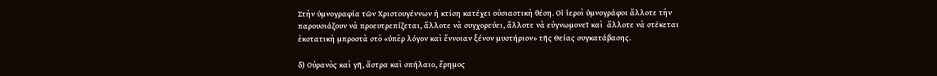Στὴν ὑμνογραφία τῶν Χριστουγέννων ἡ κτίση κατέχει οὐσιαστικὴ θέση. Οἱ ἱεροὶ ὑμνογράφοι ἄλλοτε τὴν παρουσιάζουν νὰ προευτρεπίζεται, ἄλλοτε νὰ συγχορεύει, ἄλλοτε νὰ εὐγνωμονεῖ καὶ  ἄλλοτε νὰ στέκεται ἐκστατικὴ μπροστὰ στὸ «ὑπὲρ λόγον καὶ ἔννοιαν ξένον μυστήριον» τῆς Θείας συγκατάβασης.

δ) Οὐρανὸς καὶ γῆ, ἄστρα καὶ σπήλαιο, ἔρημος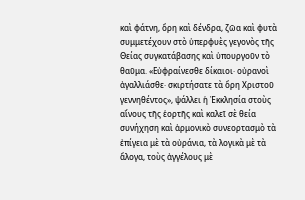καὶ φάτνη, ὄρη καὶ δένδρα, ζῶα καὶ φυτὰ συμμετέχουν στὸ ὑπερφυὲς γεγονὸς τῆς Θείας συγκατάβασης καὶ ὑπουργοῦν τὸ θαῦμα. «Εὐφραίνεσθε δίκαιοι· οὐρανοὶ ἀγαλλιάσθε· σκιρτήσατε τὰ ὄρη Χριστοῦ γεννηθέντος», ψάλλει ἡ Ἐκκλησία στοὺς αἴνους τῆς ἑορτῆς καὶ καλεῖ σὲ θεία συνήχηση καὶ ἁρμονικὸ συνεορτασμὸ τὰ ἐπίγεια μὲ τὰ οὐράνια, τὰ λογικὰ μὲ τὰ ἄλογα, τοὺς ἀγγέλους μὲ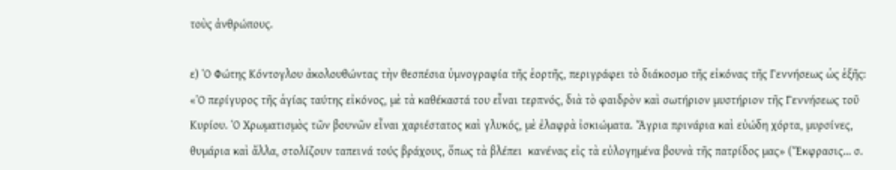τοὺς ἀνθρώπους.

ε) Ὁ Φώτης Κόντογλου ἀκολουθώντας τὴν θεσπέσια ὑμνογραφία τῆς ἑορτῆς, περιγράφει τὸ διάκοσμο τῆς εἰκόνας τῆς Γεννήσεως ὡς ἑξῆς: «Ὁ περίγυρος τῆς ἁγίας ταύτης εἰκόνος, μὲ τὰ καθέκαστά του εἶναι τερπνός, διὰ τὸ φαιδρὸν καὶ σωτήριον μυστήριον τῆς Γεννήσεως τοῦ Κυρίου. Ὁ Χρωματισμὸς τῶν βουνῶν εἶναι χαριέστατος καὶ γλυκός, μὲ ἐλαφρὰ ἰσκιώματα. Ἄγρια πρινάρια καὶ εὐώδη χόρτα, μυρσίνες, θυμάρια καὶ ἄλλα, στολίζουν ταπεινά τούς βράχους, ὅπως τὰ βλέπει  κανένας εἰς τὰ εὐλογημένα βουνὰ τῆς πατρίδος μας» (Ἔκφρασις… σ.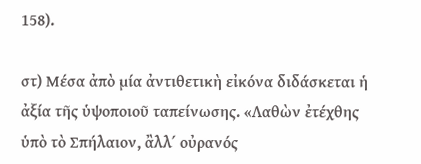158).

στ) Μέσα ἀπὸ μία ἀντιθετικὴ εἰκόνα διδάσκεται ἡ ἀξία τῆς ὑψοποιοῦ ταπείνωσης. «Λαθὼν ἐτέχθης ὑπὸ τὸ Σπήλαιον, ἂλλ΄ οὐρανός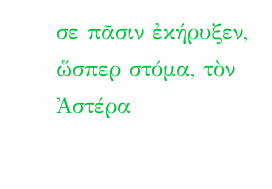σε πᾶσιν ἐκήρυξεν, ὥσπερ στόμα, τὸν Ἀστέρα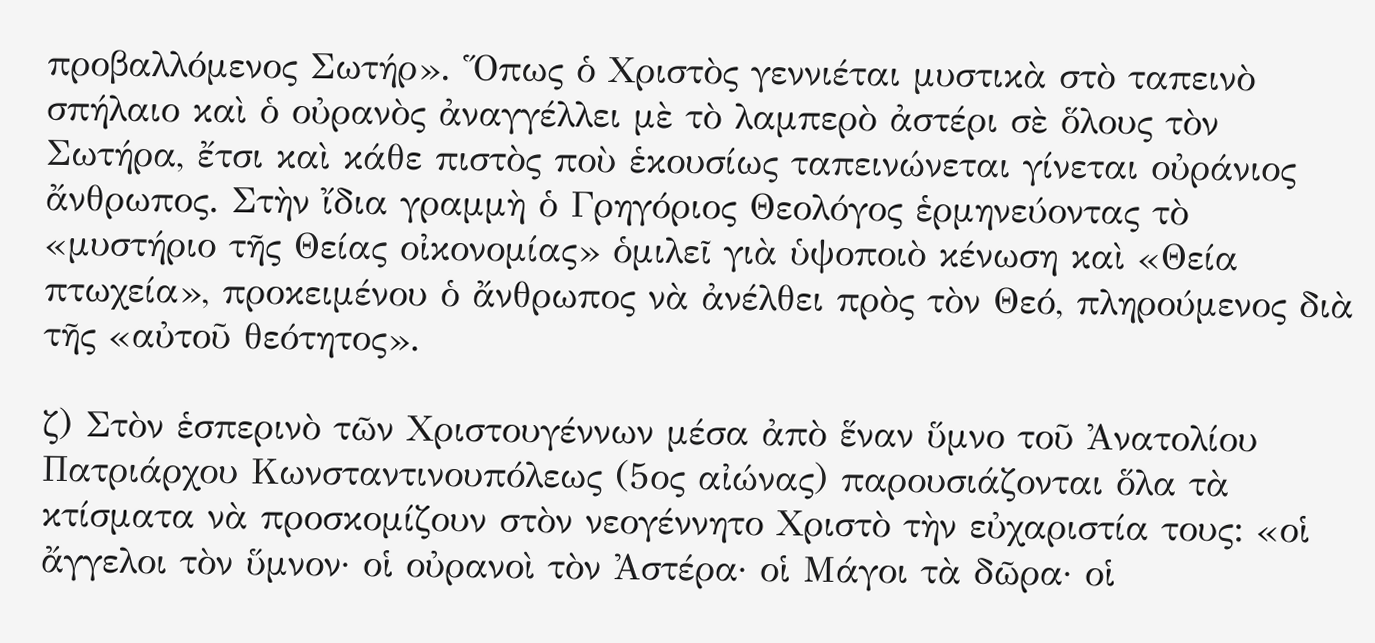προβαλλόμενος Σωτήρ». Ὅπως ὁ Χριστὸς γεννιέται μυστικὰ στὸ ταπεινὸ σπήλαιο καὶ ὁ οὐρανὸς ἀναγγέλλει μὲ τὸ λαμπερὸ ἀστέρι σὲ ὅλους τὸν Σωτήρα, ἔτσι καὶ κάθε πιστὸς ποὺ ἑκουσίως ταπεινώνεται γίνεται οὐράνιος ἄνθρωπος. Στὴν ἴδια γραμμὴ ὁ Γρηγόριος Θεολόγος ἑρμηνεύοντας τὸ «μυστήριο τῆς Θείας οἰκονομίας» ὁμιλεῖ γιὰ ὑψοποιὸ κένωση καὶ «Θεία πτωχεία», προκειμένου ὁ ἄνθρωπος νὰ ἀνέλθει πρὸς τὸν Θεό, πληρούμενος διὰ τῆς «αὐτοῦ θεότητος».

ζ) Στὸν ἑσπερινὸ τῶν Χριστουγέννων μέσα ἀπὸ ἕναν ὕμνο τοῦ Ἀνατολίου Πατριάρχου Κωνσταντινουπόλεως (5ος αἰώνας) παρουσιάζονται ὅλα τὰ κτίσματα νὰ προσκομίζουν στὸν νεογέννητο Χριστὸ τὴν εὐχαριστία τους: «οἱ ἄγγελοι τὸν ὕμνον· οἱ οὐρανοὶ τὸν Ἀστέρα· οἱ Μάγοι τὰ δῶρα· οἱ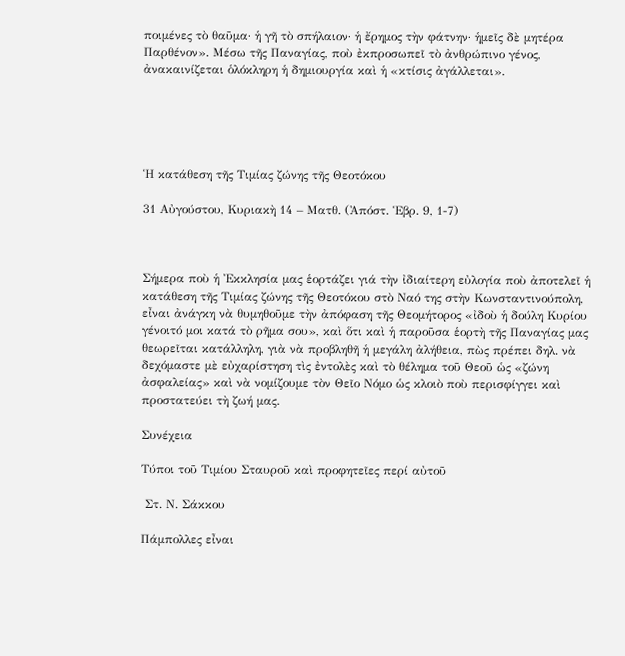ποιμένες τὸ θαῦμα· ἡ γῆ τὸ σπήλαιον· ἡ ἔρημος τὴν φάτνην· ἡμεῖς δὲ μητέρα Παρθένον». Μέσω τῆς Παναγίας, ποὺ ἐκπροσωπεῖ τὸ ἀνθρώπινο γένος, ἀνακαινίζεται ὁλόκληρη ἡ δημιουργία καὶ ἡ «κτίσις ἀγάλλεται».





Ἡ κατάθεση τῆς Τιμίας ζώνης τῆς Θεοτόκου

31 Αὐγούστου, Κυριακὴ 14 – Ματθ. (Ἀπόστ. Ἑβρ. 9, 1-7)



Σήμερα ποὺ ἡ Ἐκκλησία μας ἑορτάζει γιά τὴν ἰδιαίτερη εὐλογία ποὺ ἀποτελεῖ ἡ κατάθεση τῆς Τιμίας ζώνης τῆς Θεοτόκου στὸ Ναό της στὴν Κωνσταντινούπολη, εἶναι ἀνάγκη νὰ θυμηθοῦμε τὴν ἀπόφαση τῆς Θεομήτορος «ἰδοὺ ἡ δούλη Κυρίου γένοιτό μοι κατά τὸ ρῆμα σου», καὶ ὅτι καὶ ἡ παροῦσα ἑορτὴ τῆς Παναγίας μας θεωρεῖται κατάλληλη, γιὰ νὰ προβληθῆ ἡ μεγάλη ἀλήθεια, πὼς πρέπει δηλ. νὰ δεχόμαστε μὲ εὐχαρίστηση τὶς ἐντολὲς καὶ τὸ θέλημα τοῦ Θεοῦ ὡς «ζώνη ἀσφαλείας» καὶ νὰ νομίζουμε τὸν Θεῖο Νόμο ὡς κλοιὸ ποὺ περισφίγγει καὶ προστατεύει τὴ ζωή μας.

Συνέχεια

Τύποι τοῦ Τιμίου Σταυροῦ καὶ προφητεῖες περί αὐτοῦ

 Στ. Ν. Σάκκου

Πάμπολλες εἶναι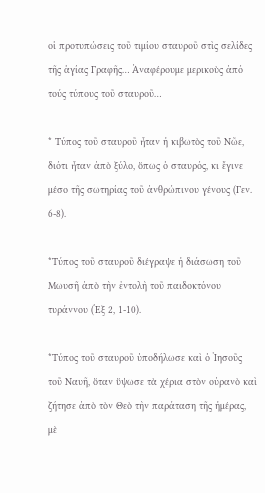οἱ προτυπώσεις τοῦ τιμίου σταυροῦ στὶς σελίδες τῆς ἁγίας Γραφῆς… Ἀναφέρουμε μερικοὺς ἀπό τούς τύπους τοῦ σταυροῦ…

* Τύπος τοῦ σταυροῦ ἦταν ἡ κιβωτὸς τοῦ Νῶε, διότι ἦταν ἀπὸ ξύλο, ὅπως ὁ σταυρός, κι ἔγινε μέσο τῆς σωτηρίας τοῦ ἀνθρώπινου γένους (Γεν. 6-8).

*Τύπος τοῦ σταυροῦ διέγραψε ἡ διάσωση τοῦ Μωυσῆ ἀπὸ τὴν ἐντολὴ τοῦ παιδοκτόνου τυράννου (Ἐξ 2, 1-10).

*Τύπος τοῦ σταυροῦ ὑποδήλωσε καὶ ὁ Ἰησοῦς τοῦ Ναυῆ, ὅταν ὕψωσε τὰ χέρια στὸν οὐρανὸ καὶ ζήτησε ἀπὸ τὸν Θεὸ τὴν παράταση τῆς ἡμέρας, μὲ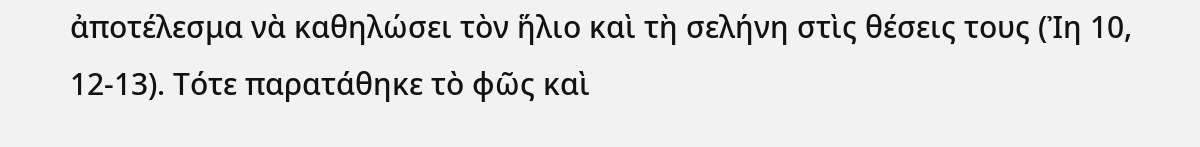ἀποτέλεσμα νὰ καθηλώσει τὸν ἥλιο καὶ τὴ σελήνη στὶς θέσεις τους (Ἰη 10, 12-13). Τότε παρατάθηκε τὸ φῶς καὶ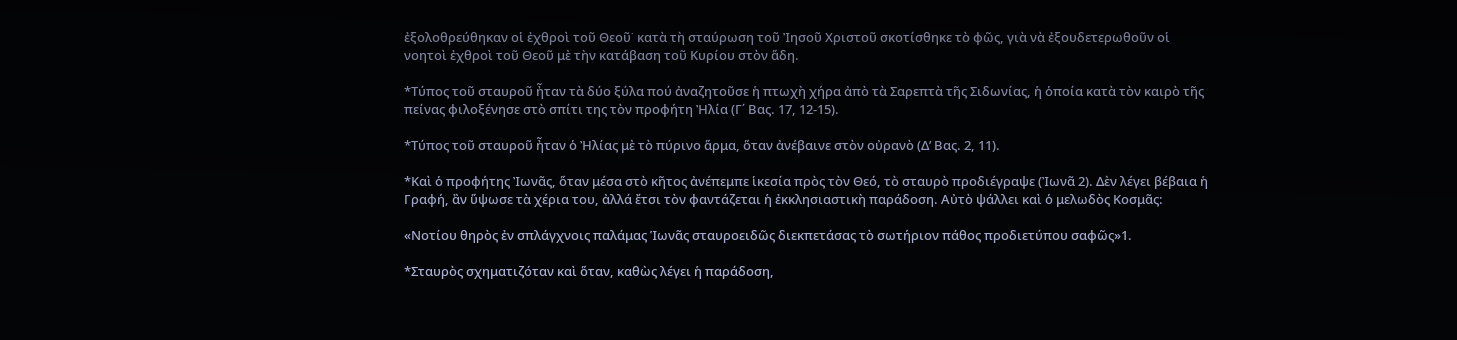ἐξολοθρεύθηκαν οἱ ἐχθροὶ τοῦ Θεοῦ˙ κατὰ τὴ σταύρωση τοῦ Ἰησοῦ Χριστοῦ σκοτίσθηκε τὸ φῶς, γιὰ νὰ ἐξουδετερωθοῦν οἱ νοητοὶ ἐχθροὶ τοῦ Θεοῦ μὲ τὴν κατάβαση τοῦ Κυρίου στὸν ἅδη.

*Τύπος τοῦ σταυροῦ ἦταν τὰ δύο ξύλα πού ἀναζητοῦσε ἡ πτωχὴ χήρα ἀπὸ τὰ Σαρεπτὰ τῆς Σιδωνίας, ἡ ὁποία κατὰ τὸν καιρὸ τῆς πείνας φιλοξένησε στὸ σπίτι της τὸν προφήτη Ἠλία (Γ΄ Βας. 17, 12-15).

*Τύπος τοῦ σταυροῦ ἦταν ὁ Ἠλίας μὲ τὸ πύρινο ἅρμα, ὅταν ἀνέβαινε στὸν οὐρανὸ (Δ’ Βας. 2, 11).

*Καὶ ὁ προφήτης Ἰωνᾶς, ὅταν μέσα στὸ κῆτος ἀνέπεμπε ἱκεσία πρὸς τὸν Θεό, τὸ σταυρὸ προδιέγραψε (Ἰωνᾶ 2). Δὲν λέγει βέβαια ἡ Γραφή, ἂν ὕψωσε τὰ χέρια του, ἀλλά ἔτσι τὸν φαντάζεται ἡ ἐκκλησιαστικὴ παράδοση. Αὐτὸ ψάλλει καὶ ὁ μελωδὸς Κοσμᾶς:

«Νοτίου θηρὸς ἐν σπλάγχνοις παλάμας Ἱωνᾶς σταυροειδῶς διεκπετάσας τὸ σωτήριον πάθος προδιετύπου σαφῶς»1.

*Σταυρὸς σχηματιζόταν καὶ ὅταν, καθὼς λέγει ἡ παράδοση,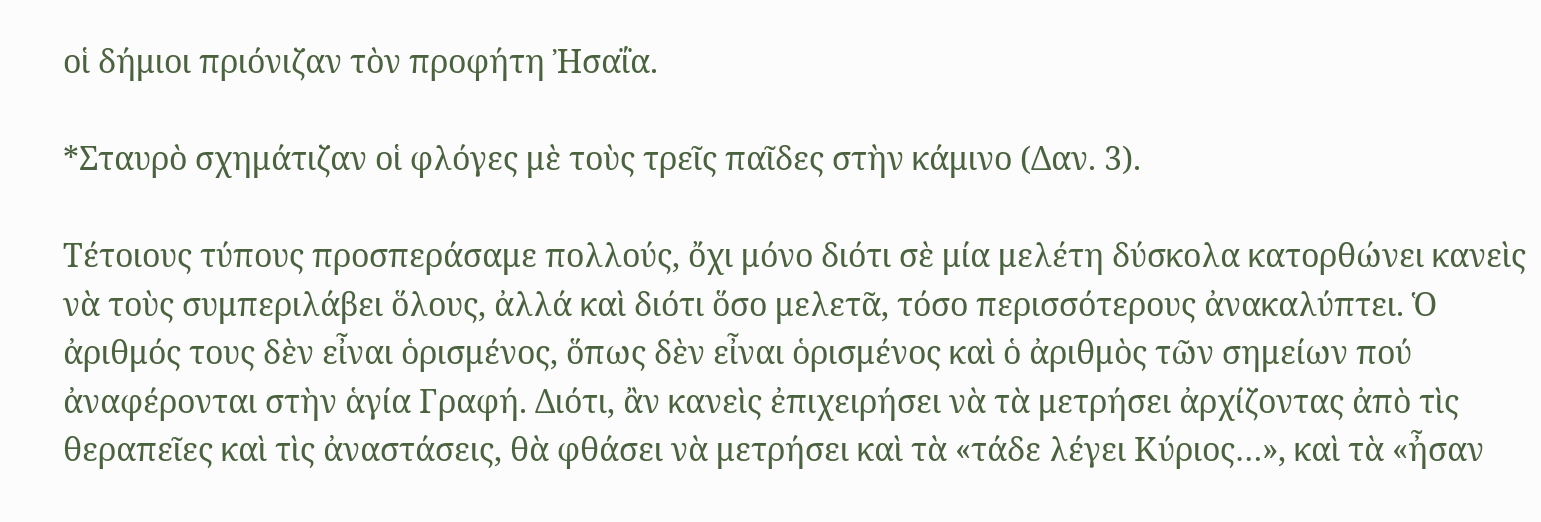οἱ δήμιοι πριόνιζαν τὸν προφήτη Ἠσαΐα.

*Σταυρὸ σχημάτιζαν οἱ φλόγες μὲ τοὺς τρεῖς παῖδες στὴν κάμινο (Δαν. 3).

Τέτοιους τύπους προσπεράσαμε πολλούς, ὄχι μόνο διότι σὲ μία μελέτη δύσκολα κατορθώνει κανεὶς νὰ τοὺς συμπεριλάβει ὅλους, ἀλλά καὶ διότι ὅσο μελετᾶ, τόσο περισσότερους ἀνακαλύπτει. Ὁ ἀριθμός τους δὲν εἶναι ὁρισμένος, ὅπως δὲν εἶναι ὁρισμένος καὶ ὁ ἀριθμὸς τῶν σημείων πού ἀναφέρονται στὴν ἁγία Γραφή. Διότι, ἂν κανεὶς ἐπιχειρήσει νὰ τὰ μετρήσει ἀρχίζοντας ἀπὸ τὶς θεραπεῖες καὶ τὶς ἀναστάσεις, θὰ φθάσει νὰ μετρήσει καὶ τὰ «τάδε λέγει Κύριος…», καὶ τὰ «ἦσαν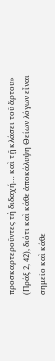προσκαρτεροῦντες τὴ διδαχή… καὶ τῇ κλάσει τοῦ ἄρτου» (Πράξ 2, 42), διότι καὶ κάθε ἀποκάλυψη Θείων λόγων εἶναι σημεῖο καὶ κάθε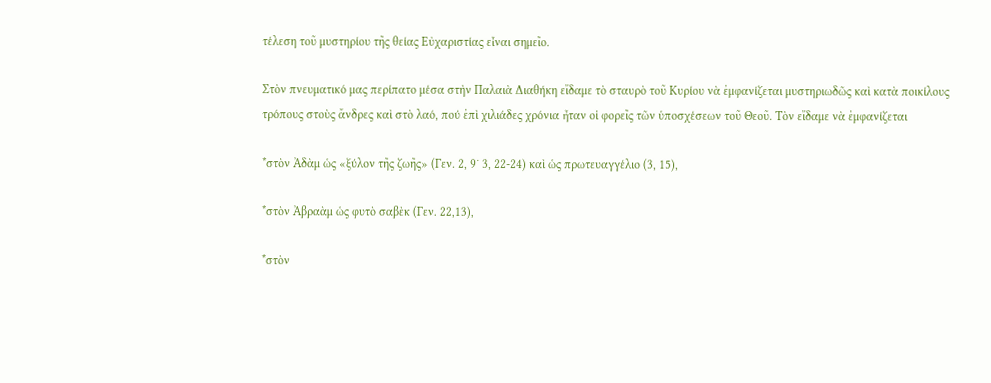τέλεση τοῦ μυστηρίου τῆς θείας Εὐχαριστίας εἶναι σημεῖο.

Στὸν πνευματικό μας περίπατο μέσα στὴν Παλαιὰ Διαθήκη εἴδαμε τὸ σταυρὸ τοῦ Κυρίου νὰ ἐμφανίζεται μυστηριωδῶς καὶ κατὰ ποικίλους τρόπους στοὺς ἄνδρες καὶ στὸ λαό, πού ἐπὶ χιλιάδες χρόνια ἦταν οἱ φορεῖς τῶν ὑποσχέσεων τοῦ Θεοῦ. Τὸν εἴδαμε νὰ ἐμφανίζεται

*στὸν Ἀδὰμ ὡς «ξύλον τῆς ζωῆς» (Γεν. 2, 9˙ 3, 22-24) καὶ ὡς πρωτευαγγέλιο (3, 15),

*στὸν Ἀβραὰμ ὡς φυτὸ σαβὲκ (Γεν. 22,13),

*στὸν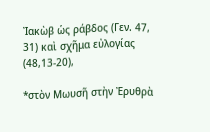Ἰακὼβ ὡς ράβδος (Γεν. 47, 31) καὶ σχῆμα εὐλογίας (48,13-20),

*στὸν Μωυσῆ στὴν Ἐρυθρὰ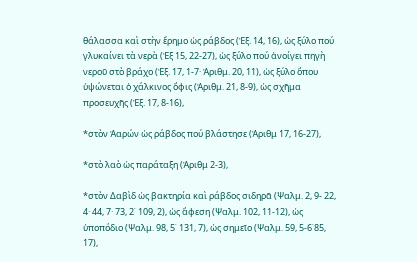θάλασσα καὶ στὴν ἔρημο ὡς ράβδος (Ἐξ. 14, 16), ὡς ξύλο πού γλυκαίνει τὰ νερὰ (Ἐξ 15, 22-27), ὡς ξύλο πού ἀνοίγει πηγὴ νεροῦ στὸ βράχο (Ἐξ. 17, 1-7· Ἀριθμ. 20, 11), ὡς ξύλο ὅπου ὑψώνεται ὁ χάλκινος ὄφις (Ἀριθμ. 21, 8-9), ὡς σχῆμα προσευχῆς (Ἐξ. 17, 8-16),

*στὸν Ἀαρών ὡς ράβδος πού βλάστησε (Ἀριθμ 17, 16-27),

*στὸ λαὸ ὡς παράταξη (Ἀριθμ 2-3),

*στὸν Δαβὶδ ὡς βακτηρία καὶ ράβδος σιδηρᾶ (Ψαλμ. 2, 9- 22, 4· 44, 7· 73, 2˙ 109, 2), ὡς ἄφεση (Ψαλμ. 102, 11-12), ὡς ὑποπόδιο (Ψαλμ. 98, 5˙ 131, 7), ὡς σημεῖο (Ψαλμ. 59, 5-6˙85, 17),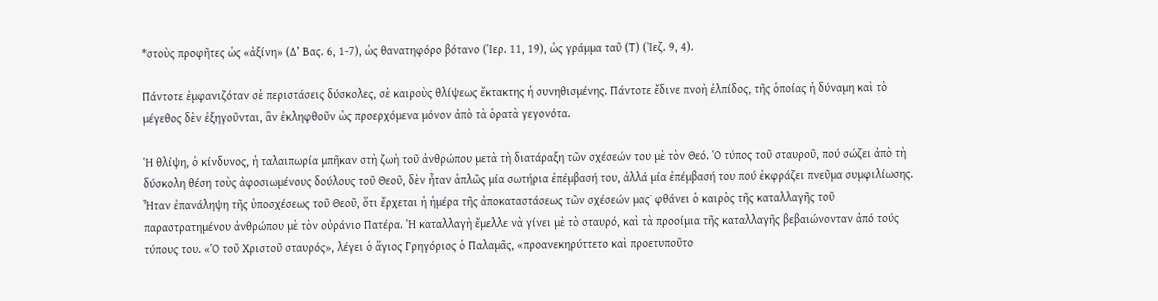*στοὺς προφῆτες ὡς «ἀξίνη» (Δ’ Βας. 6, 1-7), ὡς θανατηφόρο βότανο (Ἱερ. 11, 19), ὡς γράμμα ταῦ (Τ) (Ἰεζ. 9, 4).

Πάντοτε ἐμφανιζόταν σὲ περιστάσεις δύσκολες, σὲ καιροὺς θλίψεως ἔκτακτης ἡ συνηθισμένης. Πάντοτε ἔδινε πνοὴ ἐλπίδος, τῆς ὁποίας ἡ δύναμη καὶ τὸ μέγεθος δὲν ἐξηγοῦνται, ἂν ἐκληφθοῦν ὡς προερχόμενα μόνον ἀπὸ τὰ ὁρατὰ γεγονότα.

Ἡ θλίψη, ὁ κίνδυνος, ἡ ταλαιπωρία μπῆκαν στὴ ζωὴ τοῦ ἀνθρώπου μετὰ τὴ διατάραξη τῶν σχέσεών του μὲ τὸν Θεό. Ὁ τύπος τοῦ σταυροῦ, πού σώζει ἀπὸ τὴ δύσκολη θέση τοὺς ἀφοσιωμένους δούλους τοῦ Θεοῦ, δὲν ἦταν ἁπλῶς μία σωτήρια ἐπέμβασή του, ἀλλά μία ἐπέμβασή του πού ἐκφράζει πνεῦμα συμφιλίωσης. Ἦταν ἐπανάληψη τῆς ὑποσχέσεως τοῦ Θεοῦ, ὅτι ἔρχεται ἡ ἡμέρα τῆς ἀποκαταστάσεως τῶν σχέσεών μας˙ φθάνει ὁ καιρὸς τῆς καταλλαγῆς τοῦ παραστρατημένου ἀνθρώπου μὲ τὸν οὐράνιο Πατέρα. Ἡ καταλλαγὴ ἔμελλε νὰ γίνει μὲ τὸ σταυρό, καὶ τὰ προοίμια τῆς καταλλαγῆς βεβαιώνονταν ἀπό τούς τύπους του. «Ὁ τοῦ Χριστοῦ σταυρός», λέγει ὁ ἅγιος Γρηγόριος ὁ Παλαμᾶς, «προανεκηρύττετο καὶ προετυποῦτο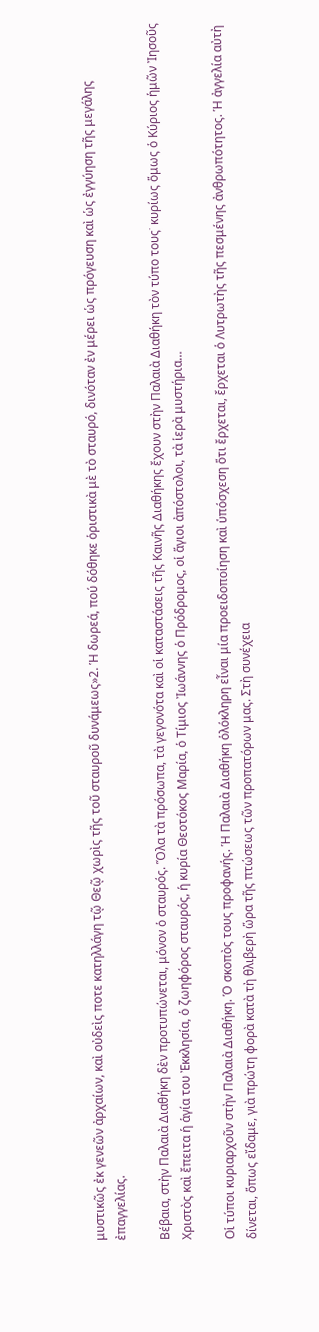μυστικῶς ἐκ γενεῶν ἀρχαίων, καὶ οὐδεὶς ποτε κατηλλάγη τῷ Θεῷ χωρὶς τῆς τοῦ σταυροῦ δυνάμεως»2. Ἡ δωρεά, πού δόθηκε ὁριστικὰ μὲ τὸ σταυρό, δινόταν ἐν μέρει ὡς πρόγευση καὶ ὡς ἐγγύηση τῆς μεγάλης ἐπαγγελίας.

Βέβαια, στὴν Παλαιὰ Διαθήκη δὲν προτυπώνεται, μόνον ὁ σταυρός. Ὅλα τὰ πρόσωπα, τὰ γεγονότα καὶ οἱ καταστάσεις τῆς Καινῆς Διαθήκης ἔχουν στὴν Παλαιὰ Διαθήκη τὸν τύπο τους˙ κυρίως ὅμως ὁ Κύριος ἡμῶν Ἰησοῦς Χριστὸς καὶ ἔπειτα ἡ ἁγία του Ἐκκλησία, ὁ ζωηφόρος σταυρός, ἡ κυρία Θεοτόκος Μαρία, ὁ Τίμιος Ἰωάννης ὁ Πρόδρομος, οἱ ἅγιοι ἀπόστολοι, τὰ ἱερὰ μυστήρια…

Οἱ τύποι κυριαρχοῦν στὴν Παλαιὰ Διαθήκη. Ὁ σκοπὸς τους προφανής. Ἡ Παλαιὰ Διαθήκη ὁλόκληρη εἶναι μία προειδοποίηση καὶ ὑπόσχεση ὅτι ἔρχεται, ἔρχεται ὁ Λυτρωτὴς τῆς πεσμένης ἀνθρωπότητος. Ἡ ἀγγελία αὐτὴ δίνεται, ὅπως εἴδαμε, γιὰ πρώτη φορὰ κατὰ τὴ θλιβερὴ ὥρα τῆς πτώσεως τῶν προπατόρων μας. Στὴ συνέχεια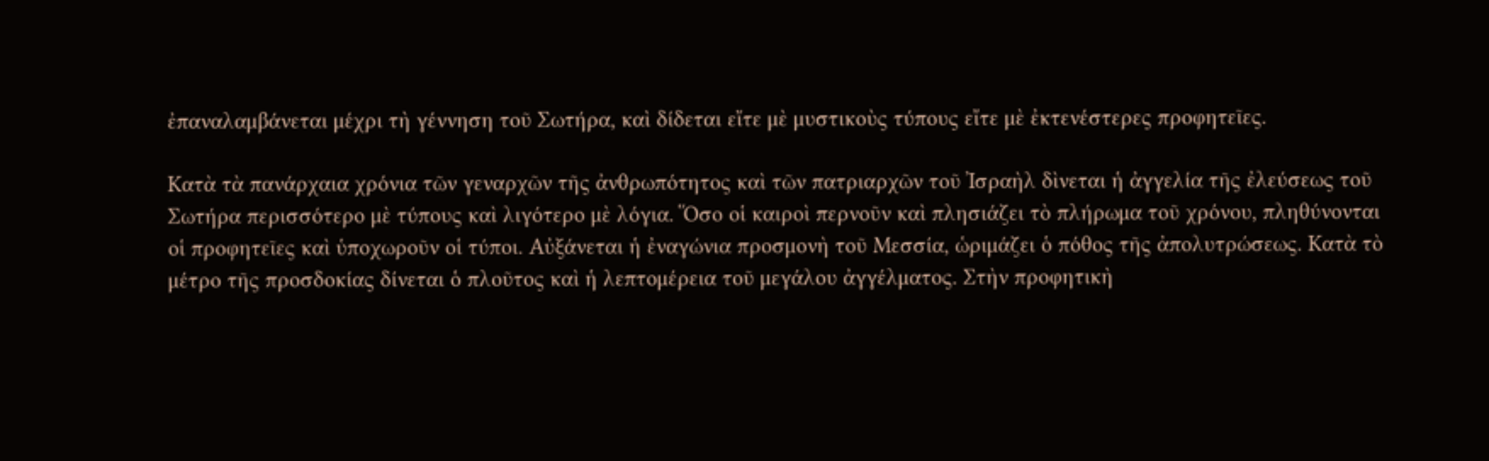ἐπαναλαμβάνεται μέχρι τὴ γέννηση τοῦ Σωτήρα, καὶ δίδεται εἴτε μὲ μυστικοὺς τύπους εἴτε μὲ ἐκτενέστερες προφητεῖες.

Κατὰ τὰ πανάρχαια χρόνια τῶν γεναρχῶν τῆς ἀνθρωπότητος καὶ τῶν πατριαρχῶν τοῦ Ἰσραὴλ δὶνεται ἡ ἀγγελία τῆς ἐλεύσεως τοῦ Σωτήρα περισσότερο μὲ τύπους καὶ λιγότερο μὲ λόγια. Ὅσο οἱ καιροὶ περνοῦν καὶ πλησιάζει τὸ πλήρωμα τοῦ χρόνου, πληθύνονται οἱ προφητεῖες καὶ ὑποχωροῦν οἱ τύποι. Αὐξάνεται ἡ ἐναγώνια προσμονὴ τοῦ Μεσσία, ὡριμάζει ὁ πόθος τῆς ἀπολυτρώσεως. Κατὰ τὸ μέτρο τῆς προσδοκίας δίνεται ὁ πλοῦτος καὶ ἡ λεπτομέρεια τοῦ μεγάλου ἀγγέλματος. Στὴν προφητικὴ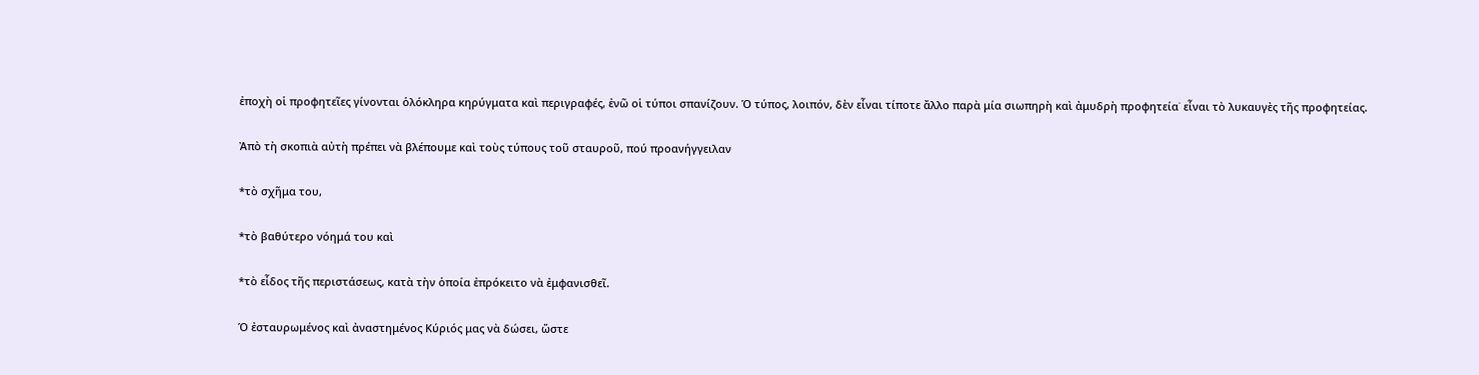ἐποχὴ οἱ προφητεῖες γίνονται ὁλόκληρα κηρύγματα καὶ περιγραφές, ἐνῶ οἱ τύποι σπανίζουν. Ὁ τύπος, λοιπόν, δὲν εἶναι τίποτε ἄλλο παρὰ μία σιωπηρὴ καὶ ἀμυδρὴ προφητεία˙ εἶναι τὸ λυκαυγὲς τῆς προφητείας.

Ἀπὸ τὴ σκοπιὰ αὐτὴ πρέπει νὰ βλέπουμε καὶ τοὺς τύπους τοῦ σταυροῦ, πού προανήγγειλαν

*τὸ σχῆμα του,

*τὸ βαθύτερο νόημά του καὶ

*τὸ εἶδος τῆς περιστάσεως, κατὰ τὴν ὁποία ἐπρόκειτο νὰ ἐμφανισθεῖ.

Ὁ ἐσταυρωμένος καὶ ἀναστημένος Κύριός μας νὰ δώσει, ὥστε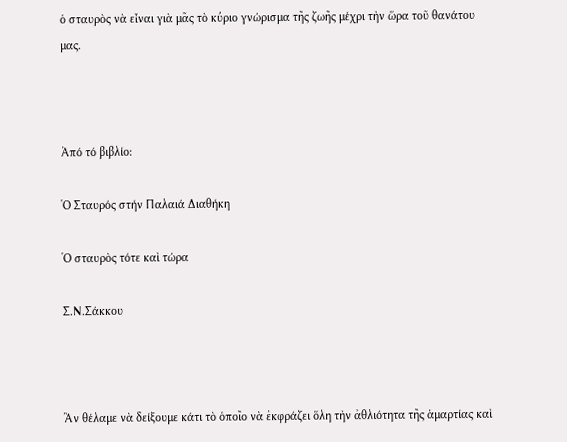ὁ σταυρὸς νὰ εἶναι γιὰ μᾶς τὸ κύριο γνώρισμα τῆς ζωῆς μέχρι τὴν ὥρα τοῦ θανάτου μας.



Ἀπό τό βιβλίο:

Ὁ Σταυρός στήν Παλαιά Διαθήκη

Ὁ σταυρὸς τότε καὶ τώρα

Σ.Ν.Σάκκου



Ἂν θέλαμε νὰ δείξουμε κάτι τὸ ὁποῖο νὰ ἐκφράζει ὅλη τὴν ἀθλιότητα τῆς ἁμαρτίας καὶ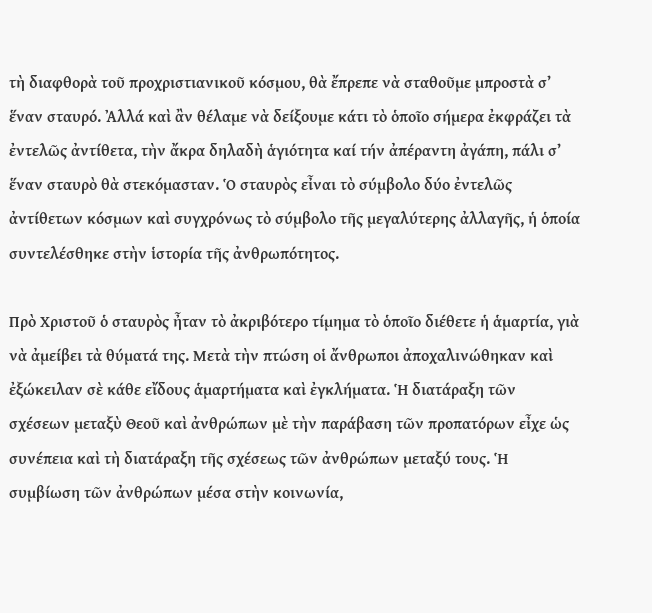τὴ διαφθορὰ τοῦ προχριστιανικοῦ κόσμου, θὰ ἔπρεπε νὰ σταθοῦμε μπροστὰ σ’ ἕναν σταυρό. Ἀλλά καὶ ἂν θέλαμε νὰ δείξουμε κάτι τὸ ὁποῖο σήμερα ἐκφράζει τὰ ἐντελῶς ἀντίθετα, τὴν ἄκρα δηλαδὴ ἁγιότητα καί τήν ἀπέραντη ἀγάπη, πάλι σ’ ἕναν σταυρὸ θὰ στεκόμασταν. Ὁ σταυρὸς εἶναι τὸ σύμβολο δύο ἐντελῶς ἀντίθετων κόσμων καὶ συγχρόνως τὸ σύμβολο τῆς μεγαλύτερης ἀλλαγῆς, ἡ ὁποία συντελέσθηκε στὴν ἱστορία τῆς ἀνθρωπότητος.

Πρὸ Χριστοῦ ὁ σταυρὸς ἦταν τὸ ἀκριβότερο τίμημα τὸ ὁποῖο διέθετε ἡ ἁμαρτία, γιὰ νὰ ἀμείβει τὰ θύματά της. Μετὰ τὴν πτώση οἱ ἄνθρωποι ἀποχαλινώθηκαν καὶ ἐξώκειλαν σὲ κάθε εἴδους ἁμαρτήματα καὶ ἐγκλήματα. Ἡ διατάραξη τῶν σχέσεων μεταξὺ Θεοῦ καὶ ἀνθρώπων μὲ τὴν παράβαση τῶν προπατόρων εἶχε ὡς συνέπεια καὶ τὴ διατάραξη τῆς σχέσεως τῶν ἀνθρώπων μεταξύ τους. Ἡ συμβίωση τῶν ἀνθρώπων μέσα στὴν κοινωνία,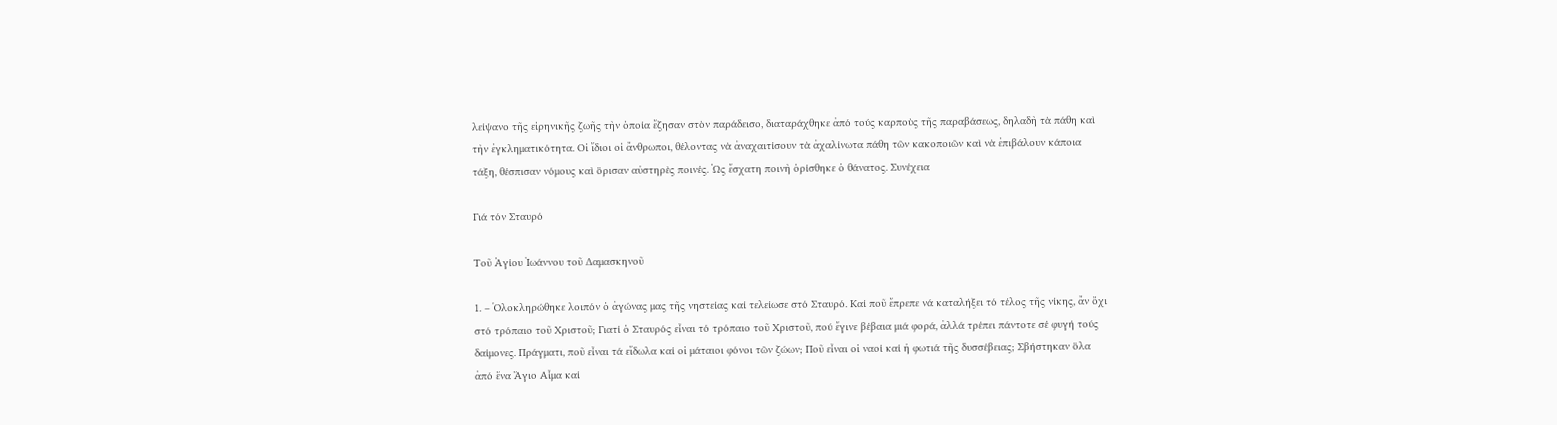λείψανο τῆς εἰρηνικῆς ζωῆς τὴν ὁποία ἔζησαν στὸν παράδεισο, διαταράχθηκε ἀπό τούς καρποὺς τῆς παραβάσεως, δηλαδὴ τὰ πάθη καὶ τὴν ἐγκληματικότητα. Οἱ ἴδιοι οἱ ἄνθρωποι, θέλοντας νὰ ἀναχαιτίσουν τὰ ἀχαλίνωτα πάθη τῶν κακοποιῶν καὶ νὰ ἐπιβάλουν κάποια τάξη, θέσπισαν νόμους καὶ ὅρισαν αὐστηρὲς ποινές. Ὡς ἔσχατη ποινὴ ὁρίσθηκε ὁ θάνατος. Συνέχεια

Γιά τόν Σταυρό

Τοῦ Ἁγίου Ἰωάννου τοῦ Δαμασκηνοῦ

1. – Ὁλοκληρώθηκε λοιπόν ὁ ἀγώνας μας τῆς νηστείας καί τελείωσε στό Σταυρό. Καί ποῦ ἔπρεπε νά καταλήξει τό τέλος τῆς νίκης, ἄν ὄχι στό τρόπαιο τοῦ Χριστοῦ; Γιατί ὁ Σταυρός εἶναι τό τρόπαιο τοῦ Χριστοῦ, πού ἔγινε βέβαια μιά φορά, ἀλλά τρέπει πάντοτε σέ φυγή τούς δαίμονες. Πράγματι, ποῦ εἶναι τά εἴδωλα καί οἱ μάταιοι φόνοι τῶν ζώων; Ποῦ εἶναι οἱ ναοί καί ἡ φωτιά τῆς δυσσέβειας; Σβήστηκαν ὅλα ἀπό ἕνα Ἅγιο Αἷμα καί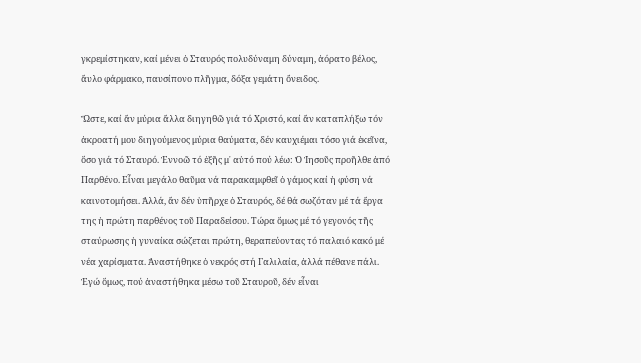γκρεμίστηκαν, καί μένει ὁ Σταυρός πολυδύναμη δύναμη, ἀόρατο βέλος, ἄυλο φάρμακο, παυσίπονο πλῆγμα, δόξα γεμάτη ὄνειδος.

Ὥστε, καί ἄν μύρια ἄλλα διηγηθῶ γιά τό Χριστό, καί ἄν καταπλήξω τόν ἀκροατή μου διηγούμενος μύρια θαύματα, δέν καυχιέμαι τόσο γιά ἐκεῖνα, ὅσο γιά τό Σταυρό. Ἐννοῶ τό ἑξῆς μ᾽ αὐτό πού λέω: Ὁ Ἰησοῦς προῆλθε ἀπό Παρθένο. Εἶναι μεγάλο θαῦμα νά παρακαμφθεῖ ὁ γάμος καί ἡ φύση νά καινοτομήσει. Ἀλλά, ἄν δέν ὑπῆρχε ὁ Σταυρός, δέ θά σωζόταν μέ τά ἔργα της ἡ πρώτη παρθένος τοῦ Παραδείσου. Τώρα ὅμως μέ τό γεγονός τῆς σταύρωσης ἡ γυναίκα σώζεται πρώτη, θεραπεύοντας τό παλαιό κακό μέ νέα χαρίσματα. Ἀναστήθηκε ὁ νεκρός στή Γαλιλαία, ἀλλά πέθανε πάλι. Ἐγώ ὅμως, πού ἀναστήθηκα μέσω τοῦ Σταυροῦ, δέν εἶναι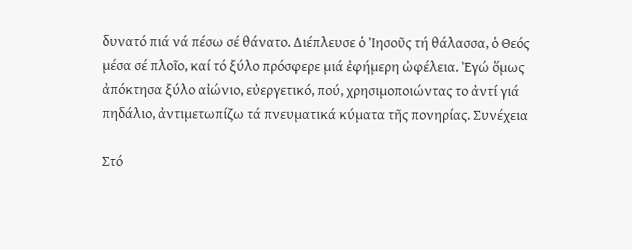δυνατό πιά νά πέσω σέ θάνατο. Διέπλευσε ὁ Ἰησοῦς τή θάλασσα, ὁ Θεός μέσα σέ πλοῖο, καί τό ξύλο πρόσφερε μιά ἐφήμερη ὠφέλεια. Ἐγώ ὅμως ἀπόκτησα ξύλο αἰώνιο, εὐεργετικό, πού, χρησιμοποιώντας το ἀντί γιά πηδάλιο, ἀντιμετωπίζω τά πνευματικά κύματα τῆς πονηρίας. Συνέχεια

Στό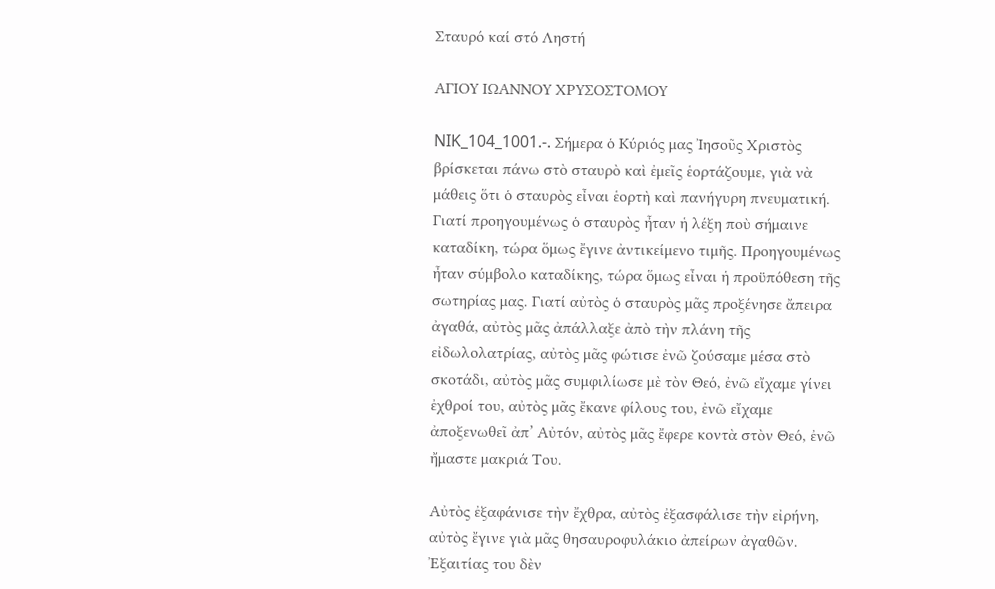Σταυρό καί στό Ληστή

ΑΓΙΟΥ ΙΩΑΝΝΟΥ ΧΡΥΣΟΣΤΟΜΟΥ

NIK_104_1001.-. Σήμερα ὁ Κύριός μας Ἰησοῦς Χριστὸς βρίσκεται πάνω στὸ σταυρὸ καὶ ἐμεῖς ἑορτάζουμε, γιὰ νὰ μάθεις ὅτι ὁ σταυρὸς εἶναι ἑορτὴ καὶ πανήγυρη πνευματική. Γιατί προηγουμένως ὁ σταυρὸς ἦταν ἡ λέξη ποὺ σήμαινε καταδίκη, τώρα ὅμως ἔγινε ἀντικείμενο τιμῆς. Προηγουμένως ἦταν σύμβολο καταδίκης, τώρα ὅμως εἶναι ἡ προϋπόθεση τῆς σωτηρίας μας. Γιατί αὐτὸς ὁ σταυρὸς μᾶς προξένησε ἄπειρα ἀγαθά, αὐτὸς μᾶς ἀπάλλαξε ἀπὸ τὴν πλάνη τῆς εἰδωλολατρίας, αὐτὸς μᾶς φώτισε ἐνῶ ζούσαμε μέσα στὸ σκοτάδι, αὐτὸς μᾶς συμφιλίωσε μὲ τὸν Θεό, ἐνῶ εἴχαμε γίνει ἐχθροί του, αὐτὸς μᾶς ἔκανε φίλους του, ἐνῶ εἴχαμε ἀποξενωθεῖ ἀπ’ Αὐτόν, αὐτὸς μᾶς ἔφερε κοντὰ στὸν Θεό, ἐνῶ ἤμαστε μακριά Του.

Αὐτὸς ἐξαφάνισε τὴν ἔχθρα, αὐτὸς ἐξασφάλισε τὴν εἰρήνη, αὐτὸς ἔγινε γιὰ μᾶς θησαυροφυλάκιο ἀπείρων ἀγαθῶν. Ἐξαιτίας του δὲν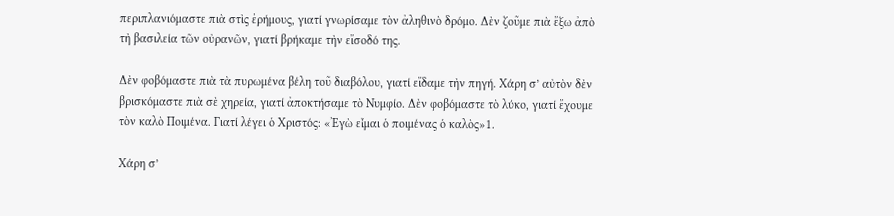περιπλανιόμαστε πιὰ στὶς ἐρήμους, γιατί γνωρίσαμε τὸν ἀληθινὸ δρόμο. Δὲν ζοῦμε πιὰ ἔξω ἀπὸ τὴ βασιλεία τῶν οὐρανῶν, γιατί βρήκαμε τὴν εἴσοδό της.

Δὲν φοβόμαστε πιὰ τὰ πυρωμένα βέλη τοῦ διαβόλου, γιατί εἴδαμε τὴν πηγή. Χάρη σ’ αὐτὸν δὲν βρισκόμαστε πιὰ σὲ χηρεία, γιατί ἀποκτήσαμε τὸ Νυμφίο. Δὲν φοβόμαστε τὸ λύκο, γιατί ἔχουμε τὸν καλὸ Ποιμένα. Γιατί λέγει ὁ Χριστός: «Ἐγὼ εἶμαι ὁ ποιμένας ὁ καλὸς»1.

Χάρη σ’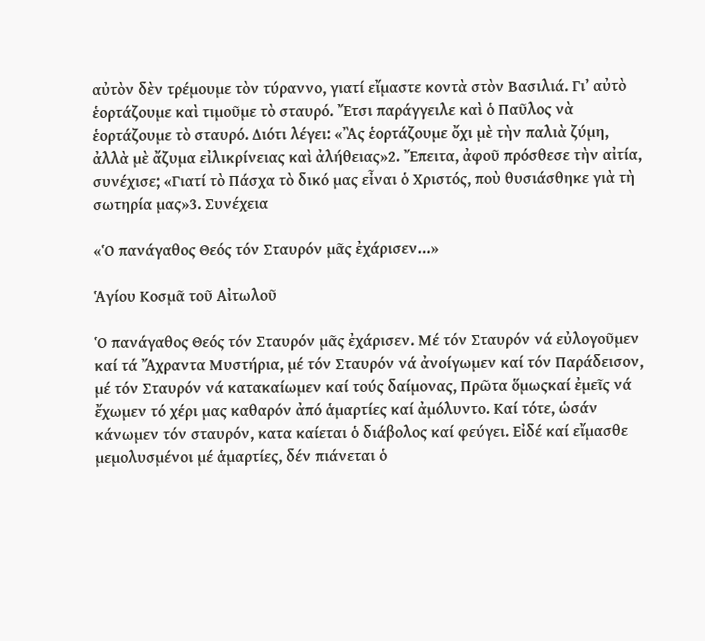αὐτὸν δὲν τρέμουμε τὸν τύραννο, γιατί εἴμαστε κοντὰ στὸν Βασιλιά. Γι’ αὐτὸ ἑορτάζουμε καὶ τιμοῦμε τὸ σταυρό. Ἔτσι παράγγειλε καὶ ὁ Παῦλος νὰ ἑορτάζουμε τὸ σταυρό. Διότι λέγει: «Ἂς ἑορτάζουμε ὄχι μὲ τὴν παλιὰ ζύμη, ἀλλὰ μὲ ἄζυμα εἰλικρίνειας καὶ ἀλήθειας»2. Ἔπειτα, ἀφοῦ πρόσθεσε τὴν αἰτία, συνέχισε; «Γιατί τὸ Πάσχα τὸ δικό μας εἶναι ὁ Χριστός, ποὺ θυσιάσθηκε γιὰ τὴ σωτηρία μας»3. Συνέχεια

«Ὁ πανάγαθος Θεός τόν Σταυρόν μᾶς ἐχάρισεν…»

Ἁγίου Κοσμᾶ τοῦ Αἰτωλοῦ

Ὁ πανάγαθος Θεός τόν Σταυρόν μᾶς ἐχάρισεν. Μέ τόν Σταυρόν νά εὐλογοῦμεν καί τά Ἄχραντα Μυστήρια, μέ τόν Σταυρόν νά ἀνοίγωμεν καί τόν Παράδεισον, μέ τόν Σταυρόν νά κατακαίωμεν καί τούς δαίμονας, Πρῶτα ὅμωςκαί ἐμεῖς νά ἔχωμεν τό χέρι μας καθαρόν ἀπό ἁμαρτίες καί ἀμόλυντο. Καί τότε, ὡσάν κάνωμεν τόν σταυρόν, κατα καίεται ὁ διάβολος καί φεύγει. Εἰδέ καί εἴμασθε μεμολυσμένοι μέ ἁμαρτίες, δέν πιάνεται ὁ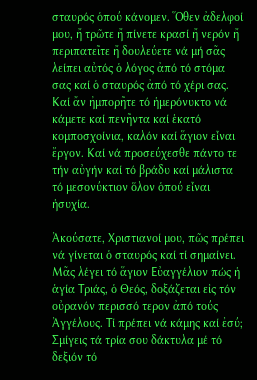σταυρός ὁπού κάνομεν. Ὅθεν ἀδελφοί μου, ἤ τρῶτε ἤ πίνετε κρασί ἤ νερόν ἤ περιπατεῖτε ἤ δουλεύετε νά μή σᾶς λείπει αὐτός ὁ λόγος ἀπό τό στόμα σας καί ὁ σταυρός ἀπό τό χέρι σας. Καί ἄν ἠμπορῆτε τό ἡμερόνυκτο νά κάμετε καί πενῆντα καί ἑκατό κομποσχοίνια, καλόν καί ἅγιον εἶναι ἔργον. Καί νά προσεύχεσθε πάντο τε τήν αὐγήν καί τό βράδυ καί μάλιστα τό μεσονύκτιον ὅλον ὁπού εἶναι ἡσυχία.

Ἀκούσατε, Χριστιανοί μου, πῶς πρέπει νά γίνεται ὁ σταυρός καί τί σημαίνει. Μᾶς λέγει τό ἅγιον Εὐαγγέλιον πώς ἡ ἁγία Τριάς, ὁ Θεός, δοξάζεται εἰς τόν οὐρανόν περισσό τερον ἀπό τούς Ἀγγέλους. Τί πρέπει νά κάμης καί ἐσύ; Σμίγεις τά τρία σου δάκτυλα μέ τό δεξιόν τό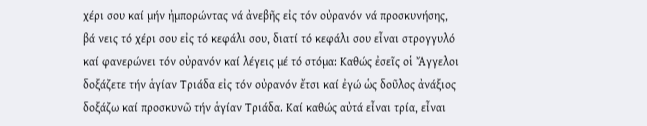χέρι σου καί μήν ἠμπορώντας νά ἀνεβῆς εἰς τόν οὐρανόν νά προσκυνήσης, βά νεις τό χέρι σου εἰς τό κεφάλι σου, διατί τό κεφάλι σου εἶναι στρογγυλό καί φανερώνει τόν οὐρανόν καί λέγεις μέ τό στόμα: Καθώς ἐσεῖς οἱ Ἄγγελοι δοξάζετε τήν ἁγίαν Τριάδα εἰς τόν οὐρανόν ἔτσι καί ἐγώ ὡς δοῦλος ἀνάξιος δοξάζω καί προσκυνῶ τήν ἁγίαν Τριάδα. Καί καθώς αὐτά εἶναι τρία, εἶναι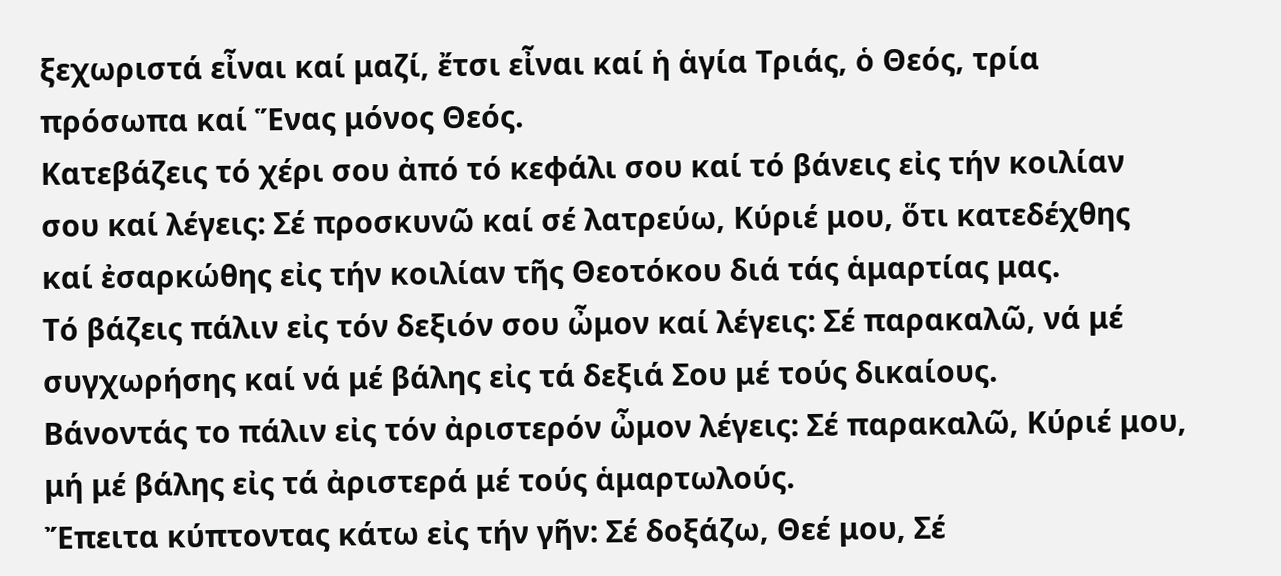ξεχωριστά εἶναι καί μαζί, ἔτσι εἶναι καί ἡ ἁγία Τριάς, ὁ Θεός, τρία πρόσωπα καί Ἕνας μόνος Θεός.
Κατεβάζεις τό χέρι σου ἀπό τό κεφάλι σου καί τό βάνεις εἰς τήν κοιλίαν σου καί λέγεις: Σέ προσκυνῶ καί σέ λατρεύω, Κύριέ μου, ὅτι κατεδέχθης καί ἐσαρκώθης εἰς τήν κοιλίαν τῆς Θεοτόκου διά τάς ἁμαρτίας μας.
Τό βάζεις πάλιν εἰς τόν δεξιόν σου ὦμον καί λέγεις: Σέ παρακαλῶ, νά μέ συγχωρήσης καί νά μέ βάλης εἰς τά δεξιά Σου μέ τούς δικαίους.
Βάνοντάς το πάλιν εἰς τόν ἀριστερόν ὦμον λέγεις: Σέ παρακαλῶ, Κύριέ μου, μή μέ βάλης εἰς τά ἀριστερά μέ τούς ἁμαρτωλούς.
Ἔπειτα κύπτοντας κάτω εἰς τήν γῆν: Σέ δοξάζω, Θεέ μου, Σέ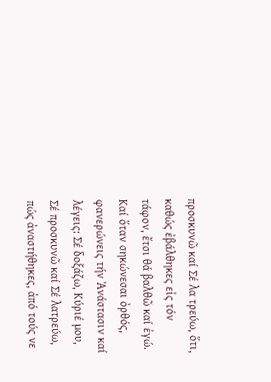προσκυνῶ καί Σέ λα τρεύω, ὅτι, καθώς ἐβάλθηκες εἰς τόν τάφον, ἔτσι θά βαλθῶ καί ἐγώ. Καί ὅταν σηκώνεσαι ὀρθός, φανερώνεις τήν Ἀνάστασιν καί λέγεις: Σέ δοξάζω, Κύριέ μου, Σέ προσκυνῶ καί Σέ λατρεύω, πώς ἀναστήθηκες, ἀπό τούς νε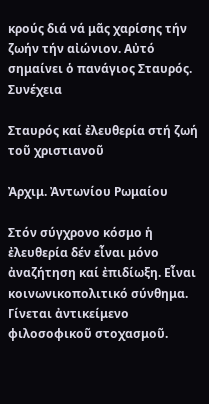κρούς διά νά μᾶς χαρίσης τήν ζωήν τήν αἰώνιον. Αὐτό σημαίνει ὁ πανάγιος Σταυρός. Συνέχεια

Σταυρός καί ἐλευθερία στή ζωή τοῦ χριστιανοῦ

Ἀρχιμ. Ἀντωνίου Ρωμαίου

Στόν σύγχρονο κόσμο ἡ ἐλευθερία δέν εἶναι μόνο ἀναζήτηση καί ἐπιδίωξη. Εἶναι κοινωνικοπολιτικό σύνθημα. Γίνεται ἀντικείμενο φιλοσοφικοῦ στοχασμοῦ.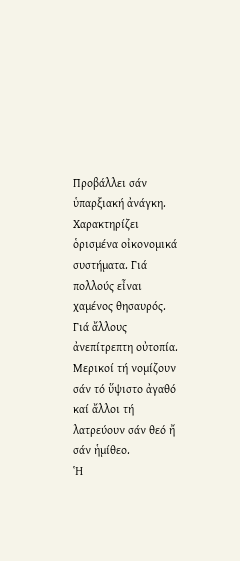Προβάλλει σάν ὑπαρξιακή ἀνάγκη. Χαρακτηρίζει ὁρισμένα οἰκονομικά συστήματα. Γιά πολλούς εἶναι χαμένος θησαυρός. Γιά ἄλλους ἀνεπίτρεπτη οὐτοπία. Μερικοί τή νομίζουν σάν τό ὕψιστο ἀγαθό καί ἄλλοι τή λατρεύουν σάν θεό ἤ σάν ἡμίθεο.
Ἡ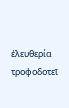ἐλευθερία τροφοδοτεῖ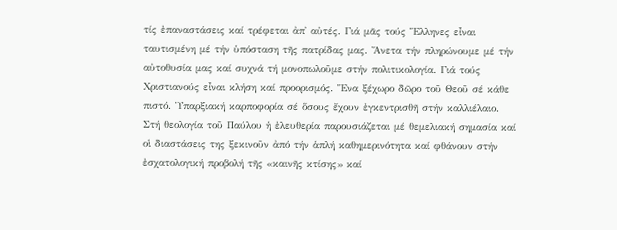τίς ἐπαναστάσεις καί τρέφεται ἀπ᾽ αὐτές. Γιά μᾶς τούς Ἕλληνες εἶναι ταυτισμένη μέ τήν ὑπόσταση τῆς πατρίδας μας. Ἄνετα τήν πληρώνουμε μέ τήν αὐτοθυσία μας καί συχνά τή μονοπωλοῦμε στήν πολιτικολογία. Γιά τούς Χριστιανούς εἶναι κλήση καί προορισμός. Ἕνα ξέχωρο δῶρο τοῦ Θεοῦ σέ κάθε πιστό. Ὑπαρξιακή καρποφορία σέ ὅσους ἔχουν ἐγκεντρισθῆ στήν καλλιέλαιο. Στή θεολογία τοῦ Παύλου ἡ ἐλευθερία παρουσιάζεται μέ θεμελιακή σημασία καί οἱ διαστάσεις της ξεκινοῦν ἀπό τήν ἁπλή καθημερινότητα καί φθάνουν στήν ἐσχατολογική προβολή τῆς «καινῆς κτίσης» καί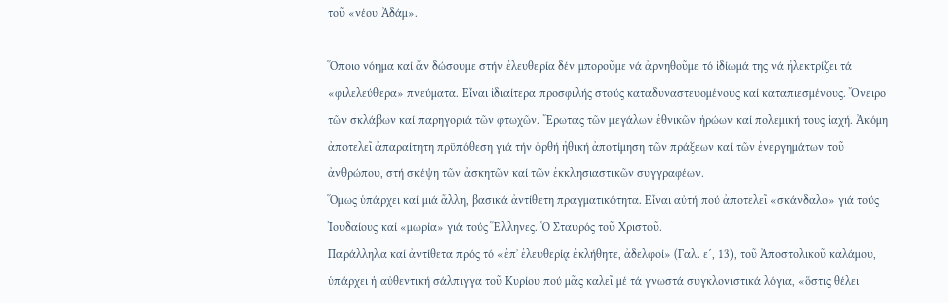τοῦ «νέου Ἀδάμ».

Ὅποιο νόημα καί ἄν δώσουμε στήν ἐλευθερία δέν μποροῦμε νά ἀρνηθοῦμε τό ἰδίωμά της νά ἠλεκτρίζει τά «φιλελεύθερα» πνεύματα. Εἶναι ἰδιαίτερα προσφιλής στούς καταδυναστευομένους καί καταπιεσμένους. Ὄνειρο τῶν σκλάβων καί παρηγοριά τῶν φτωχῶν. Ἔρωτας τῶν μεγάλων ἐθνικῶν ἡρώων καί πολεμική τους ἰαχή. Ἀκόμη ἀποτελεῖ ἀπαραίτητη πρϋπόθεση γιά τήν ὀρθή ἠθική ἀποτίμηση τῶν πράξεων καί τῶν ἐνεργημάτων τοῦ ἀνθρώπου, στή σκέψη τῶν ἀσκητῶν καί τῶν ἐκκλησιαστικῶν συγγραφέων.
Ὅμως ὑπάρχει καί μιά ἄλλη, βασικά ἀντίθετη πραγματικότητα. Εἶναι αὐτή πού ἀποτελεῖ «σκάνδαλο» γιά τούς Ἰουδαίους καί «μωρία» γιά τούς Ἕλληνες. Ὁ Σταυρός τοῦ Χριστοῦ.
Παράλληλα καί ἀντίθετα πρός τό «ἐπ᾽ ἐλευθερίᾳ ἐκλήθητε, ἀδελφοί» (Γαλ. ε´, 13), τοῦ Ἀποστολικοῦ καλάμου, ὑπάρχει ἡ αὐθεντική σάλπιγγα τοῦ Κυρίου πού μᾶς καλεῖ μέ τά γνωστά συγκλονιστικά λόγια, «ὅστις θέλει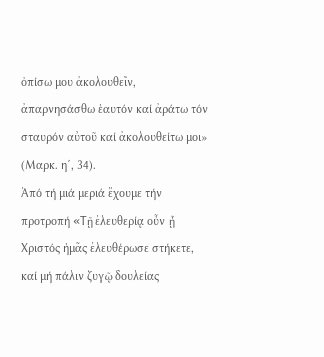ὀπίσω μου ἀκολουθεῖν, ἀπαρνησάσθω ἑαυτόν καί ἀράτω τόν σταυρόν αὐτοῦ καί ἀκολουθείτω μοι» (Μαρκ. η´, 34).
Ἀπό τή μιά μεριά ἔχουμε τήν προτροπή «Tῇ ἐλευθερίᾳ οὖν ᾗ Χριστός ἡμᾶς ἐλευθέρωσε στήκετε, καί μή πάλιν ζυγῷ δουλείας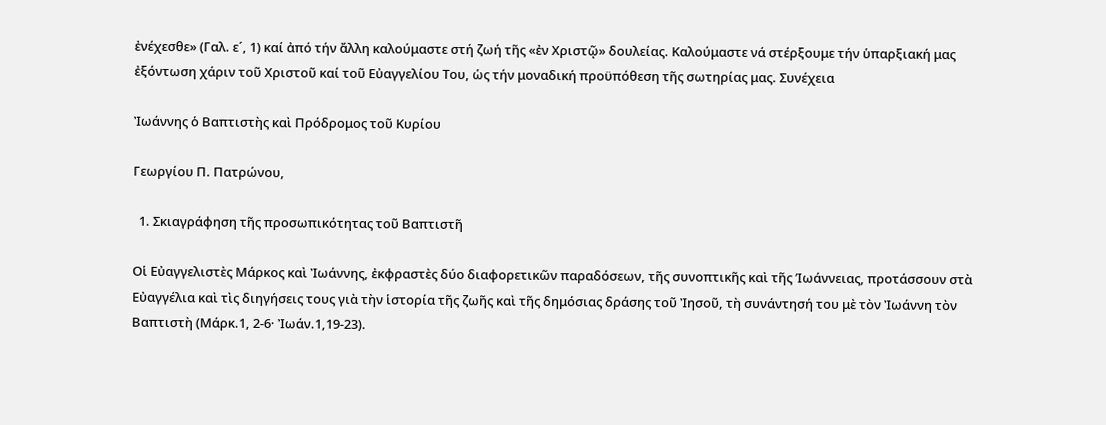ἐνέχεσθε» (Γαλ. ε´, 1) καί ἀπό τήν ἄλλη καλούμαστε στή ζωή τῆς «ἐν Χριστῷ» δουλείας. Καλούμαστε νά στέρξουμε τήν ὑπαρξιακή μας ἐξόντωση χάριν τοῦ Χριστοῦ καί τοῦ Εὐαγγελίου Του, ὡς τήν μοναδική προϋπόθεση τῆς σωτηρίας μας. Συνέχεια

Ἰωάννης ὁ Βαπτιστὴς καὶ Πρόδρομος τοῦ Κυρίου

Γεωργίου Π. Πατρώνου,

  1. Σκιαγράφηση τῆς προσωπικότητας τοῦ Βαπτιστῆ

Οἱ Εὐαγγελιστὲς Μάρκος καὶ Ἰωάννης, ἐκφραστὲς δύο διαφορετικῶν παραδόσεων, τῆς συνοπτικῆς καὶ τῆς ’Iωάννειας, προτάσσουν στὰ Εὐαγγέλια καὶ τὶς διηγήσεις τους γιὰ τὴν ἱστορία τῆς ζωῆς καὶ τῆς δημόσιας δράσης τοῦ Ἰησοῦ, τὴ συνάντησή του μὲ τὸν Ἰωάννη τὸν Βαπτιστὴ (Μάρκ.1, 2-6· Ἰωάν.1,19-23).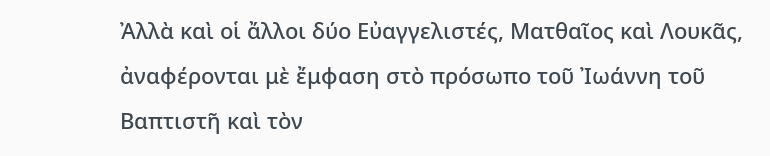Ἀλλὰ καὶ οἱ ἄλλοι δύο Εὐαγγελιστές, Ματθαῖος καὶ Λουκᾶς, ἀναφέρονται μὲ ἔμφαση στὸ πρόσωπο τοῦ Ἰωάννη τοῦ Βαπτιστῆ καὶ τὸν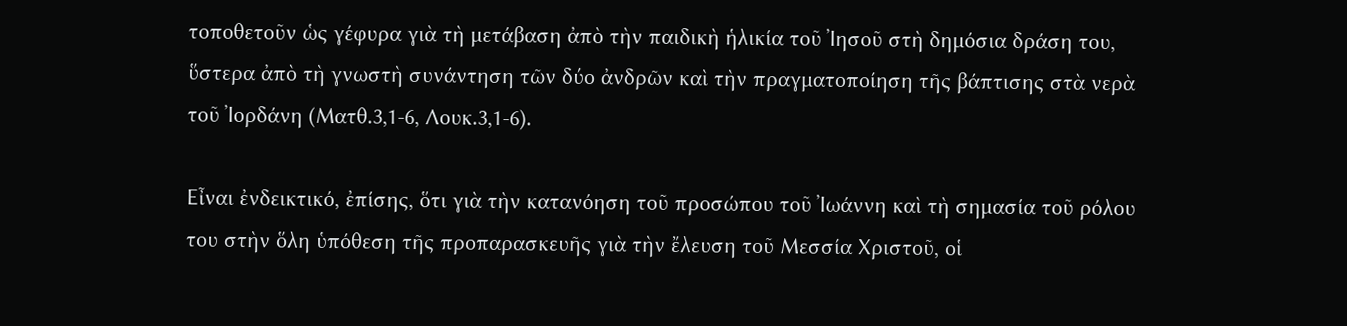τοποθετοῦν ὡς γέφυρα γιὰ τὴ μετάβαση ἀπὸ τὴν παιδικὴ ἡλικία τοῦ Ἰησοῦ στὴ δημόσια δράση του, ὕστερα ἀπὸ τὴ γνωστὴ συνάντηση τῶν δύο ἀνδρῶν καὶ τὴν πραγματοποίηση τῆς βάπτισης στὰ νερὰ τοῦ Ἰορδάνη (Ματθ.3,1-6, Λουκ.3,1-6).

Εἶναι ἐνδεικτικό, ἐπίσης, ὅτι γιὰ τὴν κατανόηση τοῦ προσώπου τοῦ Ἰωάννη καὶ τὴ σημασία τοῦ ρόλου του στὴν ὅλη ὑπόθεση τῆς προπαρασκευῆς γιὰ τὴν ἔλευση τοῦ Μεσσία Χριστοῦ, οἱ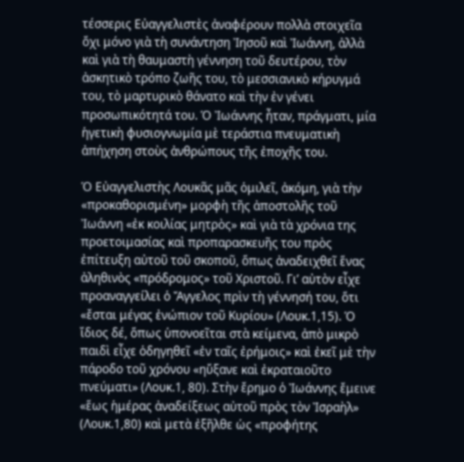τέσσερις Εὐαγγελιστὲς ἀναφέρουν πολλὰ στοιχεῖα ὄχι μόνο γιὰ τὴ συνάντηση Ἰησοῦ καὶ Ἰωάννη, ἀλλὰ καὶ γιὰ τὴ θαυμαστὴ γέννηση τοῦ δευτέρου, τὸν ἀσκητικὸ τρόπο ζωῆς του, τὸ μεσσιανικὸ κήρυγμά του, τὸ μαρτυρικὸ θάνατο καὶ τὴν ἐν γένει προσωπικότητά του. Ὁ Ἰωάννης ἦταν, πράγματι, μία ἡγετικὴ φυσιογνωμία μὲ τεράστια πνευματικὴ ἀπήχηση στοὺς ἀνθρώπους τῆς ἐποχῆς του.

Ὁ Εὐαγγελιστὴς Λουκᾶς μᾶς ὁμιλεῖ, ἀκόμη, γιὰ τὴν «προκαθορισμένη» μορφὴ τῆς ἀποστολῆς τοῦ Ἰωάννη «ἐκ κοιλίας μητρὸς» καὶ γιὰ τὰ χρόνια της προετοιμασίας καὶ προπαρασκευῆς του πρὸς ἐπίτευξη αὐτοῦ τοῦ σκοποῦ, ὅπως ἀναδειχθεῖ ἕνας ἀληθινὸς «πρόδρομος» τοῦ Χριστοῦ. Γι’ αὐτὸν εἶχε προαναγγείλει ὁ Ἄγγελος πρὶν τὴ γέννησή του, ὅτι «ἔσται μέγας ἐνώπιον τοῦ Κυρίου» (Λουκ.1,15). Ὁ ἴδιος δέ, ὅπως ὑπονοεῖται στὰ κείμενα, ἀπὸ μικρὸ παιδὶ εἶχε ὁδηγηθεῖ «ἐν ταῖς ἐρήμοις» καὶ ἐκεῖ μὲ τὴν πάροδο τοῦ χρόνου «ηὔξανε καὶ ἐκραταιοῦτο πνεύματι» (Λουκ.1, 80). Στὴν ἔρημο ὁ Ἰωάννης ἔμεινε «ἕως ἡμέρας ἀναδείξεως αὐτοῦ πρὸς τὸν Ἰσραὴλ» (Λουκ.1,80) καὶ μετὰ ἐξῆλθε ὡς «προφήτης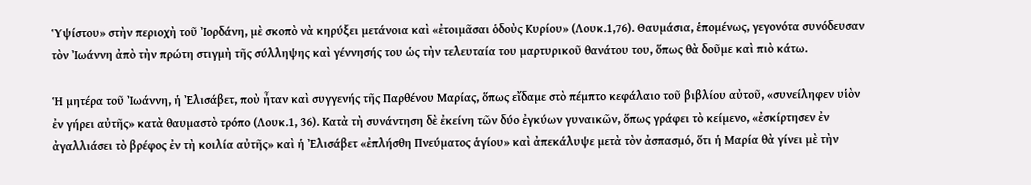Ὑψίστου» στὴν περιοχὴ τοῦ Ἰορδάνη, μὲ σκοπὸ νὰ κηρύξει μετάνοια καὶ «ἐτοιμᾶσαι ὁδοὺς Κυρίου» (Λουκ.1,76). Θαυμάσια, ἑπομένως, γεγονότα συνόδευσαν τὸν Ἰωάννη ἀπὸ τὴν πρώτη στιγμὴ τῆς σύλληψης καὶ γέννησής του ὡς τὴν τελευταία του μαρτυρικοῦ θανάτου του, ὅπως θὰ δοῦμε καὶ πιὸ κάτω.

Ἡ μητέρα τοῦ Ἰωάννη, ἡ Ἐλισάβετ, ποὺ ἦταν καὶ συγγενής τῆς Παρθένου Μαρίας, ὅπως εἴδαμε στὸ πέμπτο κεφάλαιο τοῦ βιβλίου αὐτοῦ, «συνείληφεν υἱὸν ἐν γήρει αὐτῆς» κατὰ θαυμαστὸ τρόπο (Λουκ.1, 36). Κατὰ τὴ συνάντηση δὲ ἐκείνη τῶν δύο ἐγκύων γυναικῶν, ὅπως γράφει τὸ κείμενο, «ἐσκίρτησεν ἐν ἀγαλλιάσει τὸ βρέφος ἐν τὴ κοιλία αὐτῆς» καὶ ἡ Ἐλισάβετ «ἐπλήσθη Πνεύματος ἁγίου» καὶ ἀπεκάλυψε μετὰ τὸν ἀσπασμό, ὅτι ἡ Μαρία θὰ γίνει μὲ τὴν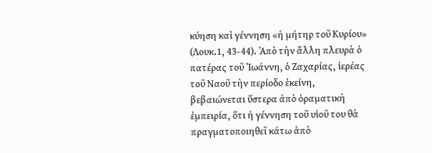κύηση καὶ γέννηση «ἡ μήτηρ τοῦ Κυρίου» (Λουκ.1, 43-44). Ἀπὸ τὴν ἄλλη πλευρὰ ὁ πατέρας τοῦ Ἰωάννη, ὁ Ζαχαρίας, ἱερέας τοῦ Ναοῦ τὴν περίοδο ἐκείνη, βεβαιώνεται ὕστερα ἀπὸ ὁραματικὴ ἐμπειρία, ὅτι ἡ γέννηση τοῦ υἱοῦ του θὰ πραγματοποιηθεῖ κάτω ἀπὸ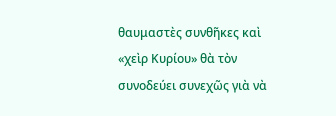θαυμαστὲς συνθῆκες καὶ «χεὶρ Κυρίου» θὰ τὸν συνοδεύει συνεχῶς γιὰ νὰ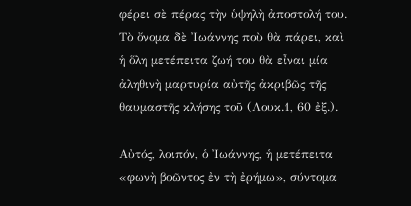φέρει σὲ πέρας τὴν ὑψηλὴ ἀποστολή του. Τὸ ὄνομα δὲ Ἰωάννης ποὺ θὰ πάρει, καὶ ἡ ὅλη μετέπειτα ζωή του θὰ εἶναι μία ἀληθινὴ μαρτυρία αὐτῆς ἀκριβῶς τῆς θαυμαστῆς κλήσης τοῦ (Λουκ.1, 60 ἐξ.).

Αὐτός, λοιπόν, ὁ Ἰωάννης, ἡ μετέπειτα «φωνὴ βοῶντος ἐν τὴ ἐρήμω», σύντομα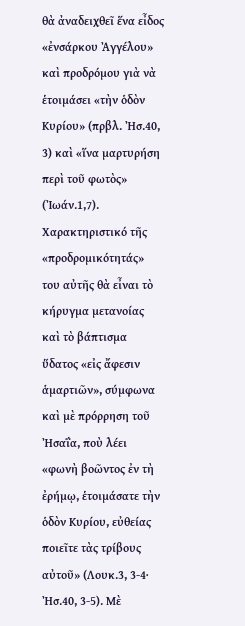θὰ ἀναδειχθεῖ ἕνα εἶδος «ἐνσάρκου Ἀγγέλου» καὶ προδρόμου γιὰ νὰ ἑτοιμάσει «τὴν ὁδὸν Κυρίου» (πρβλ. Ἠσ.40, 3) καὶ «ἵνα μαρτυρήση περὶ τοῦ φωτὸς» (Ἰωάν.1,7). Χαρακτηριστικό τῆς «προδρομικότητάς» του αὐτῆς θὰ εἶναι τὸ κήρυγμα μετανοίας καὶ τὸ βάπτισμα ὕδατος «εἰς ἄφεσιν ἁμαρτιῶν», σύμφωνα καὶ μὲ πρόρρηση τοῦ Ἠσαΐα, ποὺ λέει «φωνὴ βοῶντος ἐν τὴ ἐρήμῳ, ἑτοιμάσατε τὴν ὁδὸν Κυρίου, εὐθείας ποιεῖτε τὰς τρίβους αὐτοῦ» (Λουκ.3, 3-4·  Ἠσ.40, 3-5). Μὲ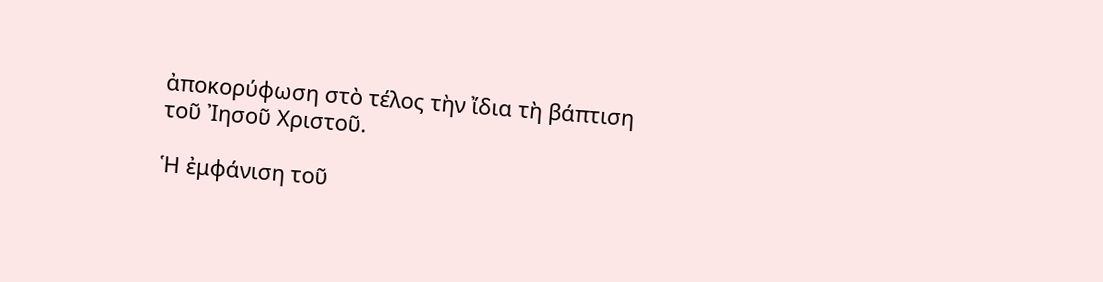ἀποκορύφωση στὸ τέλος τὴν ἴδια τὴ βάπτιση τοῦ Ἰησοῦ Χριστοῦ.

Ἡ ἐμφάνιση τοῦ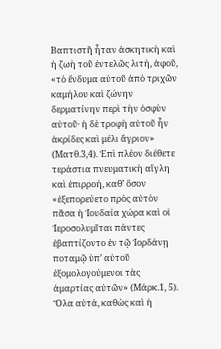Βαπτιστῆ ἦταν ἀσκητικὴ καὶ ἡ ζωὴ τοῦ ἐντελῶς λιτή, ἀφοῦ, «τὸ ἔνδυμα αὐτοῦ ἀπὸ τριχῶν καμήλου καὶ ζώνην δερματίνην περὶ τὴν ὀσφὺν αὐτοῦ· ἡ δὲ τροφὴ αὐτοῦ ἦν ἀκρίδες καὶ μέλι ἄγριον» (Ματθ.3,4). Ἐπὶ πλέον διέθετε τεράστια πνευματικὴ αἴγλη καὶ ἐπιρροή, καθ’ ὅσον «ἐξεπορεύετο πρὸς αὐτὸν πᾶσα ἡ Ἰουδαία χώρα καὶ οἱ Ἱεροσολυμῖται πάντες ἐβαπτίζοντο ἐν τῷ Ἰορδάνῃ ποταμῷ ὑπ’ αὐτοῦ ἐξομολογούμενοι τὰς ἁμαρτίας αὐτῶν» (Μάρκ.1, 5). Ὅλα αὐτά, καθὼς καὶ ἡ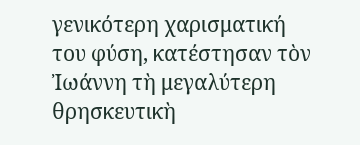γενικότερη χαρισματική του φύση, κατέστησαν τὸν Ἰωάννη τὴ μεγαλύτερη θρησκευτικὴ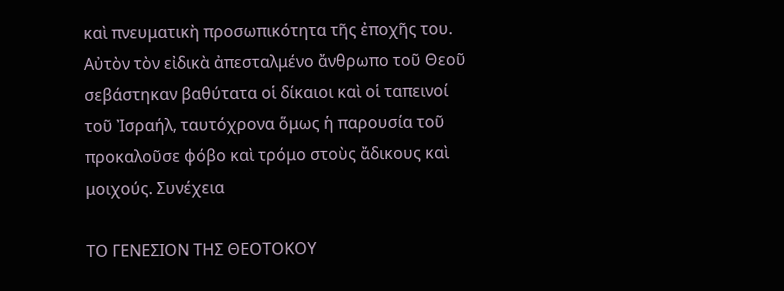καὶ πνευματικὴ προσωπικότητα τῆς ἐποχῆς του. Αὐτὸν τὸν εἰδικὰ ἀπεσταλμένο ἄνθρωπο τοῦ Θεοῦ σεβάστηκαν βαθύτατα οἱ δίκαιοι καὶ οἱ ταπεινοί τοῦ Ἰσραήλ, ταυτόχρονα ὅμως ἡ παρουσία τοῦ προκαλοῦσε φόβο καὶ τρόμο στοὺς ἄδικους καὶ μοιχούς. Συνέχεια

ΤΟ ΓΕΝΕΣΙΟΝ ΤΗΣ ΘΕΟΤΟΚΟΥ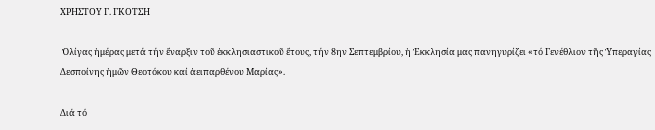ΧΡΗΣΤΟΥ Γ. ΓΚΟΤΣH

 Ὀλίγας ἡμέρας μετά τήν ἔναρξιν τοῦ ἐκκλησιαστικοῦ ἔτους, τήν 8ην Σεπτεμβρίου, ἡ Ἐκκλησία μας πανηγυρίζει «τό Γενέθλιον τῆς Ὑπεραγίας Δεσποίνης ἡμῶν Θεοτόκου καί ἀειπαρθένου Μαρίας».

Διά τό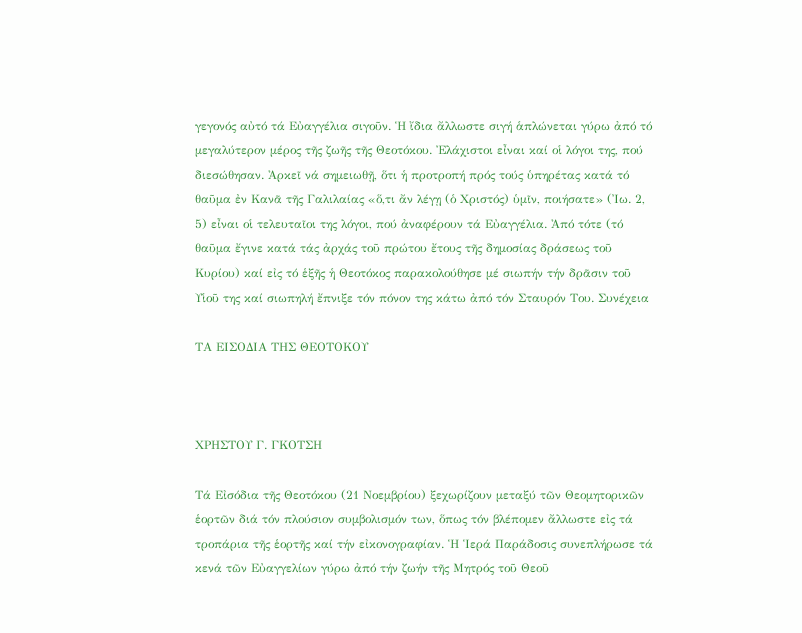γεγονός αὐτό τά Εὐαγγέλια σιγοῦν. Ἡ ἴδια ἄλλωστε σιγή ἁπλώνεται γύρω ἀπό τό μεγαλύτερον μέρος τῆς ζωῆς τῆς Θεοτόκου. Ἐλάχιστοι εἶναι καί οἱ λόγοι της, πού διεσώθησαν. Ἀρκεῖ νά σημειωθῇ, ὅτι ἡ προτροπή πρός τούς ὑπηρέτας κατά τό θαῦμα ἐν Κανᾶ τῆς Γαλιλαίας «ὅ,τι ἄν λέγῃ (ὁ Χριστός) ὑμῖν, ποιήσατε» (Ἰω. 2, 5) εἶναι οἱ τελευταῖοι της λόγοι, πού ἀναφέρουν τά Εὐαγγέλια. Ἀπό τότε (τό θαῦμα ἔγινε κατά τάς ἀρχάς τοῦ πρώτου ἔτους τῆς δημοσίας δράσεως τοῦ Κυρίου) καί εἰς τό ἑξῆς ἡ Θεοτόκος παρακολούθησε μέ σιωπήν τήν δρᾶσιν τοῦ Υἱοῦ της καί σιωπηλή ἔπνιξε τόν πόνον της κάτω ἀπό τόν Σταυρόν Του. Συνέχεια

ΤΑ ΕΙΣΟΔΙΑ ΤΗΣ ΘΕΟΤΟΚΟΥ



ΧΡΗΣΤΟΥ Γ. ΓΚΟΤΣH

Τά Εἰσόδια τῆς Θεοτόκου (21 Νοεμβρίου) ξεχωρίζουν μεταξύ τῶν Θεομητορικῶν ἑορτῶν διά τόν πλούσιον συμβολισμόν των, ὅπως τόν βλέπομεν ἄλλωστε εἰς τά τροπάρια τῆς ἑορτῆς καί τήν εἰκονογραφίαν. Ἡ Ἱερά Παράδοσις συνεπλήρωσε τά κενά τῶν Εὐαγγελίων γύρω ἀπό τήν ζωήν τῆς Μητρός τοῦ Θεοῦ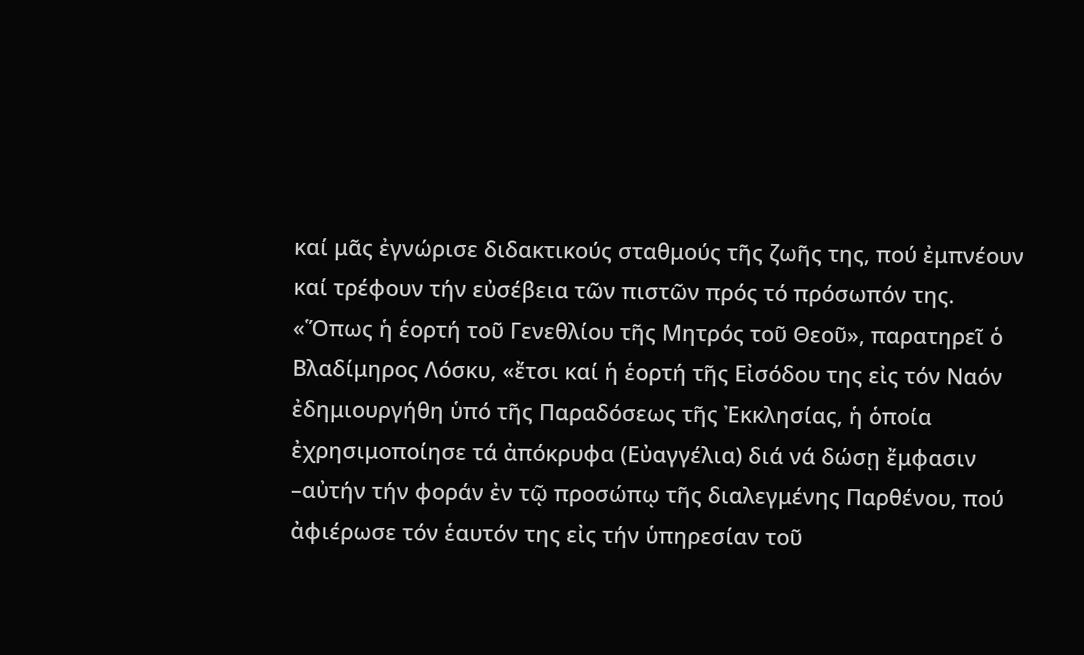καί μᾶς ἐγνώρισε διδακτικούς σταθμούς τῆς ζωῆς της, πού ἐμπνέουν καί τρέφουν τήν εὐσέβεια τῶν πιστῶν πρός τό πρόσωπόν της. «Ὅπως ἡ ἑορτή τοῦ Γενεθλίου τῆς Μητρός τοῦ Θεοῦ», παρατηρεῖ ὁ Βλαδίμηρος Λόσκυ, «ἔτσι καί ἡ ἑορτή τῆς Εἰσόδου της εἰς τόν Ναόν ἐδημιουργήθη ὑπό τῆς Παραδόσεως τῆς Ἐκκλησίας, ἡ ὁποία ἐχρησιμοποίησε τά ἀπόκρυφα (Εὐαγγέλια) διά νά δώσῃ ἔμφασιν –αὐτήν τήν φοράν ἐν τῷ προσώπῳ τῆς διαλεγμένης Παρθένου, πού ἀφιέρωσε τόν ἑαυτόν της εἰς τήν ὑπηρεσίαν τοῦ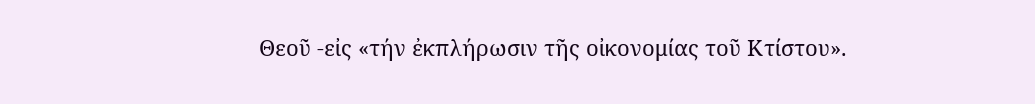Θεοῦ -εἰς «τήν ἐκπλήρωσιν τῆς οἰκονομίας τοῦ Κτίστου».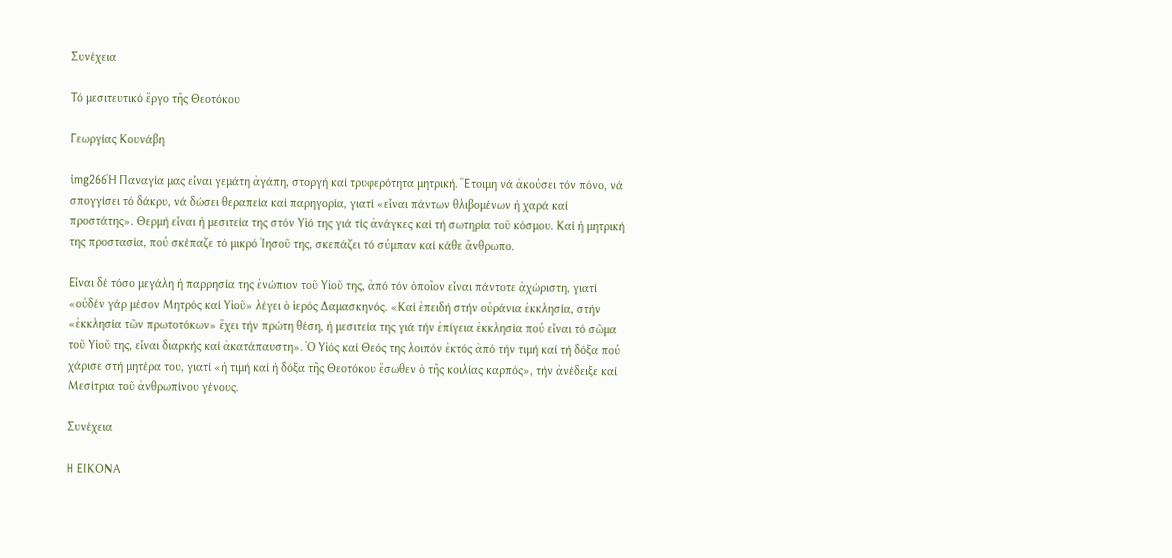Συνέχεια

Τό μεσιτευτικό ἔργο τῆς Θεοτόκου

Γεωργίας Κουνάβη

img266Ἡ Παναγία μας εἶναι γεμάτη ἀγάπη, στοργή καί τρυφερότητα μητρική. Ἕτοιμη νά ἀκούσει τόν πόνο, νά σπογγίσει τό δάκρυ, νά δώσει θεραπεία καί παρηγορία, γιατί «εἶναι πάντων θλιβομένων ἡ χαρά καί προστάτης». Θερμή εἶναι ἡ μεσιτεία της στόν Υἱό της γιά τίς ἀνάγκες καί τή σωτηρία τοῦ κόσμου. Καί ἡ μητρική της προστασία, πού σκέπαζε τό μικρό Ἰησοῦ της, σκεπάζει τό σύμπαν καί κάθε ἄνθρωπο.

Εἶναι δέ τόσο μεγάλη ἡ παρρησία της ἐνώπιον τοῦ Υἱοῦ της, ἀπό τόν ὁποῖον εἶναι πάντοτε ἀχώριστη, γιατί «οὐδέν γάρ μέσον Μητρός καί Υἱοῦ» λέγει ὁ ἱερός Δαμασκηνός. «Καί ἐπειδή στήν οὐράνια ἐκκλησία, στήν «ἐκκλησία τῶν πρωτοτόκων» ἔχει τήν πρώτη θέση, ἡ μεσιτεία της γιά τήν ἐπίγεια ἐκκλησία πού εἶναι τό σῶμα τοῦ Υἱοῦ της, εἶναι διαρκής καί ἀκατάπαυστη». Ὁ Υἱός καί Θεός της λοιπόν ἐκτός ἀπό τήν τιμή καί τή δόξα πού χάρισε στή μητέρα του, γιατί «ἡ τιμή καί ἡ δόξα τῆς Θεοτόκου ἔσωθεν ὁ τῆς κοιλίας καρπός», τήν ἀνέδειξε καί Μεσίτρια τοῦ ἀνθρωπίνου γένους.

Συνέχεια

H EΙΚΟΝΑ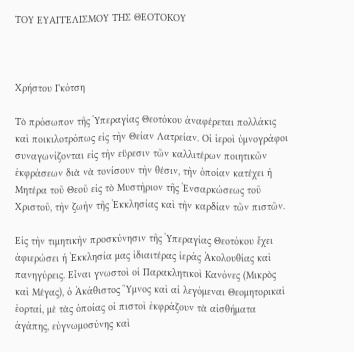ΤΟΥ ΕΥΑΓΓΕΛΙΣΜΟΥ ΤΗΣ ΘΕΟΤΟΚΟΥ



Χρήστου Γκότση

Τὸ πρόσωπον τῆς Ὑπεραγίας Θεοτόκου ἀναφέρεται πολλάκις καὶ ποικιλοτρόπως εἰς τὴν Θείαν Λατρείαν. Οἱ ἱεροὶ ὑμνογράφοι συναγωνίζονται εἰς τὴν εὕρεσιν τῶν καλλιτέρων ποιητικῶν ἐκφράσεων διὰ νὰ τονίσουν τὴν θέσιν, τὴν ὁποίαν κατέχει ἡ Μητέρα τοῦ Θεοῦ εἰς τὸ Μυστὴριον τῆς Ἐνσαρκώσεως τοῦ Χριστοῦ, τὴν ζωὴν τῆς Ἐκκλησίας καὶ τὴν καρδίαν τῶν πιστῶν.

Εἰς τὴν τιμητικὴν προσκύνησιν τῆς Ὑπεραγίας Θεοτόκου ἔχει ἀφιερώσει ἡ Ἐκκλησία μας ἰδιαιτέρας ἱεράς Ἀκολουθίας καὶ πανηγύρεις. Εἶναι γνωστοὶ οἱ Παρακλητικοὶ Κανόνες (Μικρὸς καὶ Μέγας), ὁ Ἀκάθιστος Ὕμνος καὶ αἱ λεγόμεναι Θεομητορικαὶ ἑορταί, μὲ τὰς ὁποίας οἱ πιστοὶ ἐκφράζουν τὰ αἰσθήματα ἀγάπης, εὐγνωμοσύνης καὶ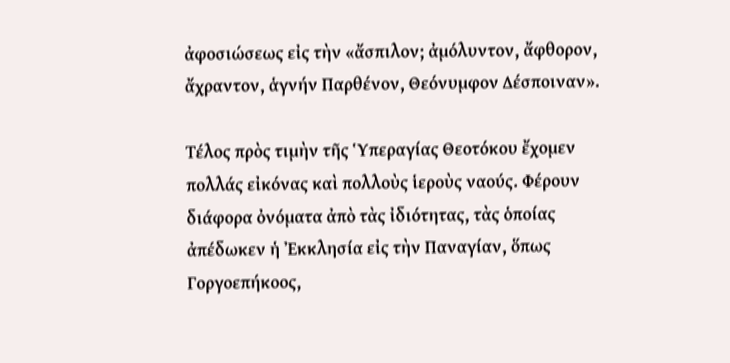ἀφοσιώσεως εἰς τὴν «ἄσπιλον; ἀμόλυντον, ἄφθορον, ἄχραντον, ἁγνήν Παρθένον, Θεόνυμφον Δέσποιναν».

Τέλος πρὸς τιμὴν τῆς Ὑπεραγίας Θεοτόκου ἔχομεν πολλάς εἰκόνας καὶ πολλοὺς ἱεροὺς ναούς. Φέρουν διάφορα ὀνόματα ἀπὸ τὰς ἰδιότητας, τὰς ὁποίας ἀπέδωκεν ἡ Ἐκκλησία εἰς τὴν Παναγίαν, ὅπως Γοργοεπήκοος,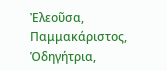Ἐλεοῦσα, Παμμακάριστος, Ὁδηγήτρια,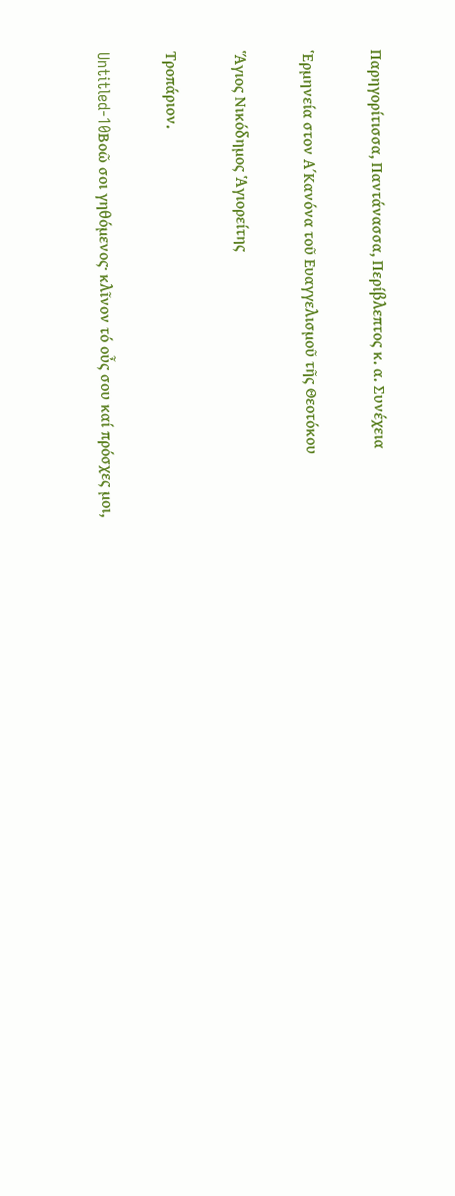Παρηγορίτισσα, Παντάνασσα, Περίβλεπτος κ. α. Συνέχεια

Ἑρμηνεία στον Α΄Κανόνα τοῦ Ευαγγελισμοῦ τῆς Θεοτόκου

Ἅγιος Νικόδημος Ἁγιορείτης

Τροπάριον.

Untitled-10Βοῶ σοι γηθόμενος· κλῖνον τό οὖς σου καί πρόσχες μοι,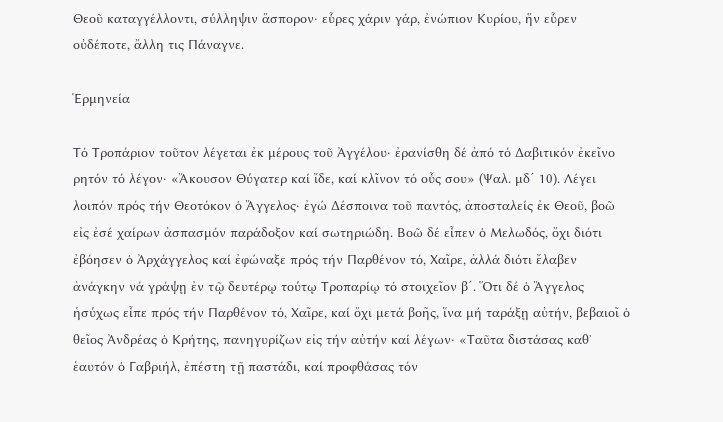Θεοῦ καταγγέλλοντι, σύλληψιν ἄσπορον· εὗρες χάριν γάρ, ἐνώπιον Κυρίου, ἥν εὗρεν οὐδέποτε, ἄλλη τις Πάναγνε.

Ἑρμηνεία

Τό Τροπάριον τοῦτον λέγεται ἐκ μέρους τοῦ Ἀγγέλου· ἐρανίσθη δέ ἀπό τό Δαβιτικόν ἐκεῖνο ρητόν τό λέγον· «Ἄκουσον Θύγατερ καί ἴδε, καί κλῖνον τό οὖς σου» (Ψαλ. μδ´ 10). Λέγει λοιπόν πρός τήν Θεοτόκον ὁ Ἄγγελος· ἐγώ Δέσποινα τοῦ παντός, ἀποσταλείς ἐκ Θεοῦ, βοῶ εἰς ἐσέ χαίρων ἀσπασμόν παράδοξον καί σωτηριώδη. Βοῶ δέ εἶπεν ὁ Μελωδός, ὄχι διότι ἐβόησεν ὁ Ἀρχάγγελος καί ἐφώναξε πρός τήν Παρθένον τό, Χαῖρε, ἀλλά διότι ἔλαβεν ἀνάγκην νά γράψῃ ἐν τῷ δευτέρῳ τούτῳ Τροπαρίῳ τό στοιχεῖον β´. Ὅτι δέ ὁ Ἄγγελος ἡσύχως εἶπε πρός τήν Παρθένον τό, Χαῖρε, καί ὄχι μετά βοῆς, ἵνα μή ταράξῃ αὐτήν, βεβαιοῖ ὁ θεῖος Ἀνδρέας ὁ Κρήτης, πανηγυρίζων εἰς τήν αὐτήν καί λέγων· «Ταῦτα διστάσας καθ᾿ ἑαυτόν ὁ Γαβριήλ, ἐπέστη τῇ παστάδι, καί προφθάσας τόν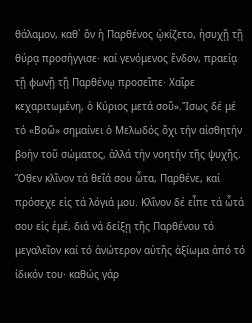θάλαμον, καθ᾿ ὅν ἡ Παρθένος ᾠκίζετο, ἡσυχῇ τῇ θύρᾳ προσήγγισε· καί γενόμενος ἔνδον, πραείᾳ τῇ φωνῇ τῇ Παρθένῳ προσεῖπε· Χαῖρε κεχαριτωμένη, ὁ Κύριος μετά σοῦ».Ἴσως δέ μέ τό «Βοῶ» σημαίνει ὁ Μελωδός ὄχι τήν αἰσθητήν βοήν τοῦ σώματος, ἀλλά τήν νοητήν τῆς ψυχῆς. Ὅθεν κλῖνον τά θεῖά σου ὦτα, Παρθένε, καί πρόσεχε εἰς τά λόγιά μου. Κλῖνον δέ εἶπε τά ὦτά σου εἰς ἐμέ, διά νά δείξῃ τῆς Παρθένου τό μεγαλεῖον καί τό ἀνώτερον αὐτῆς ἀξίωμα ἀπό τό ἰδικόν του· καθώς γάρ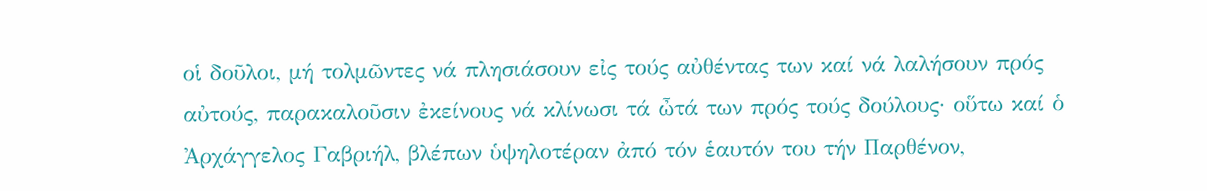οἱ δοῦλοι, μή τολμῶντες νά πλησιάσουν εἰς τούς αὐθέντας των καί νά λαλήσουν πρός αὐτούς, παρακαλοῦσιν ἐκείνους νά κλίνωσι τά ὦτά των πρός τούς δούλους· οὕτω καί ὁ Ἀρχάγγελος Γαβριήλ, βλέπων ὑψηλοτέραν ἀπό τόν ἑαυτόν του τήν Παρθένον,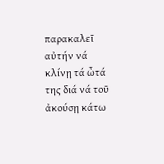παρακαλεῖ αὐτήν νά κλίνῃ τά ὦτά της διά νά τοῦ ἀκούσῃ κάτω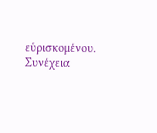εὑρισκομένου. Συνέχεια